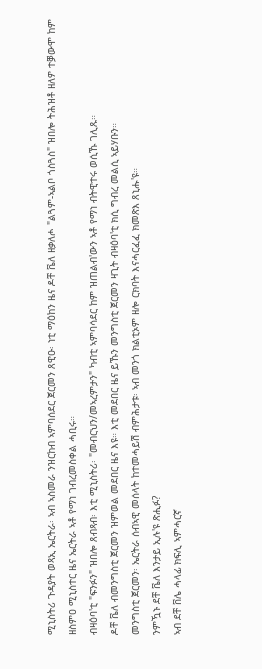ሚኒስትሪ ጉዳያት ወጻኢ ኤርትራ፡ ኣብ ኣስመራ ንዝርከብ ኣምባሰደር ጀርመን ጸዊዑ፡ ነቲ ማዕከን ዜና ዶቸ ቬለ ዘቃለሖ "ልጓም-ኣልቦ ጎስጓስ" ዝበሎ ትሕዝቶ ዘለዎ ተቓውሞ ከም ዘስምዐ ሚኒስተር ዜና ኤርትራ ኣቶ የማነ ገብረመስቀል ሓቢሩ።
ብዛዕባ'ቲ "ፍንፉን" ዝበሎ ጸብጻብ፡ እቲ ሚኒስትሪ፡ "መብርህን/መኣረምታን" ካብቲ ኣምባሳደር ከም ዝጠልብ'ውን ኣቶ የማነ ብትዊተሩ ወሲኹ ገሊጹ።
ዶቸ ቬለ ብመንግስቲ ጀርመን ዝምወል መደበር ዜና እዩ። እቲ መደበር ዜና ይኹን መንግስቲ ጀርመን ዛጊት ብዛዕባ'ቲ ክሲ ግብረ መልሲ ኣይሃቡን።
መንግስቲ ጀርመን፡ ኤርትራ ሰብኣዊ መሰላት ከተመሓይሽ ብምሕታቱ፡ ኣብ መንጎ ክልቲኦም ዘሎ ርክባት እናሓርፈፈ ክመጽእ ጸኒሑ'ዩ።
ንምዃኑ ደቸ ቬለ እንታይ ኢሉ'ዩ ጽሒፉ?
ኣብ ደቸ ቨሌ ሓላፊ ክፍሊ ኣምሓርኛ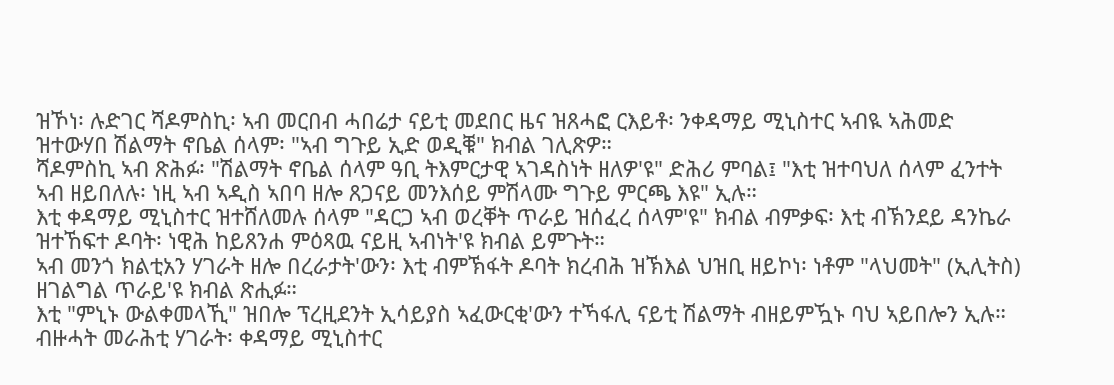ዝኾነ፡ ሉድገር ሻዶምስኪ፡ ኣብ መርበብ ሓበሬታ ናይቲ መደበር ዜና ዝጸሓፎ ርእይቶ፡ ንቀዳማይ ሚኒስተር ኣብዪ ኣሕመድ ዝተውሃበ ሽልማት ኖቤል ሰላም፡ "ኣብ ግጉይ ኢድ ወዲቑ" ክብል ገሊጽዎ።
ሻዶምስኪ ኣብ ጽሕፉ፡ "ሽልማት ኖቤል ሰላም ዓቢ ትእምርታዊ ኣገዳስነት ዘለዎ'ዩ" ድሕሪ ምባል፤ "እቲ ዝተባህለ ሰላም ፈንተት ኣብ ዘይበለሉ፡ ነዚ ኣብ ኣዲስ ኣበባ ዘሎ ጸጋናይ መንእሰይ ምሽላሙ ግጉይ ምርጫ እዩ" ኢሉ።
እቲ ቀዳማይ ሚኒስተር ዝተሸለመሉ ሰላም "ዳርጋ ኣብ ወረቐት ጥራይ ዝሰፈረ ሰላም'ዩ" ክብል ብምቃፍ፡ እቲ ብኽንደይ ዳንኬራ ዝተኸፍተ ዶባት፡ ነዊሕ ከይጸንሐ ምዕጻዉ ናይዚ ኣብነት'ዩ ክብል ይምጉት።
ኣብ መንጎ ክልቲአን ሃገራት ዘሎ በረራታት'ውን፡ እቲ ብምኽፋት ዶባት ክረብሕ ዝኽእል ህዝቢ ዘይኮነ፡ ነቶም "ላህመት" (ኢሊትስ) ዘገልግል ጥራይ'ዩ ክብል ጽሒፉ።
እቲ "ምኒኑ ውልቀመላኺ" ዝበሎ ፕረዚደንት ኢሳይያስ ኣፈውርቂ'ውን ተኻፋሊ ናይቲ ሽልማት ብዘይምዃኑ ባህ ኣይበሎን ኢሉ።
ብዙሓት መራሕቲ ሃገራት፡ ቀዳማይ ሚኒስተር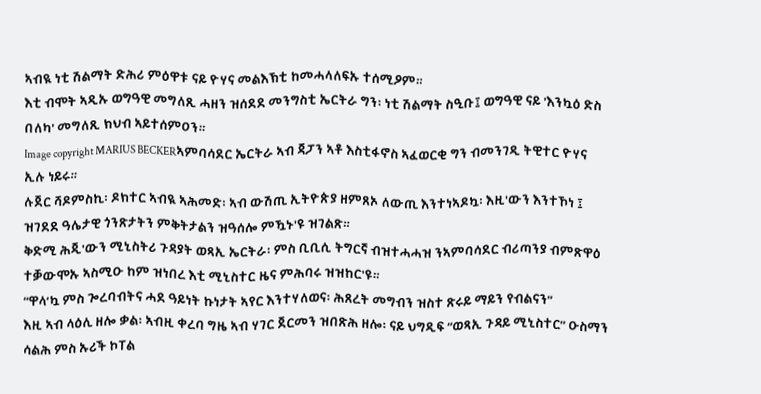ኣብዪ ነቲ ሽልማት ድሕሪ ምዕዋቱ ናይ ዮሃና መልእኽቲ ከመሓላለፍኡ ተሰሚዖም።
እቲ ብሞት ኣዲኡ ወግዓዊ መግለጺ ሓዘን ዝሰደደ መንግስቲ ኤርትራ ግን፡ ነቲ ሽልማት ስዒቡ፤ ወግዓዊ ናይ 'እንኳዕ ድስ በለካ' መግለጺ ክህብ ኣይተሰምዐን።
Image copyright MARIUS BECKERኣምባሳደር ኤርትራ ኣብ ጃፓን ኣቶ እስቲፋኖስ ኣፈወርቂ ግን ብመንገዲ ትዊተር ዮሃና ኢሉ ነይሩ።
ሉጀር ሻዶምስኪ፡ ዶክተር ኣብዪ ኣሕመድ፡ ኣብ ውሽጢ ኢትዮጵያ ዘምጸኦ ለውጢ እንተነኣዶኳ፡ እዚ'ውን እንተኾነ ፤ ዝገደደ ዓሌታዊ ጎንጽታትን ምቅትታልን ዝዓሰሎ ምዃኑ'ዩ ዝገልጽ።
ቅድሚ ሕጂ'ውን ሚኒስትሪ ጉዳያት ወጻኢ ኤርትራ፡ ምስ ቢቢሲ ትግርኛ ብዝተሓሓዝ ንኣምባሳደር ብሪጣንያ ብምጽዋዕ ተቓውሞኡ ኣስሚዑ ከም ዝነበረ እቲ ሚኒስተር ዜና ምሕባሩ ዝዝከር'ዩ።
“ዋላ’ኳ ምስ ጐረባብትና ሓደ ዓይነት ኩነታት ኣየር እንተሃለወና፡ ሕጸረት መግብን ዝስተ ጽሩይ ማይን የብልናን”
እዚ ኣብ ላዕሊ ዘሎ ቃል፡ ኣብዚ ቀረባ ግዜ ኣብ ሃገር ጀርመን ዝበጽሕ ዘሎ፡ ናይ ህግዲፍ “ወጻኢ ጉዳይ ሚኒስተር” ዑስማን ሳልሕ ምስ ኡሪች ኮፐል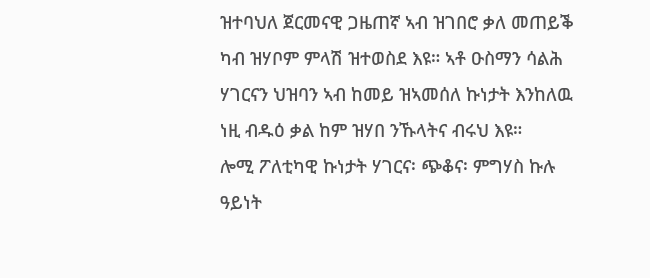ዝተባህለ ጀርመናዊ ጋዜጠኛ ኣብ ዝገበሮ ቃለ መጠይቕ ካብ ዝሃቦም ምላሽ ዝተወስደ እዩ። ኣቶ ዑስማን ሳልሕ ሃገርናን ህዝባን ኣብ ከመይ ዝኣመሰለ ኩነታት እንከለዉ ነዚ ብዱዕ ቃል ከም ዝሃበ ንኹላትና ብሩህ እዩ።
ሎሚ ፖለቲካዊ ኩነታት ሃገርና፡ ጭቆና፡ ምግሃስ ኩሉ ዓይነት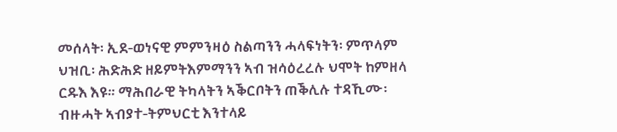መሰላት፡ ኢደ-ወነናዊ ምምንዛዕ ስልጣንን ሓላፍነትን፡ ምጥላም ህዝቢ፡ ሕድሕድ ዘይምትእምማንን ኣብ ዝሳዕረረሉ ህሞት ከምዘላ ርዱእ እዩ። ማሕበራዊ ትካላትን ኣቕርቦትን ጠቕሊሉ ተዳኺሙ፡ ብዙሓት ኣብያተ-ትምህርቲ እንተላይ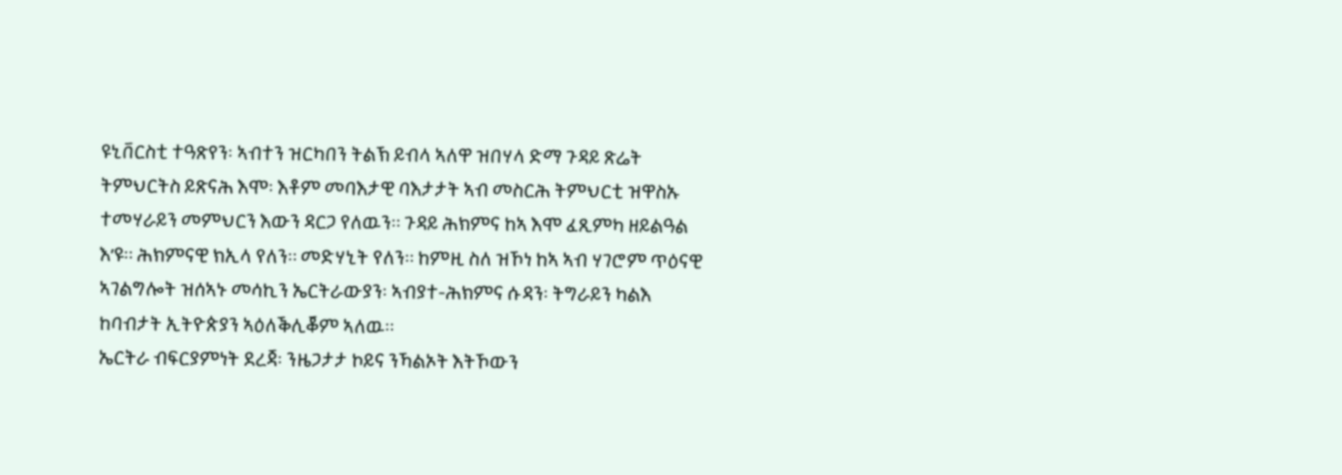ዩኒቨርስቲ ተዓጽየን፡ ኣብተን ዝርካበን ትልኽ ይብላ ኣለዋ ዝበሃላ ድማ ጉዳይ ጽሬት ትምህርትስ ይጽናሕ እሞ፡ እቶም መባእታዊ ባእታታት ኣብ መስርሕ ትምህርቲ ዝዋስኡ ተመሃራይን መምህርን እውን ዳርጋ የለዉን። ጉዳይ ሕክምና ከኣ እሞ ፈጺምካ ዘይልዓል እ’ዩ። ሕክምናዊ ክኢላ የለን። መድሃኒት የለን። ከምዚ ስለ ዝኾነ ከኣ ኣብ ሃገሮም ጥዕናዊ ኣገልግሎት ዝሰኣኑ መሳኪን ኤርትራውያን፡ ኣብያተ-ሕክምና ሱዳን፡ ትግራይን ካልእ ከባብታት ኢትዮጵያን ኣዕለቕሊቖም ኣለዉ።
ኤርትራ ብፍርያምነት ደረጃ፡ ንዜጋታታ ኮይና ንኻልኦት እትኾውን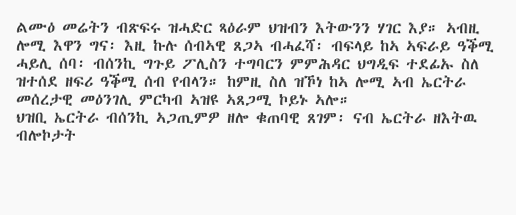ልሙዕ መሬትን ብጽፍሩ ዝሓድር ጻዕራም ህዝብን እትውንን ሃገር እያ። ኣብዚ ሎሚ እዋን ግና፡ እዚ ኩሉ ሰብኣዊ ጸጋኣ ብሓፈሻ፡ ብፍላይ ከኣ ኣፍራይ ዓቕሚ ሓይሊ ሰባ፡ ብሰንኪ ግጉይ ፖሊስን ተግባርን ምምሕዳር ህግዲፍ ተደፊኡ ስለ ዝተሰደ ዘፍሪ ዓቕሚ ሰብ የብላን። ከምዚ ስለ ዝኾነ ከኣ ሎሚ ኣብ ኤርትራ መሰረታዊ መዕንገሊ ምርካብ ኣዝዩ ኣጸጋሚ ኮይኑ ኣሎ።
ህዝቢ ኤርትራ ብሰንኪ ኣጋጢምዎ ዘሎ ቁጠባዊ ጸገም፡ ናብ ኤርትራ ዘእትዉ ብሎኮታት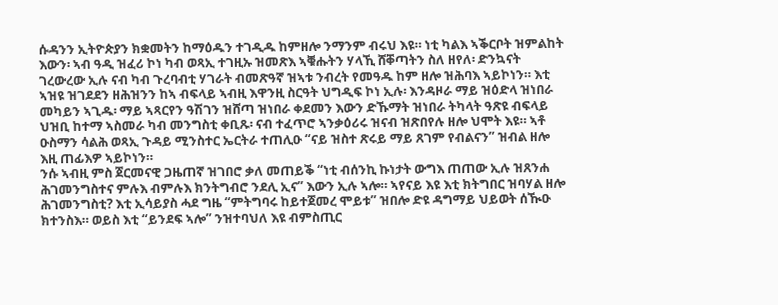ሱዳንን ኢትዮጵያን ክቋመትን ከማዕዱን ተገዲዱ ከምዘሎ ንማንም ብሩህ እዩ። ነቲ ካልእ ኣቕርቦት ዝምልከት እውን፡ ኣብ ዓዲ ዝፈሪ ኮነ ካብ ወጻኢ ተገዚኡ ዝመጽእ ኣቑሑትን ሃላኺ ሸቐጣትን ስለ ዘየለ፡ ድንኳናት ገረውረው ኢሉ ናብ ካብ ጉረባብቲ ሃገራት ብመጽዓኛ ዝኣቱ ንብረት የመዓዱ ከም ዘሎ ዝሕባእ ኣይኮነን። እቲ ኣዝዩ ዝገደደን ዘሕዝንን ከኣ ብፍላይ ኣብዚ እዋንዚ ስርዓት ህግዲፍ ኮነ ኢሉ፡ እንዳዞራ ማይ ዝዕድላ ዝነበራ መካይን ኣጊዱ፡ ማይ ኣጻርየን ዓሽገን ዝሸጣ ዝነበራ ቀደመን እውን ድኹማት ዝነበራ ትካላት ዓጽዩ ብፍላይ ህዝቢ ከተማ ኣስመራ ካብ መንግስቲ ቀቢጹ፡ ናብ ተፈጥሮ ኣንቃዕሪሩ ዝናብ ዝጽበየሉ ዘሎ ህሞት እዩ። ኣቶ ዑስማን ሳልሕ ወጻኢ ጉዳይ ሚንስተር ኤርትራ ተጠሊዑ “ናይ ዝስተ ጽሩይ ማይ ጸገም የብልናን” ዝብል ዘሎ እዚ ጠፊእዎ ኣይኮነን።
ንሱ ኣብዚ ምስ ጀርመናዊ ጋዜጠኛ ዝገበሮ ቃለ መጠይቕ “ነቲ ብሰንኪ ኩነታት ውግእ ጠጠው ኢሉ ዝጸንሐ ሕገመንግስተና ምሉእ ብምሉእ ክንትግብሮ ንደሊ ኢና” እውን ኢሉ ኣሎ። ኣየናይ እዩ እቲ ክትግበር ዝባሃል ዘሎ ሕገመንግስቲ? እቲ ኢሳይያስ ሓደ ግዜ “ምትግባሩ ከይተጀመረ ሞይቱ” ዝበሎ ድዩ ዳግማይ ህይወት ሰዂዑ ክተንስእ። ወይስ እቲ “ይንደፍ ኣሎ” ንዝተባህለ እዩ ብምስጢር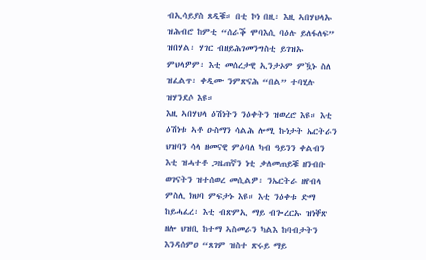ብኢሳይያስ ጸዲቑ። በቲ ኮነ በዚ፡ እዚ ኣበሃህላኡ ዝሕብሮ ከምቲ “ሰራቕ ሞባእሲ ባዕሉ ይለፋለፍ” ዝበሃል፡ ሃገር ብዘይሕገመንግስቲ ይገዝኡ ምህላዎም፡ እቲ መሰረታዊ ኢንታኦም ምዃኑ ስለ ዝፈልጥ፡ ቀዲሙ ንምጽናሕ “በል” ተባሂሉ ዝሃንደሶ እዩ።
እዚ ኣበሃህላ ዕሽነትን ንዕቀትን ዝወረሮ እዩ። እቲ ዕሽነቱ ኣቶ ዑስማን ሳልሕ ሎሚ ኩነታት ኤርትራን ህዝባን ሳላ ዘመናዊ ምዕባለ ካብ ዓይንን ቀልብን እቲ ዝሓተቶ ጋዜጠኛን ነቲ ቃለመጠይቑ ዘንብቡ ወገናትን ዝተሰወረ መሲልዎ፡ ንኤርትራ ዘየብላ ምስሊ ክህባ ምፍታኑ እዩ። እቲ ንዕቀቱ ድማ ከይሓፈረ፡ እቲ ብጽምኢ ማይ ብጐረርኡ ዝነቐጽ ዘሎ ህዝቢ ከተማ ኣስመራን ካልእ ከባብታትን እንዳሰምዐ “ጸገም ዝስተ ጽሩይ ማይ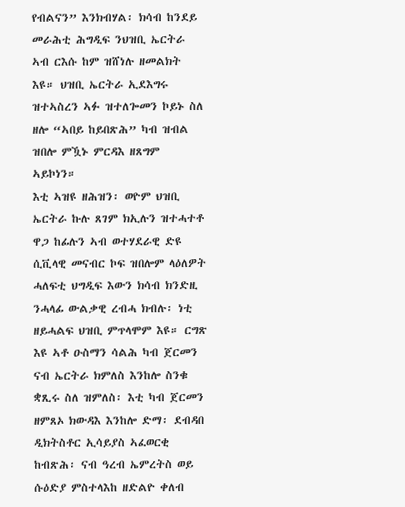የብልናን” እንክብሃል፡ ክሳብ ከንደይ መራሕቲ ሕግዲፍ ንህዝቢ ኤርትራ ኣብ ርእሱ ከም ዝሸነሉ ዘመልክት እዩ። ህዝቢ ኤርትራ ኢደእግሩ ዝተኣስረን ኣፉ ዝተለጐመን ኮይኑ ስለ ዘሎ “ኣበይ ከይበጽሕ” ካብ ዝብል ዝበሎ ምዃኑ ምርዳእ ዘጸግም ኣይኮነን።
እቲ ኣዝዩ ዘሕዝን፡ ወዮም ህዝቢ ኤርትራ ኩሉ ጸገም ክኢሉን ዝተሓተቶ ዋጋ ከፊሉን ኣብ ወተሃደራዊ ድዩ ሲቪላዊ መናብር ኮፍ ዝበሎም ላዕለዎት ሓለፍቲ ህግዲፍ እውን ክሳብ ክንድዚ ንሓላፊ ውልቃዊ ረብሓ ክብሉ፡ ነቲ ዘይሓልፍ ህዝቢ ምጥላሞም እዩ። ርግጽ እዩ ኣቶ ዑስማን ሳልሕ ካብ ጀርመን ናብ ኤርትራ ክምለስ እንከሎ ስንቁ ቋጺሩ ስለ ዝምለስ፡ እቲ ካብ ጀርመን ዘምጸኦ ክውዳእ እንከሎ ድማ፡ ደብዳበ ዲክትስቶር ኢሳይያስ ኣፈወርቂ ከብጽሕ፡ ናብ ዓረብ ኤምረትስ ወይ ሱዕድያ ምስተላእከ ዘድልዮ ቀለብ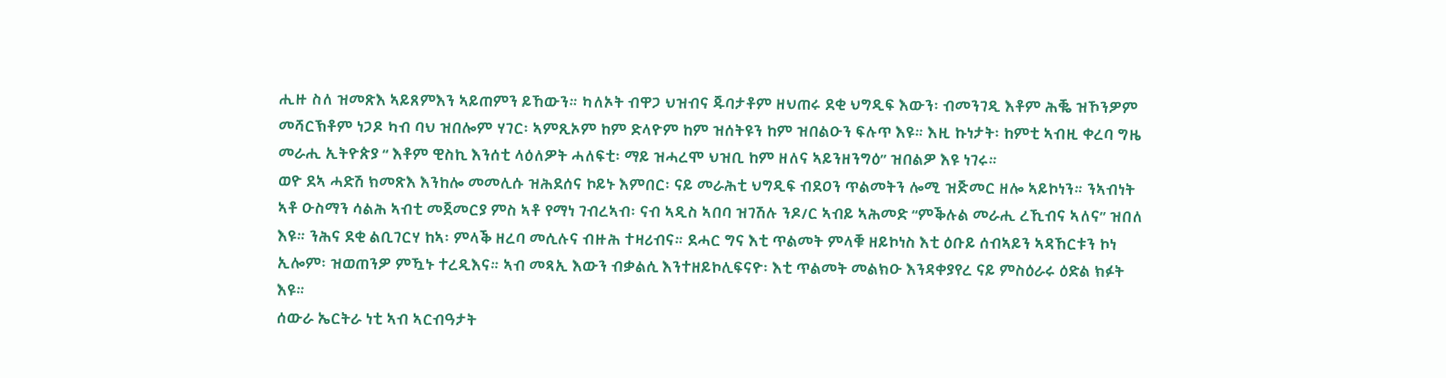ሒዙ ስለ ዝመጽእ ኣይጸምእን ኣይጠምን ይኸውን። ካለኦት ብዋጋ ህዝብና ጁባታቶም ዘህጠሩ ደቂ ህግዲፍ እውን፡ ብመንገዲ እቶም ሕቘ ዝኾንዎም መሻርኽቶም ነጋዶ ካብ ባህ ዝበሎም ሃገር፡ ኣምጺኦም ከም ድላዮም ከም ዝሰትዩን ከም ዝበልዑን ፍሉጥ እዩ። እዚ ኩነታት፡ ከምቲ ኣብዚ ቀረባ ግዜ መራሒ ኢትዮጵያ “ እቶም ዊስኪ እንሰቲ ላዕለዎት ሓለፍቲ፡ ማይ ዝሓረሞ ህዝቢ ከም ዘለና ኣይንዘንግዕ” ዝበልዎ እዩ ነገሩ።
ወዮ ደኣ ሓድሽ ክመጽእ እንከሎ መመሊሱ ዝሕደሰና ኮይኑ እምበር፡ ናይ መራሕቲ ህግዲፍ ብደዐን ጥልመትን ሎሚ ዝጅመር ዘሎ ኣይኮነን። ንኣብነት ኣቶ ዑስማን ሳልሕ ኣብቲ መጀመርያ ምስ ኣቶ የማነ ገብረኣብ፡ ናብ ኣዲስ ኣበባ ዝገሽሉ ንዶ/ር ኣብይ ኣሕመድ “ምቕሉል መራሒ ረኺብና ኣለና” ዝበለ እዩ። ንሕና ደቂ ልቢገርሃ ከኣ፡ ምላቕ ዘረባ መሲሉና ብዙሕ ተዛሪብና። ደሓር ግና እቲ ጥልመት ምላቑ ዘይኮነስ እቲ ዕቡይ ሰብኣይን ኣዳኸርቱን ኮነ ኢሎም፡ ዝወጠንዎ ምዃኑ ተረዲእና። ኣብ መጻኢ እውን ብቃልሲ እንተዘይኮሊፍናዮ፡ እቲ ጥልመት መልክዑ እንዳቀያየረ ናይ ምስዕራሩ ዕድል ክፉት እዩ።
ሰውራ ኤርትራ ነቲ ኣብ ኣርብዓታት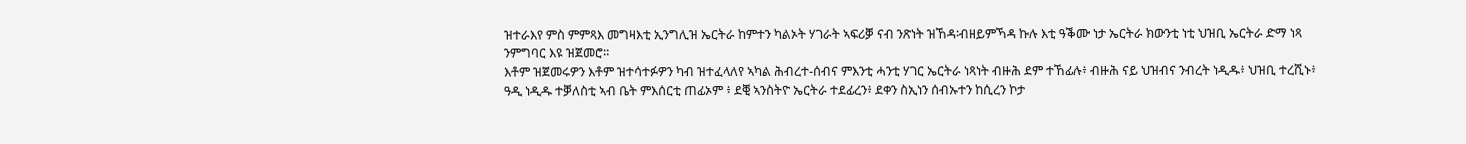ዝተራእየ ምስ ምምጻእ መግዛእቲ ኢንግሊዝ ኤርትራ ከምተን ካልኦት ሃገራት ኣፍሪቓ ናብ ንጽነት ዝኸዳ፡ብዘይምኻዳ ኩሉ እቲ ዓቕሙ ነታ ኤርትራ ክውንቲ ነቲ ህዝቢ ኤርትራ ድማ ነጻ ንምግባር እዩ ዝጀመሮ።
እቶም ዝጀመሩዎን እቶም ዝተሳተፉዎን ካብ ዝተፈላለየ ኣካል ሕብረተ-ሰብና ምእንቲ ሓንቲ ሃገር ኤርትራ ነጻነት ብዙሕ ደም ተኸፊሉ፥ ብዙሕ ናይ ህዝብና ንብረት ነዲዱ፥ ህዝቢ ተረሺኑ፥ ዓዲ ነዲዱ ተቓለስቲ ኣብ ቤት ምእሰርቲ ጠፊኦም ፥ ደቒ ኣንስትዮ ኤርትራ ተደፊረን፥ ደቀን ስኢነን ሰብኡተን ከሲረን ኮታ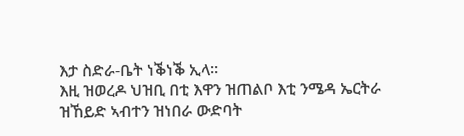እታ ስድራ-ቤት ነቕነቕ ኢላ።
እዚ ዝወረዶ ህዝቢ በቲ እዋን ዝጠልቦ እቲ ንሜዳ ኤርትራ ዝኸይድ ኣብተን ዝነበራ ውድባት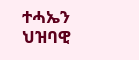ተሓኤን ህዝባዊ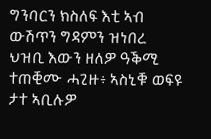ግንባርን ክስለፍ እቲ ኣብ ውሽጥን ግዳምን ዝነበረ ህዝቢ እውን ዘለዎ ዓቕሚ ተጠቒሙ ሓጊዙ፥ ኣስኒቑ ወፍዩ ታተ ኣቢሉዎ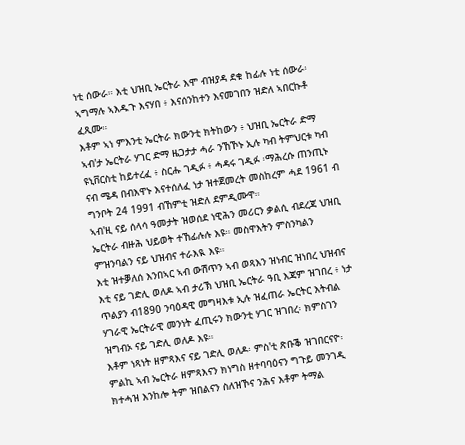ነቲ ሰውራ። እቲ ህዝቢ ኤርትራ እሞ ብዝያዳ ደቁ ከፊሉ ነቲ ሰውራ፡ ኣግማሉ ኣእዱጉ እናሃበ ፥ እናሰንከተን እናመገበን ዝድለ ኣበርኩቶ ፈጺሙ።
እቶም ኣነ ምእንቲ ኤርትራ ክውንቲ ክትከውን ፥ ህዝቢ ኤርትራ ድማ ኣብ'ታ ኤርትራ ሃገር ድማ ዜጋታታ ሓራ ንኸኾኑ ኢሉ ካብ ትምህርቱ ካብ ዩኒቨርስቲ ከይተረፈ ፥ ስርሑ ገዲፉ ፥ ሓዳሩ ገዲፉ ፡ማሕረሱ ጠንጢኑ ናብ ሜዳ በብእዋኑ እናተሰለፈ ነታ ዝተጀመረት መስከረም ሓደ 1961 ብ ግንቦት 24 1991 ብኸምቲ ዝድለ ደምዲሙዋ።
ኣብ'ዚ ናይ ሰላሳ ዓመታት ዝወሰደ ነዊሕን መሪርን ቃልሲ ብደረጃ ህዝቢ ኤርትራ ብዙሕ ህይወት ተኸፊሉሉ እዩ። መስዋእትን ምስንካልን ምዝንባልን ናይ ህዝብና ተራእዪ እዩ።
እቲ ዝተቓለሰ እንበኣር ኣብ ውሽጥን ኣብ ወጻእን ዝነብር ዝነበረ ህዝብና እቲ ናይ ገድሊ ወለዶ ኣብ ታሪኽ ህዝቢ ኤርትራ ዓቢ እጃም ዝገበረ ፥ ነታ ጥልያን ብ1890 ንባዕዳዊ መግዛእቱ ኢሉ ዝፈጠራ ኤርትር እትብል ሃገራዊ ኤርትራዊ መንነት ፈጢሩን ክውንቲ ሃገር ዝገበረ፡ ክምስገን ዝግብኦ ናይ ገድሊ ወለዶ እዩ።
እቶም ነጻነት ዘምጻእና ናይ ገድሊ ወለዶ፡ ምስ'ቲ ጽቡቕ ዝገበርናዮ፡ ምልኪ ኣብ ኤርትራ ዘምጻእናን ክነግስ ዘተባባዕናን ግጉይ መንገዲ ክተሓዝ እንከሎ ትም ዝበልናን ስለዝኾና ንሕና እቶም ትማል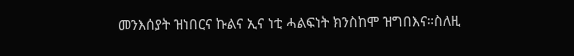መንእሰያት ዝነበርና ኩልና ኢና ነቲ ሓልፍነት ክንስከሞ ዝግበእና።ስለዚ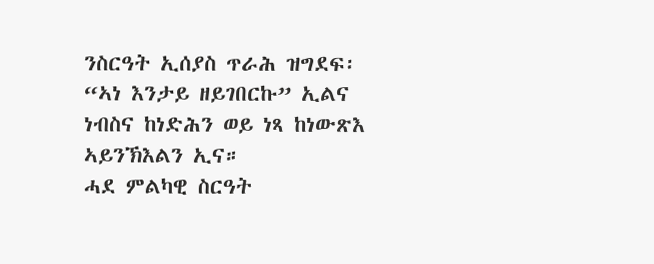ንስርዓት ኢሰያስ ጥራሕ ዝግደፍ፡ “ኣነ እንታይ ዘይገበርኩ” ኢልና ነብስና ከነድሕን ወይ ነጻ ከነውጽእ ኣይንኽእልን ኢና።
ሓደ ምልካዊ ስርዓት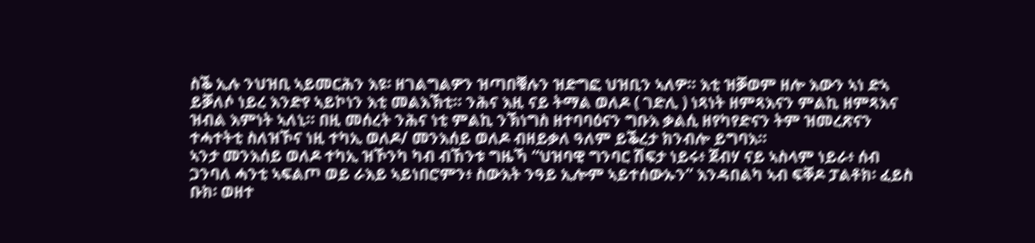ስቕ ኢሉ ንህዝቢ ኣይመርሕን እዩ፡ ዘገልግልዎን ዝጣበቑሉን ዝድግፎ ህዝቢን ኣለዎ። እቲ ዝቓወም ዘሎ እውን ኣነ ድኣ ይቓለሶ ነይረ እንድየ ኣይኮነን እቲ መልእኽቲ። ንሕና እዚ ናይ ትማል ወለዶ ( ገድሊ ) ነጻነት ዘምጻእናን ምልኪ ዘምጻእና ዝብል እምነት ኣለኒ። በዚ መሰረት ንሕና ነቲ ምልኪ ንኽነግስ ዘተባባዕናን ግቡእ ቃልሲ ዘየካየድናን ትም ዝመረጽናን ተሓተትቲ ስለዝኾና ነዚ ተካኢ ወለዶ/ መንእሰይ ወለዶ ብዘይቃለ ዓለም ይቕረታ ክንብሎ ይግባእ።
ኣንታ መንእሰይ ወለዶ ተካኢ ዝኾንካ ካብ ብኸንቱ ግዜኻ “ህዝባዊ ግንባር ሽፍታ ነይሩ፥ ጀብሃ ናይ ኣስላም ነይራ፥ ሰብ ጋንባለ ሓንቲ ኣፍልጦ ወይ ራእይ ኣይነበሮምን፥ ስውእት ንዓይ ኢሎም ኣይተሰውኡን” እንዳበልካ ኣብ ፍቐዶ ፓልቶክ፡ ፈይስ ቡክ፡ ወዘተ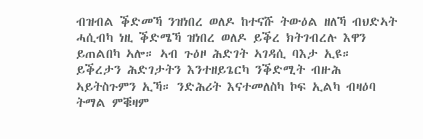ብዝብል ቕድመኻ ንዝነበረ ወለዶ ከተናሹ ትውዕል ዘለኻ ብህድኣት ሓሲብካ ነዚ ቕድሜኻ ዝነበረ ወለዶ ይቕረ ክትገብረሉ እዋን ይጠልበካ ኣሎ። ኣብ ጉዕዞ ሕድገት ኣገዳሲ ባእታ ኢዩ። ይቕረታን ሕድገታትን እንተዘይጌርካ ንቕድሚት ብዙሕ ኣይትስጉምን ኢኻ። ንድሕሪት እናተመለስካ ኮፍ ኢልካ ብዛዕባ ትማል ምቑዛም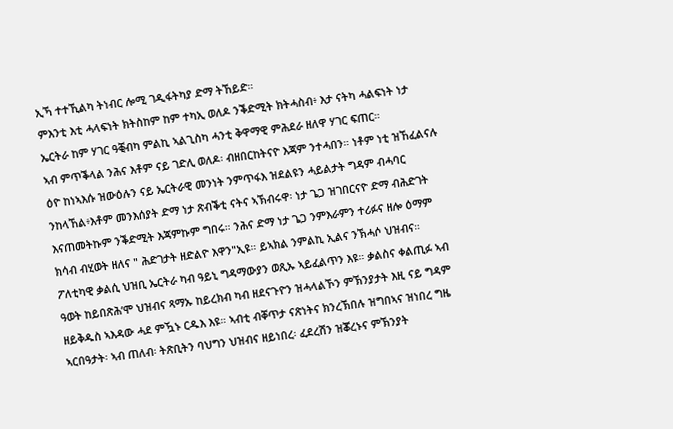ኢኻ ተተኺልካ ትነብር ሎሚ ገዲፋትካያ ድማ ትኸይድ።
ምእንቲ እቲ ሓላፍነት ክትስከም ከም ተካኢ ወለዶ ንቕድሚት ክትሓስብ፥ እታ ናትካ ሓልፍነት ነታ ኤርትራ ከም ሃገር ዓቒብካ ምልኪ ኣልጊስካ ሓንቲ ቅዋማዊ ምሕደራ ዘለዋ ሃገር ፍጠር።
ኣብ ምጥቕላል ንሕና እቶም ናይ ገድሊ ወለዶ፡ ብዘበርከትናዮ እጃም ንተሓበን። ነቶም ነቲ ዝኸፈልናሉ ዕዮ ከነኣእሱ ዝውዕሉን ናይ ኤርትራዊ መንነት ንምጥፋእ ዝደልዩን ሓይልታት ግዳም ብሓባር ንከላኸል፥እቶም መንእሰያት ድማ ነታ ጽብቕቲ ናትና ኣኽብሩዋ፡ ነታ ጌጋ ዝገበርናዮ ድማ ብሕድገት እናጠመትኩም ንቕድሚት እጃምኩም ግበሩ። ንሕና ድማ ነታ ጌጋ ንምእራምን ተሪፉና ዘሎ ዕማም ክሳብ ብሂወት ዘለና " ሕድገታት ዘድልዮ እዋን"ኢዩ። ይኣክል ንምልኪ ኢልና ንኽሓሶ ህዝብና።
ፖለቲካዊ ቃልሲ ህዝቢ ኤርትራ ካብ ዓይኒ ግዳማውያን ወጺኡ ኣይፈልጥን እዩ። ቃልስና ቀልጢፉ ኣብ ዓወት ከይበጽሕ’ሞ ህዝብና ጻማኡ ከይረክብ ካብ ዘደናጉዮን ዝሓላልኾን ምኽንያታት እዚ ናይ ግዳም ዘይቅዱስ ኣእዳው ሓደ ምዃኑ ርዱእ እዩ። ኣብቲ ብቐጥታ ናጽነትና ክንረኽበሉ ዝግበኣና ዝነበረ ግዜ ኣርበዓታት፡ ኣብ ጠለብ፡ ትጽቢትን ባህግን ህዝብና ዘይነበረ፡ ፈደረሽን ዝቖረኑና ምኽንያት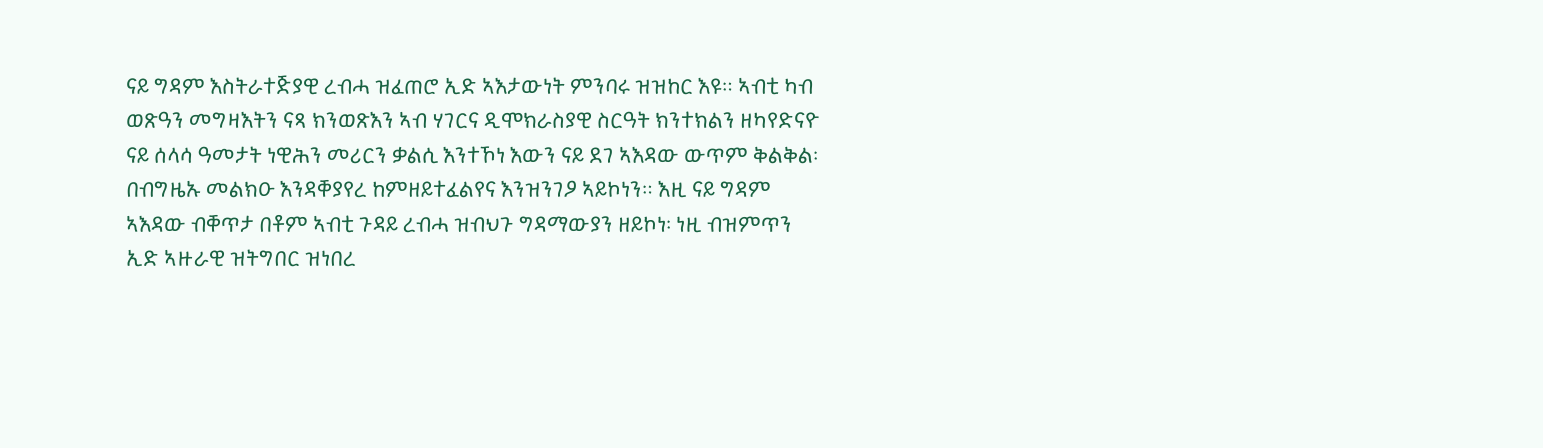ናይ ግዳም እስትራተጅያዊ ረብሓ ዝፈጠሮ ኢድ ኣእታውነት ምንባሩ ዝዝከር እዩ። ኣብቲ ካብ ወጽዓን መግዛእትን ናጻ ክንወጽእን ኣብ ሃገርና ዲሞክራስያዊ ስርዓት ክንተክልን ዘካየድናዮ ናይ ሰላሳ ዓመታት ነዊሕን መሪርን ቃልሲ እንተኾነ እውን ናይ ደገ ኣእዳው ውጥም ቅልቅል፡ በብግዜኡ መልክዑ እንዳቐያየረ ከምዘይተፈልየና እንዝንገዖ ኣይኮነን። እዚ ናይ ግዳም ኣእዳው ብቐጥታ በቶም ኣብቲ ጉዳይ ረብሓ ዝብህጉ ግዳማውያን ዘይኮነ፡ ነዚ ብዝምጥን ኢድ ኣዙራዊ ዝትግበር ዝነበረ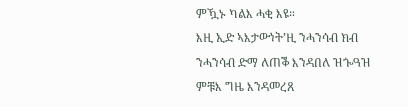ምዃኑ ካልእ ሓቂ እዩ።
እዚ ኢድ ኣእታውነት’ዚ ንሓንሳብ ክብ ንሓንሳብ ድማ ለጠቕ እንዳበለ ዝጐዓዝ ምቹእ ግዜ እንዳመረጸ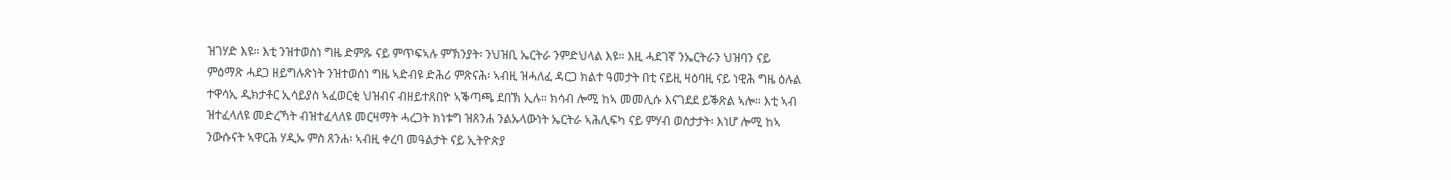ዝገሃድ እዩ። እቲ ንዝተወስነ ግዜ ድምጹ ናይ ምጥፍኣሉ ምኽንያት፡ ንህዝቢ ኤርትራ ንምድህላል እዩ። እዚ ሓደገኛ ንኤርትራን ህዝባን ናይ ምዕማጽ ሓደጋ ዘይግሉጽነት ንዝተወሰነ ግዜ ኣድብዩ ድሕሪ ምጽናሕ፡ ኣብዚ ዝሓለፈ ዳርጋ ክልተ ዓመታት በቲ ናይዚ ዛዕባዚ ናይ ነዊሕ ግዜ ዕሉል ተዋሳኢ ዲክታቶር ኢሳይያስ ኣፈወርቂ ህዝብና ብዘይተጸበዮ ኣቕጣጫ ደበኽ ኢሉ። ክሳብ ሎሚ ከኣ መመሊሱ እናገደደ ይቕጽል ኣሎ። እቲ ኣብ ዝተፈላለዩ መድረኻት ብዝተፈላለዩ መርዛማት ሓረጋት ክነቱግ ዝጸንሐ ንልኡላውነት ኤርትራ ኣሕሊፍካ ናይ ምሃብ ወስታታት፡ እነሆ ሎሚ ከኣ ንውሱናት ኣዋርሕ ሃዲኡ ምስ ጸንሐ፡ ኣብዚ ቀረባ መዓልታት ናይ ኢትዮጵያ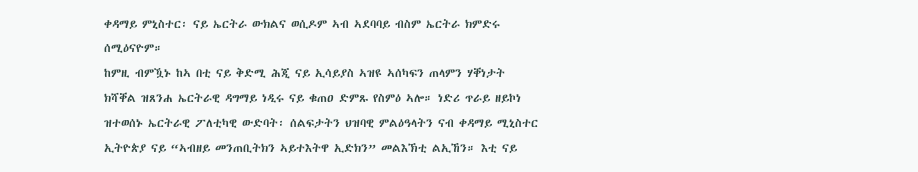ቀዳማይ ምኒስተር፡ ናይ ኤርትራ ውክልና ወሲዶም ኣብ ኣደባባይ ብስም ኤርትራ ክምድሩ ሰሚዕናዮም።
ከምዚ ብምዃኑ ከኣ በቲ ናይ ቅድሚ ሕጂ ናይ ኢሳይያስ ኣዝዩ ኣሰካፍን ጠላምን ሃቐነታት ክሻቐል ዝጸንሐ ኤርትራዊ ዳግማይ ነዲሩ ናይ ቁጠዐ ድምጹ የስምዕ ኣሎ። ነድሪ ጥራይ ዘይኮነ ዝተወሰኑ ኤርትራዊ ፖለቲካዊ ውድባት፡ ሰልፍታትን ህዝባዊ ምልዕዓላትን ናብ ቀዳማይ ሚኒስተር ኢትዮጵያ ናይ “ኣብዘይ መንጠቢትክን ኣይተእትዋ ኢድክን” መልእኽቲ ልኢኸን። እቲ ናይ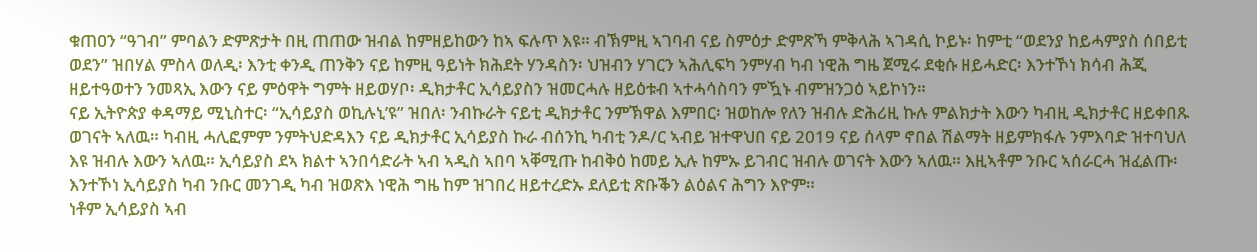ቁጠዐን “ዓገብ” ምባልን ድምጽታት በዚ ጠጠው ዝብል ከምዘይከውን ከኣ ፍሉጥ እዩ። ብኽምዚ ኣገባብ ናይ ስምዕታ ድምጽኻ ምቅላሕ ኣገዳሲ ኮይኑ፡ ከምቲ “ወደንያ ከይሓምያስ ሰበይቲ ወደን” ዝበሃል ምስላ ወለዲ፡ እንቲ ቀንዲ ጠንቅን ናይ ከምዚ ዓይነት ክሕደት ሃንዳስን፡ ህዝብን ሃገርን ኣሕሊፍካ ንምሃብ ካብ ነዊሕ ግዜ ጀሚሩ ደቂሱ ዘይሓድር፡ እንተኾነ ክሳብ ሕጂ ዘይተዓወተን ንመጻኢ እውን ናይ ምዕዋት ግምት ዘይወሃቦ፡ ዲክታቶር ኢሳይያስን ዝመርሓሉ ዘይዕቱብ ኣተሓሳስባን ምዃኑ ብምዝንጋዕ ኣይኮነን።
ናይ ኢትዮጵያ ቀዳማይ ሚኒስተር፡ “ኢሳይያስ ወኪሉኒ’ዩ” ዝበለ፡ ንብኩራት ናይቲ ዲክታቶር ንምኽዋል እምበር፡ ዝወከሎ የለን ዝብሉ ድሕሪዚ ኩሉ ምልክታት እውን ካብዚ ዲክታቶር ዘይቀበጹ ወገናት ኣለዉ። ካብዚ ሓሊፎምም ንምትህድዳእን ናይ ዲክታቶር ኢሳይያስ ኩራ ብሰንኪ ካብቲ ንዶ/ር ኣብይ ዝተዋህበ ናይ 2019 ናይ ሰላም ኖበል ሽልማት ዘይምክፋሉ ንምእባድ ዝተባህለ እዩ ዝብሉ እውን ኣለዉ። ኢሳይያስ ደኣ ክልተ ኣንበሳድራት ኣብ ኣዲስ ኣበባ ኣቐሚጡ ከብቅዕ ከመይ ኢሉ ከምኡ ይገብር ዝብሉ ወገናት እውን ኣለዉ። እዚኣቶም ንቡር ኣሰራርሓ ዝፈልጡ፡ እንተኾነ ኢሳይያስ ካብ ንቡር መንገዲ ካብ ዝወጽእ ነዊሕ ግዜ ከም ዝገበረ ዘይተረድኡ ደለይቲ ጽቡቕን ልዕልና ሕግን እዮም።
ነቶም ኢሳይያስ ኣብ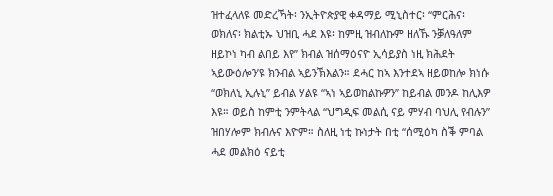ዝተፈላለዩ መድረኻት፡ ንኢትዮጵያዊ ቀዳማይ ሚኒስተር፡ “ምርሕና፡ ወክለና፡ ክልቲኡ ህዝቢ ሓደ እዩ፡ ከምዚ ዝብለኩም ዘለኹ ንቓለዓለም ዘይኮነ ካብ ልበይ እየ” ክብል ዝሰማዕናዮ ኢሳይያስ ነዚ ክሕደት ኣይውዕሎን’ዩ ክንብል ኣይንኽእልን። ደሓር ከኣ እንተደኣ ዘይወከሎ ክነሱ “ወክለኒ ኢሉኒ” ይብል ሃልዩ “ኣነ ኣይወከልኩዎን” ከይብል መንዶ ከሊእዎ እዩ። ወይስ ከምቲ ንምትላል “ህግዲፍ መልሲ ናይ ምሃብ ባህሊ የብሉን” ዝበሃሎም ክብሉና እዮም። ስለዚ ነቲ ኩነታት በቲ “ሰሚዕካ ስቕ ምባል ሓደ መልክዕ ናይቲ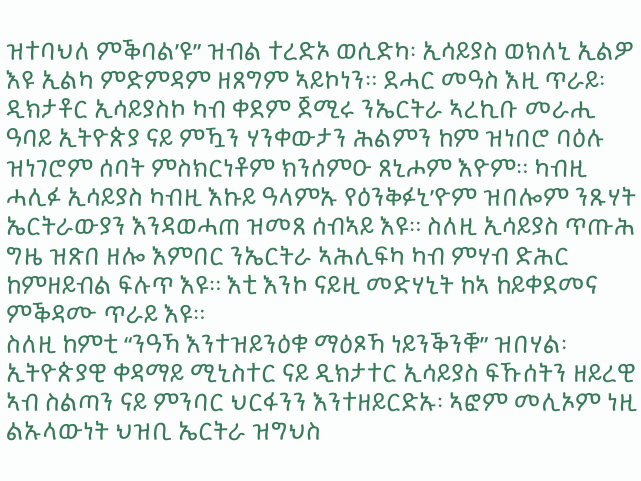ዝተባህለ ምቕባል’ዩ” ዝብል ተረድኦ ወሲድካ፡ ኢሳይያስ ወክለኒ ኢልዎ እዩ ኢልካ ምድምዳም ዘጸግም ኣይኮነን። ደሓር መዓስ እዚ ጥራይ፡ ዲክታቶር ኢሳይያስኮ ካብ ቀደም ጀሚሩ ንኤርትራ ኣረኪቡ መራሒ ዓባይ ኢትዮጵያ ናይ ምዃን ሃንቀውታን ሕልምን ከም ዝነበሮ ባዕሉ ዝነገሮም ሰባት ምስክርነቶም ክንሰምዑ ጸኒሖም እዮም። ካብዚ ሓሊፉ ኢሳይያስ ካብዚ እኩይ ዓላምኡ የዕንቅፉኒ’ዮም ዝበሎም ንጹሃት ኤርትራውያን እንዳወሓጠ ዝመጸ ሰብኣይ እዩ። ስለዚ ኢሳይያስ ጥጡሕ ግዜ ዝጽበ ዘሎ እምበር ንኤርትራ ኣሕሊፍካ ካብ ምሃብ ድሕር ከምዘይብል ፍሉጥ እዩ። እቲ እንኮ ናይዚ መድሃኒት ከኣ ከይቀደመና ምቕዳሙ ጥራይ እዩ።
ስለዚ ከምቲ “ንዓኻ እንተዝይንዕቁ ማዕጾኻ ነይንቕንቑ” ዝበሃል፡ ኢትዮጵያዊ ቀዳማይ ሚኒስተር ናይ ዲክታተር ኢሳይያስ ፍኹሰትን ዘይረዊ ኣብ ስልጣን ናይ ምንባር ህርፋንን እንተዘይርድኡ፡ ኣፎም መሊኦም ነዚ ልኡላውነት ህዝቢ ኤርትራ ዝግህስ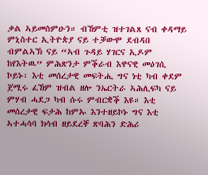ቃል ኣይመስምዑን። ብኸምቲ ዝተገልጸ ናብ ቀዳማይ ምኒስተር ኢትዮጵያ ናይ ተቓውሞ ደብዳበ ብምልኣኽ ናይ “ኣብ ጉዳይ ሃገርና ኢዶም ከየእትዉ” ምሕጽንታ ምቕራብ እዋናዊ መዕገሲ ኮይኑ፡ እቲ መሰረታዊ መፍትሒ ግና ነቲ ካብ ቀደም ጀሚሩ ፈኸም ዝብል ዘሎ ንኤርትራ ኣሕሊፍካ ናይ ምሃብ ሓደጋ ካብ ሱሩ ምብርቋቕ እዩ። እቲ መሰረታዊ ፍታሕ ከምኡ እንተዘይኮኑ ግና እቲ ኣተሓሳባ ክሳብ ዘይደረቐ ጽባሕን ድሕሪ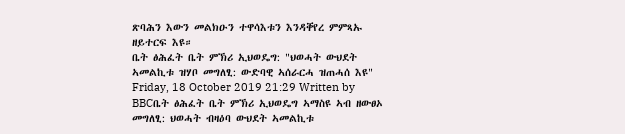ጽባሕን እውን መልክዑን ተዋሳእቱን እንዳቐየረ ምምጻኡ ዘይተርፍ እዩ።
ቤት ፅሕፈት ቤት ምኽሪ ኢህወዴግ: "ህወሓት ውህደት ኣመልኪቱ ዝሃቦ መግለፂ: ውድባዊ ኣሰራርሓ ዝጠሓሰ እዩ"
Friday, 18 October 2019 21:29 Written by BBCቤት ፅሕፈት ቤት ምኽሪ ኢህወዴግ ኣማስዩ ኣብ ዘውፀኦ መግለፂ: ህወሓት ብዛዕባ ውህደት ኣመልኪቱ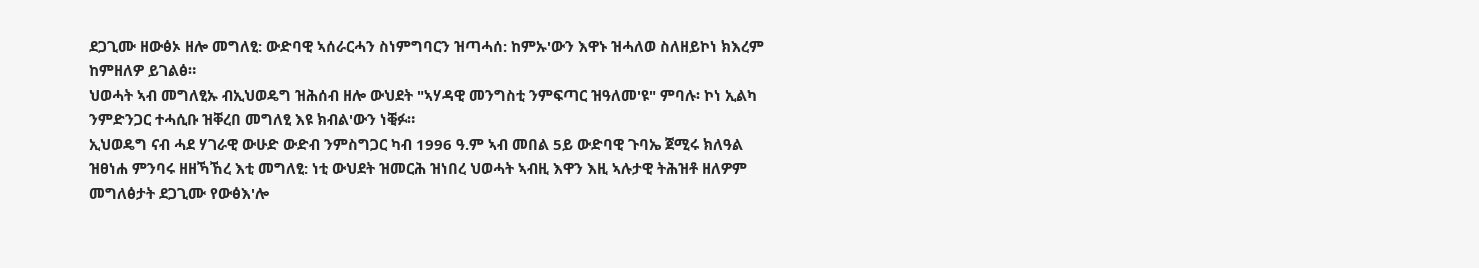ደጋጊሙ ዘውፅኦ ዘሎ መግለፂ: ውድባዊ ኣሰራርሓን ስነምግባርን ዝጣሓሰ: ከምኡ'ውን እዋኑ ዝሓለወ ስለዘይኮነ ክእረም ከምዘለዎ ይገልፅ።
ህወሓት ኣብ መግለፂኡ ብኢህወዴግ ዝሕሰብ ዘሎ ውህደት "ኣሃዳዊ መንግስቲ ንምፍጣር ዝዓለመ'ዩ" ምባሉ፡ ኮነ ኢልካ ንምድንጋር ተሓሲቡ ዝቐረበ መግለፂ እዩ ክብል'ውን ነቒፉ።
ኢህወዴግ ናብ ሓደ ሃገራዊ ውሁድ ውድብ ንምስግጋር ካብ 1996 ዓ.ም ኣብ መበል 5ይ ውድባዊ ጉባኤ ጀሚሩ ክለዓል ዝፀነሐ ምንባሩ ዘዘኻኸረ እቲ መግለፂ: ነቲ ውህደት ዝመርሕ ዝነበረ ህወሓት ኣብዚ እዋን እዚ ኣሉታዊ ትሕዝቶ ዘለዎም መግለፅታት ደጋጊሙ የውፅእ'ሎ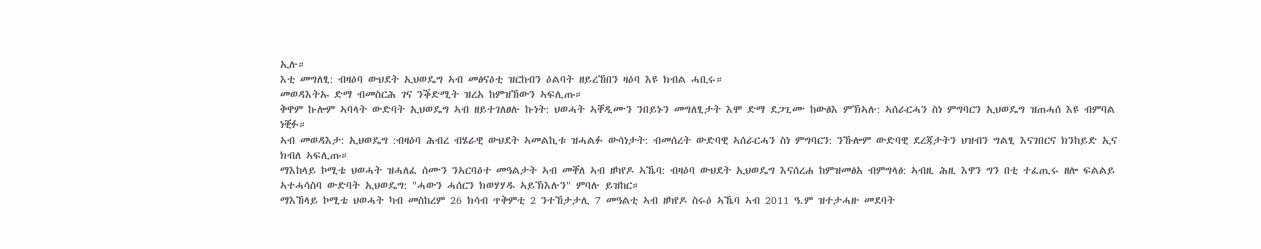ኢሉ።
እቲ መግለፂ: ብዛዕባ ውህደት ኢህወዴግ ኣብ መፅናዕቲ ዝርከብን ዕልባት ዘይረኸበን ዛዕባ እዩ ክብል ሓቢሩ።
መወዳእትኡ ድማ ብመስርሕ ገና ንቕድሚት ዝረአ ከምዝኸውን ኣፍሊጡ።
ቅዋም ኩሎም ኣባላት ውድባት ኢህወዴግ ኣብ ዘይተገለፀሉ ኩነት: ህወሓት ኣቐዲሙን ንበይኑን መግለፂታት እሞ ድማ ደጋጊሙ ከውፅእ ምኽኣሉ: ኣሰራርሓን ስነ ምግባርን ኢህወዴግ ዝጠሓሰ እዩ ብምባል ነቒፉ።
ኣብ መወዳእታ: ኢህወዴግ :ብዛዕባ ሕብረ ብሄራዊ ውህደት ኣመልኪቱ ዝሓልፉ ውሳነታት: ብመሰረት ውድባዊ ኣሰራርሓን ስነ ምግባርን: ንኹሎም ውድባዊ ደረጃታትን ህዝብን ግልፂ እናገበርና ክንከይድ ኢና ክብለ ኣፍሊጡ።
ማእከላይ ኮሚቴ ህወሓት ዝሓለፈ ሰሙን ንኣርባዕተ መዓልታት ኣብ መቐለ ኣብ ዘካየዶ ኣኼባ: ብዛዕባ ውህደት ኢህወዴግ እናሰረሐ ከምዝመፅአ ብምግላፅ: ኣብዚ ሕዚ እዋን ግን በቲ ተፈጢሩ ዘሎ ፍልልይ ኣተሓሳስባ ውድባት ኢህወዴግ: "ሓውን ሓሰርን ክወሃሃዱ ኣይኽእሉን" ምባሉ ይዝከር።
ማእኸላይ ኮሚቴ ህወሓት ካብ መስከረም 26 ክሳብ ጥቅምቲ 2 ንተኸታታሊ 7 መዓልቲ ኣብ ዘካየዶ ስሩዕ ኣኼባ ኣብ 2011 ዓ.ም ዝተታሓዙ መደባት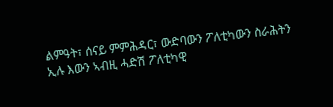ልምዓት፣ ሰናይ ምምሕዳር፣ ውድባውን ፖለቲካውን ስራሕትን ኢሉ እውን ኣብዚ ሓድሽ ፖለቲካዊ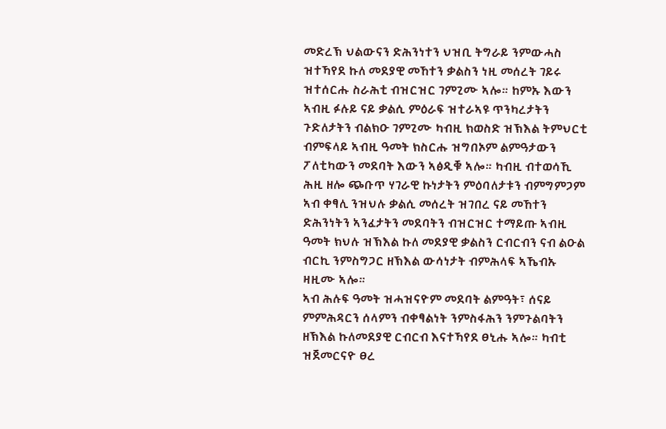መድረኽ ህልውናን ድሕንነተን ህዝቢ ትግራይ ንምውሓስ ዝተኻየደ ኩለ መደያዊ መኸተን ቃልስን ነዚ መሰረት ገይሩ ዝተሰርሑ ስራሕቲ ብዝርዝር ገምጊሙ ኣሎ። ከምኡ እውን ኣብዚ ፉሉይ ናይ ቃልሲ ምዕራፍ ዝተራኣዩ ጥንካረታትን ጉድለታትን ብልክዑ ገምጊሙ ካብዚ ክወስድ ዝኽእል ትምህርቲ ብምፍላይ ኣብዚ ዓመት ክስርሑ ዝግበኦም ልምዓታውን ፖለቲካውን መደባት እውን ኣፅዲቑ ኣሎ። ካብዚ ብተወሳኺ ሕዚ ዘሎ ጭቡጥ ሃገራዊ ኩነታትን ምዕባለታቱን ብምግምጋም ኣብ ቀፃሊ ንዝህሉ ቃልሲ መሰረት ዝገበረ ናይ መኸተን ድሕንነትን ኣንፈታትን መደባትን ብዝርዝር ተማይጡ ኣብዚ ዓመት ክህሉ ዝኽእል ኩለ መደያዊ ቃልስን ርብርብን ናብ ልዑል ብርኪ ንምስግጋር ዘኽእል ውሳነታት ብምሕላፍ ኣኼብኡ ዛዚሙ ኣሎ።
ኣብ ሕሉፍ ዓመት ዝሓዝናዮም መደባት ልምዓት፣ ሰናይ ምምሕዳርን ሰላምን ብቀፃልነት ንምስፋሕን ንምጉልባትን ዘኽእል ኩለመደያዊ ርብርብ እናተኻየደ ፀኒሑ ኣሎ። ካብቲ ዝጀመርናዮ ፀረ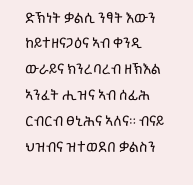ድኽነት ቃልሲ ንፃት እውን ከይተዘናጋዕና ኣብ ቀንዲ ውራይና ክንረባረብ ዘኽእል ኣንፈት ሒዝና ኣብ ሰፊሕ ርብርብ ፀኒሕና ኣለና። ብናይ ህዝብና ዝተወደበ ቃልስን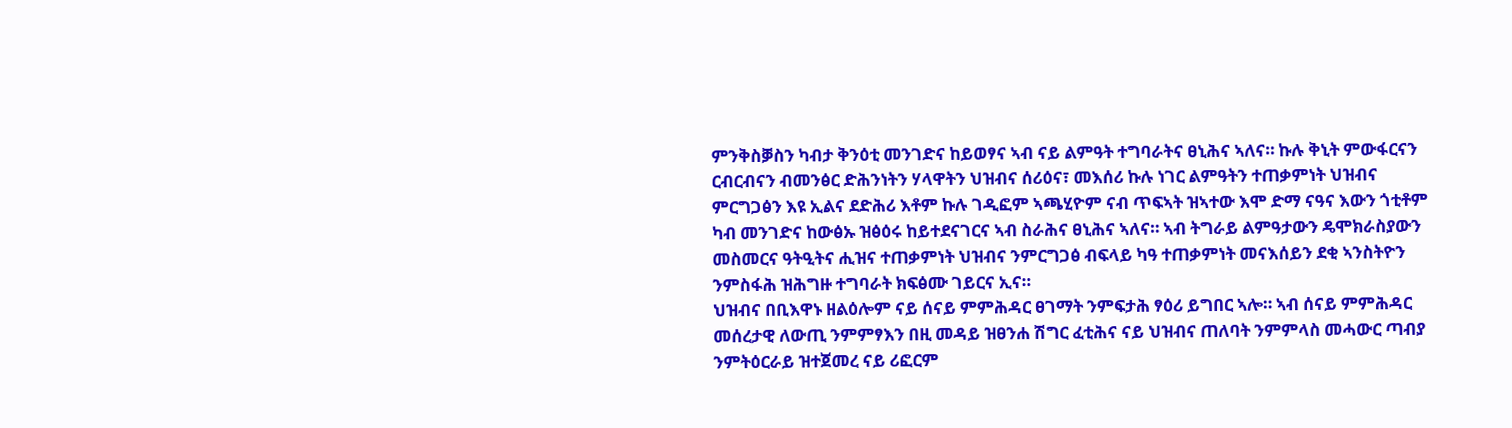ምንቅስቓስን ካብታ ቅንዕቲ መንገድና ከይወፃና ኣብ ናይ ልምዓት ተግባራትና ፀኒሕና ኣለና። ኩሉ ቅኒት ምውፋርናን ርብርብናን ብመንፅር ድሕንነትን ሃላዋትን ህዝብና ሰሪዕና፣ መእሰሪ ኩሉ ነገር ልምዓትን ተጠቃምነት ህዝብና ምርግጋፅን እዩ ኢልና ደድሕሪ እቶም ኩሉ ገዲፎም ኣጫሂዮም ናብ ጥፍኣት ዝኣተው እሞ ድማ ናዓና እውን ጎቲቶም ካብ መንገድና ከውፅኡ ዝፅዕሩ ከይተደናገርና ኣብ ስራሕና ፀኒሕና ኣለና። ኣብ ትግራይ ልምዓታውን ዴሞክራስያውን መስመርና ዓትዒትና ሒዝና ተጠቃምነት ህዝብና ንምርግጋፅ ብፍላይ ካዓ ተጠቃምነት መናእሰይን ደቂ ኣንስትዮን ንምስፋሕ ዝሕግዙ ተግባራት ክፍፅሙ ገይርና ኢና።
ህዝብና በቢእዋኑ ዘልዕሎም ናይ ሰናይ ምምሕዳር ፀገማት ንምፍታሕ ፃዕሪ ይግበር ኣሎ። ኣብ ሰናይ ምምሕዳር መሰረታዊ ለውጢ ንምምፃእን በዚ መዳይ ዝፀንሐ ሽግር ፈቲሕና ናይ ህዝብና ጠለባት ንምምላስ መሓውር ጣብያ ንምትዕርራይ ዝተጀመረ ናይ ሪፎርም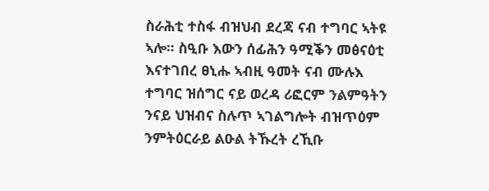ስራሕቲ ተስፋ ብዝህብ ደረጃ ናብ ተግባር ኣትዩ ኣሎ። ስዒቡ እውን ሰፊሕን ዓሚቕን መፅናዕቲ እናተገበረ ፀኒሑ ኣብዚ ዓመት ናብ ሙሉእ ተግባር ዝሰግር ናይ ወረዳ ሪፎርም ንልምዓትን ንናይ ህዝብና ስሉጥ ኣገልግሎት ብዝጥዕም ንምትዕርራይ ልዑል ትኹረት ረኺቡ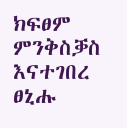ክፍፀም ምንቅስቓስ እናተገበረ ፀኒሑ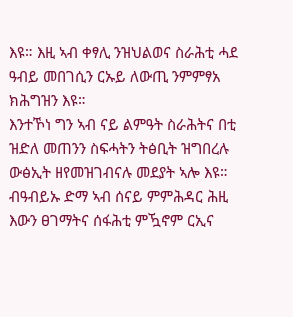እዩ። እዚ ኣብ ቀፃሊ ንዝህልወና ስራሕቲ ሓደ ዓብይ መበገሲን ርኡይ ለውጢ ንምምፃአ ክሕግዝን እዩ።
እንተኾነ ግን ኣብ ናይ ልምዓት ስራሕትና በቲ ዝድለ መጠንን ስፍሓትን ትፅቢት ዝግበረሉ ውፅኢት ዘየመዝገብናሉ መደያት ኣሎ እዩ። ብዓብይኡ ድማ ኣብ ሰናይ ምምሕዳር ሕዚ እውን ፀገማትና ሰፋሕቲ ምዃኖም ርኢና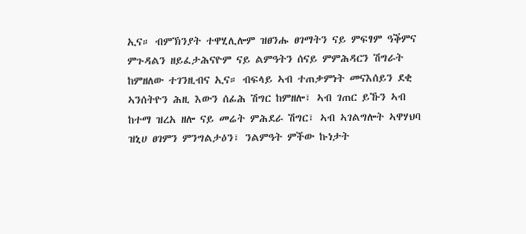ኢና። ብምኽንያት ተዋሂሊሎም ዝፀንሑ ፀገማትን ናይ ምፍፃም ዓቕምና ምጉዳልን ዘይፈታሕናዮም ናይ ልምዓትን ሰናይ ምምሕዳርን ሽግራት ከምዘለው ተገንዚብና ኢና። ብፍላይ ኣብ ተጠቃምነት መናእሰይን ደቂ ኣንሰትዮን ሕዚ እውን ሰፊሕ ሽግር ከምዘሎ፣ ኣብ ገጠር ይኹን ኣብ ከተማ ዝረአ ዘሎ ናይ መሬት ምሕደራ ሽግር፣ ኣብ ኣገልግሎት ኣዋሃህባ ዝኒሀ ፀገምን ምንግልታዕን፣ ንልምዓት ምችው ኩነታት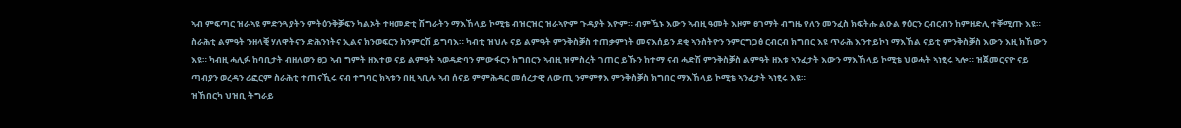ኣብ ምፍጣር ዝራኣዩ ምድንጓያትን ምትዕንቅቓፍን ካልኦት ተዛመድቲ ሽግራትን ማእኸላይ ኮሚቴ ብዝርዝር ዝራኣዮም ጉዳያት እዮም። ብምዃኑ እውን ኣብዚ ዓመት እዞም ፀገማት ብግዜ የለን መንፈስ ክፍትሑ ልዑል ፃዕርን ርብርብን ከምዘድሊ ተቐሚጡ እዩ። ስራሕቲ ልምዓት ንዘላቒ ሃለዋትናን ድሕንነትና ኢልና ክንወፍርን ክንምርሽ ይግባእ። ካብቲ ዝህሉ ናይ ልምዓት ምንቅስቓስ ተጠቃምነት መናእሰይን ደቂ ኣንስትዮን ንምርግጋፅ ርብርብ ክግበር እዩ ጥራሕ እንተይኮነ ማእኸል ናይቲ ምንቅስቓስ እውን እዚ ክኸውን እዩ። ካብዚ ሓሊፉ ከባቢታት ብዘለወን ፀጋ ኣብ ግምት ዘእተወ ናይ ልምዓት ኣወዳድባን ምውፋርን ክግበርን ኣብዚ ዝምስረት ገጠር ይኹን ከተማ ናብ ሓድሽ ምንቅስቓስ ልምዓት ዘእቱ ኣንፈታት እውን ማእኸላይ ኮሚቴ ህወሓት ኣነፂሩ ኣሎ። ዝጀመርናዮ ናይ ጣብያን ወረዳን ሪፎርም ስራሕቲ ተጠናኺሩ ናብ ተግባር ክኣቱን በዚ ኣቢሉ ኣብ ሰናይ ምምሕዳር መሰረታዊ ለውጢ ንምምፃእ ምንቅስቓስ ክግበር ማእኸላይ ኮሚቴ ኣንፈታት ኣነፂሩ እዩ።
ዝኸበርካ ህዝቢ ትግራይ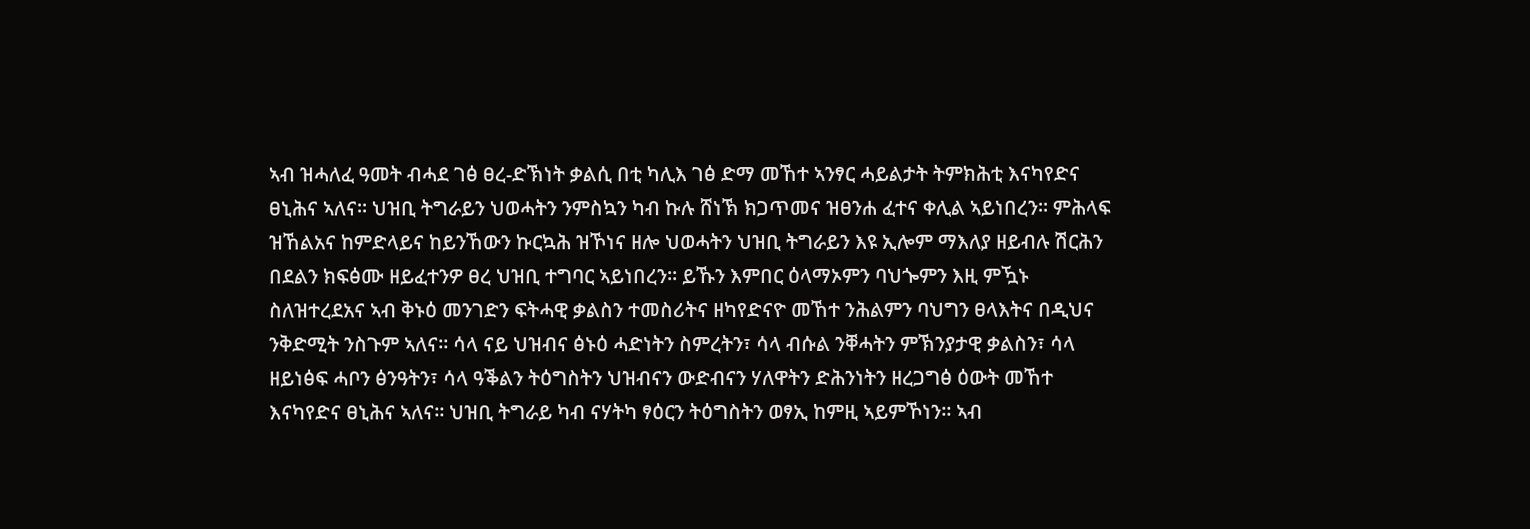ኣብ ዝሓለፈ ዓመት ብሓደ ገፅ ፀረ-ድኽነት ቃልሲ በቲ ካሊእ ገፅ ድማ መኸተ ኣንፃር ሓይልታት ትምክሕቲ እናካየድና ፀኒሕና ኣለና። ህዝቢ ትግራይን ህወሓትን ንምስኳን ካብ ኩሉ ሸነኽ ክጋጥመና ዝፀንሐ ፈተና ቀሊል ኣይነበረን። ምሕላፍ ዝኸልአና ከምድላይና ከይንኸውን ኩርኳሕ ዝኾነና ዘሎ ህወሓትን ህዝቢ ትግራይን እዩ ኢሎም ማእለያ ዘይብሉ ሽርሕን በደልን ክፍፅሙ ዘይፈተንዎ ፀረ ህዝቢ ተግባር ኣይነበረን። ይኹን እምበር ዕላማኦምን ባህጐምን እዚ ምዃኑ ስለዝተረደአና ኣብ ቅኑዕ መንገድን ፍትሓዊ ቃልስን ተመስሪትና ዘካየድናዮ መኸተ ንሕልምን ባህግን ፀላእትና በዲህና ንቅድሚት ንስጉም ኣለና። ሳላ ናይ ህዝብና ፅኑዕ ሓድነትን ስምረትን፣ ሳላ ብሱል ንቐሓትን ምኽንያታዊ ቃልስን፣ ሳላ ዘይነፅፍ ሓቦን ፅንዓትን፣ ሳላ ዓቕልን ትዕግስትን ህዝብናን ውድብናን ሃለዋትን ድሕንነትን ዘረጋግፅ ዕውት መኸተ እናካየድና ፀኒሕና ኣለና። ህዝቢ ትግራይ ካብ ናሃትካ ፃዕርን ትዕግስትን ወፃኢ ከምዚ ኣይምኾነን። ኣብ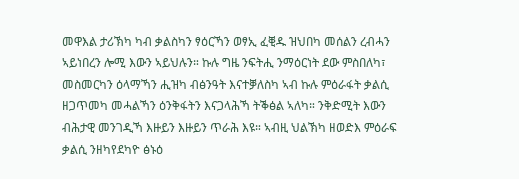መዋእል ታሪኽካ ካብ ቃልስካን ፃዕርኻን ወፃኢ ፈቒዱ ዝህበካ መሰልን ረብሓን ኣይነበረን ሎሚ እውን ኣይህሉን። ኩሉ ግዜ ንፍትሒ ንማዕርነት ደው ምስበለካ፣ መስመርካን ዕላማኻን ሒዝካ ብፅንዓት እናተቓለስካ ኣብ ኩሉ ምዕራፋት ቃልሲ ዘጋጥመካ መሓልኻን ዕንቅፋትን እናጋላሕኻ ትቕፅል ኣለካ። ንቅድሚት እውን ብሕታዊ መንገዲኻ እዙይን እዙይን ጥራሕ እዩ። ኣብዚ ህልኽካ ዘወድእ ምዕራፍ ቃልሲ ንዘካየደካዮ ፅኑዕ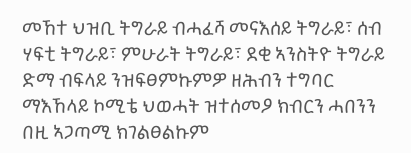መኸተ ህዝቢ ትግራይ ብሓፈሻ መናእሰይ ትግራይ፣ ሰብ ሃፍቲ ትግራይ፣ ምሁራት ትግራይ፣ ደቂ ኣንስትዮ ትግራይ ድማ ብፍላይ ንዝፍፀምኩምዎ ዘሕብን ተግባር ማእኸላይ ኮሚቴ ህወሓት ዝተሰመዖ ክብርን ሓበንን በዚ ኣጋጣሚ ክገልፀልኩም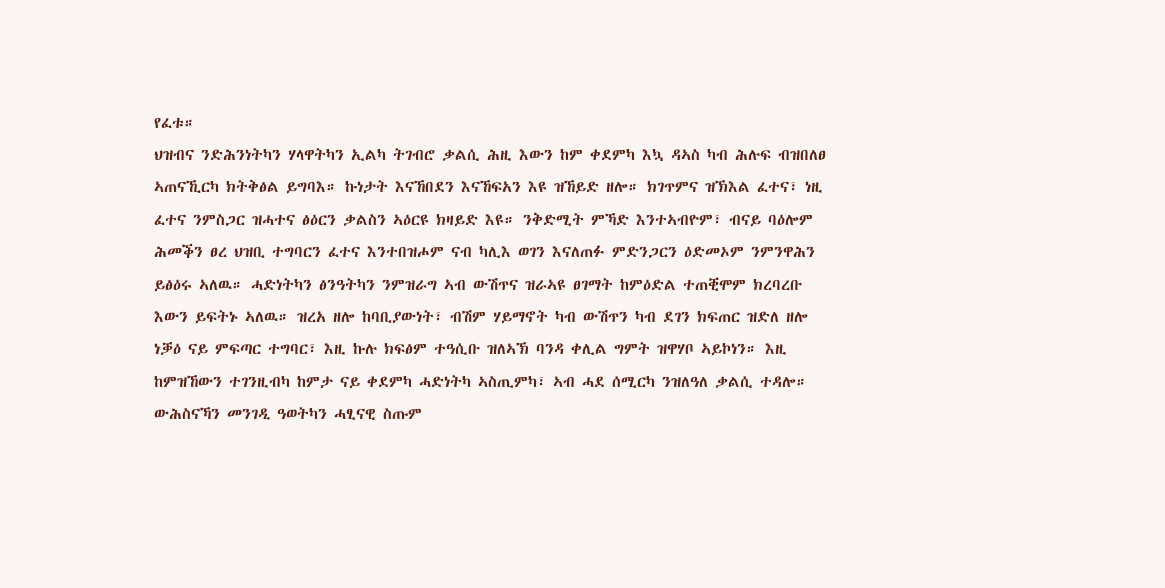የፈቱ።
ህዝብና ንድሕንነትካን ሃላዋትካን ኢልካ ትገብሮ ቃልሲ ሕዚ እውን ከም ቀደምካ እኳ ዳኣስ ካብ ሕሉፍ ብዝበለፀ ኣጠናኺርካ ክትቅፅል ይግባእ። ኩነታት እናኸበደን እናኸፍአን እዩ ዝኸይድ ዘሎ። ክገጥምና ዝኽእል ፈተና፣ ነዚ ፈተና ንምስጋር ዝሓተና ፅዕርን ቃልስን ኣዕርዩ ክዛይድ እዩ። ንቅድሚት ምኻድ እንተኣብዮም፣ ብናይ ባዕሎም ሕመቕን ፀረ ህዝቢ ተግባርን ፈተና እንተበዝሖም ናብ ካሊእ ወገን እናለጠፉ ምድንጋርን ዕድመኦም ንምንዋሕን ይፅዕሩ ኣለዉ። ሓድነትካን ፅንዓትካን ንምዝራግ ኣብ ውሽጥና ዝራኣዩ ፀገማት ከምዕድል ተጠቒሞም ክረባረቡ እውን ይፍትኑ ኣለዉ። ዝረአ ዘሎ ከባቢያውነት፣ ብሽም ሃይማኖት ካብ ውሽጥን ካብ ደገን ክፍጠር ዝድለ ዘሎ ነቓዕ ናይ ምፍጣር ተግባር፣ እዚ ኩሉ ክፍፅም ተዓሲቡ ዝለኣኽ ባንዳ ቀሊል ግምት ዝዋሃቦ ኣይኮነን። እዚ ከምዝኸውን ተገንዚብካ ከምታ ናይ ቀደምካ ሓድነትካ ኣስጢምካ፣ ኣብ ሓደ ሰሚርካ ንዝለዓለ ቃልሲ ተዳሎ። ውሕስናኻን መንገዲ ዓወትካን ሓፂናዊ ስጡም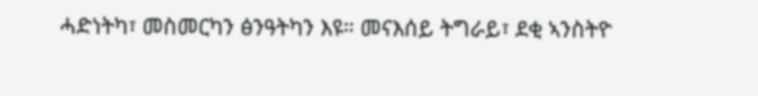ሓድነትካ፣ መስመርካን ፅንዓትካን እዩ። መናእሰይ ትግራይ፣ ደቂ ኣንስትዮ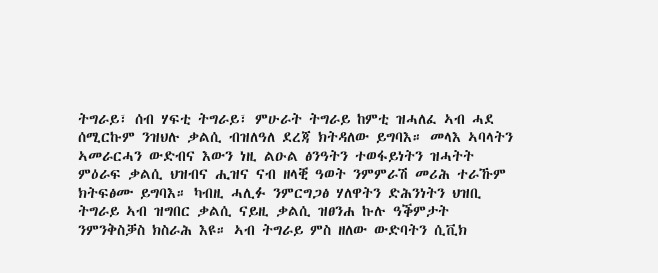ትግራይ፣ ሰብ ሃፍቲ ትግራይ፣ ምሁራት ትግራይ ከምቲ ዝሓለፈ ኣብ ሓደ ሰሚርኩም ንዝህሉ ቃልሲ ብዝለዓለ ደረጃ ክትዳለው ይግባእ። መላእ ኣባላትን ኣመራርሓን ውድብና እውን ነዚ ልዑል ፅንዓትን ተወፋይነትን ዝሓትት ምዕራፍ ቃልሲ ህዝብና ሒዝና ናብ ዘላቒ ዓወት ንምምራሽ መሪሕ ተራኹም ክትፍፅሙ ይግባእ። ካብዚ ሓሊፉ ንምርግጋፅ ሃለዋትን ድሕንነትን ህዝቢ ትግራይ ኣብ ዝግበር ቃልሲ ናይዚ ቃልሲ ዝፀንሐ ኩሉ ዓቕምታት ንምንቅስቓስ ክስራሕ እዩ። ኣብ ትግራይ ምስ ዘለው ውድባትን ሲቪክ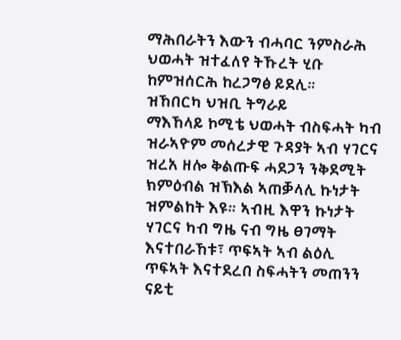ማሕበራትን እውን ብሓባር ንምስራሕ ህወሓት ዝተፈለየ ትኹረት ሂቡ ከምዝሰርሕ ከረጋግፅ ይደሊ።
ዝኸበርካ ህዝቢ ትግራይ
ማእኸላይ ኮሚቴ ህወሓት ብስፍሓት ካብ ዝራኣዮም መሰረታዊ ጉዳያት ኣብ ሃገርና ዝረአ ዘሎ ቅልጡፍ ሓደጋን ንቅደሚት ክምዕብል ዝኽእል ኣጠቓላሊ ኩነታት ዝምልከት እዩ። ኣብዚ እዋን ኩነታት ሃገርና ካብ ግዜ ናብ ግዜ ፀገማት እናተበራኸቱ፣ ጥፍኣት ኣብ ልዕሊ ጥፍኣት እናተደረበ ስፍሓትን መጠንን ናይቲ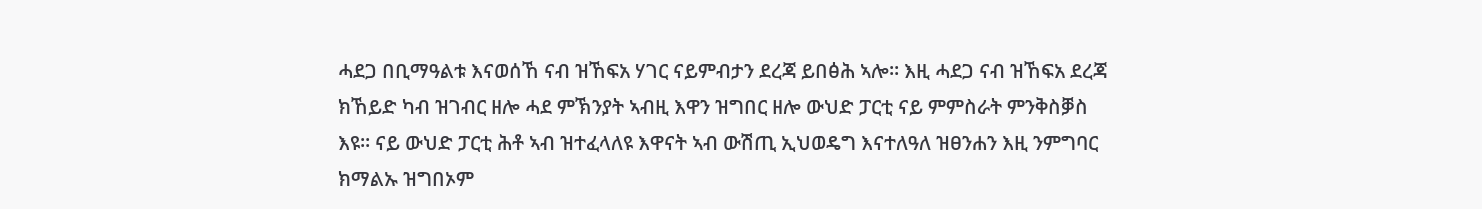ሓደጋ በቢማዓልቱ እናወሰኸ ናብ ዝኸፍአ ሃገር ናይምብታን ደረጃ ይበፅሕ ኣሎ። እዚ ሓደጋ ናብ ዝኸፍአ ደረጃ ክኸይድ ካብ ዝገብር ዘሎ ሓደ ምኽንያት ኣብዚ እዋን ዝግበር ዘሎ ውህድ ፓርቲ ናይ ምምስራት ምንቅስቓስ እዩ። ናይ ውህድ ፓርቲ ሕቶ ኣብ ዝተፈላለዩ እዋናት ኣብ ውሽጢ ኢህወዴግ እናተለዓለ ዝፀንሐን እዚ ንምግባር ክማልኡ ዝግበኦም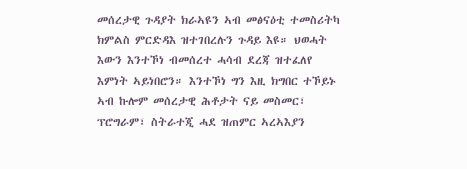መሰረታዊ ጉዳያት ክራኣዩን ኣብ መፅናዕቲ ተመስሪትካ ክምልስ ምርድዳእ ዝተገበረሉን ጉዳይ እዩ። ህወሓት እውን እንተኾነ ብመሰረተ ሓሳብ ደረጃ ዝተፈለየ እምነት ኣይነበሮን። እንተኾነ ግን እዚ ክግበር ተኾይኑ ኣብ ኩሎም መሰረታዊ ሕቶታት ናይ መስመር፣ ፕሮግራም፣ ስትራተጂ ሓደ ዝጠምር ኣረኣእያን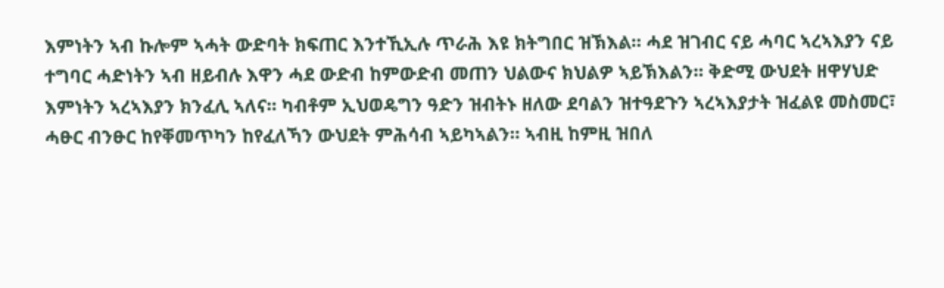እምነትን ኣብ ኩሎም ኣሓት ውድባት ክፍጠር እንተኺኢሉ ጥራሕ እዩ ክትግበር ዝኽእል። ሓደ ዝገብር ናይ ሓባር ኣረኣእያን ናይ ተግባር ሓድነትን ኣብ ዘይብሉ እዋን ሓደ ውድብ ከምውድብ መጠን ህልውና ክህልዎ ኣይኽእልን። ቅድሚ ውህደት ዘዋሃህድ እምነትን ኣረኣእያን ክንፈሊ ኣለና። ካብቶም ኢህወዴግን ዓድን ዝብትኑ ዘለው ደባልን ዝተዓደጉን ኣረኣእያታት ዝፈልዩ መስመር፣ ሓፁር ብንፁር ከየቐመጥካን ከየፈለኻን ውህደት ምሕሳብ ኣይካኣልን። ኣብዚ ከምዚ ዝበለ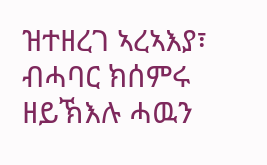ዝተዘረገ ኣረኣእያ፣ ብሓባር ክሰምሩ ዘይኽእሉ ሓዉን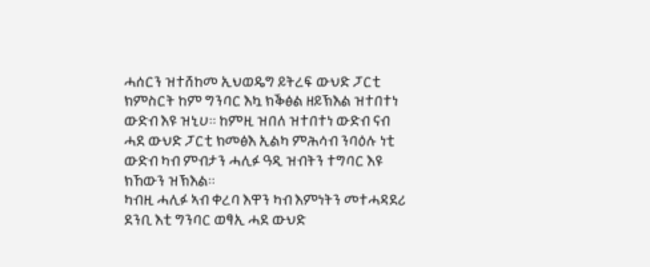ሓሰርን ዝተሸከመ ኢህወዴግ ይትረፍ ውህድ ፓርቲ ክምስርት ከም ግንባር እኳ ክቕፅል ዘይኽእል ዝተበተነ ውድብ እዩ ዝኒሀ። ከምዚ ዝበለ ዝተበተነ ውድብ ናብ ሓደ ውህድ ፓርቲ ክመፅእ ኢልካ ምሕሳብ ንባዕሉ ነቲ ውድብ ካብ ምብታን ሓሊፉ ዓዲ ዝብትን ተግባር እዩ ክኸውን ዝኽእል።
ካብዚ ሓሊፉ ኣብ ቀረባ እዋን ካብ እምነትን መተሓዳደሪ ደንቢ እቲ ግንባር ወፃኢ ሓደ ውህድ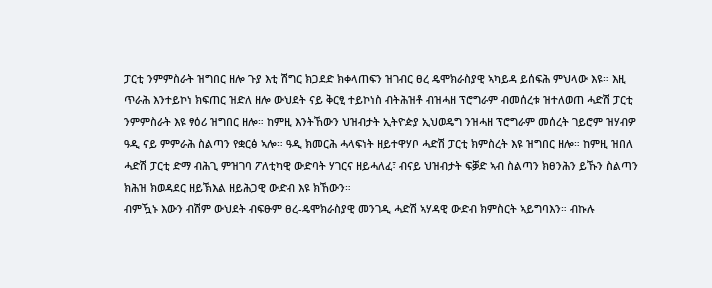ፓርቲ ንምምስራት ዝግበር ዘሎ ጉያ እቲ ሽግር ክጋደድ ክቀላጠፍን ዝገብር ፀረ ዴሞክራስያዊ ኣካይዳ ይሰፍሕ ምህላው እዩ። እዚ ጥራሕ እንተይኮነ ክፍጠር ዝድለ ዘሎ ውህደት ናይ ቅርፂ ተይኮነስ ብትሕዝቶ ብዝሓዘ ፕሮግራም ብመሰረቱ ዝተለወጠ ሓድሽ ፓርቲ ንምምስራት እዩ ፃዕሪ ዝግበር ዘሎ። ከምዚ እንትኸውን ህዝብታት ኢትዮዽያ ኢህወዴግ ንዝሓዘ ፕሮግራም መሰረት ገይሮም ዝሃብዎ ዓዲ ናይ ምምራሕ ስልጣን የቋርፅ ኣሎ። ዓዲ ክመርሕ ሓላፍነት ዘይተዋሃቦ ሓድሽ ፓርቲ ክምስረት እዩ ዝግበር ዘሎ። ከምዚ ዝበለ ሓድሽ ፓርቲ ድማ ብሕጊ ምዝገባ ፖለቲካዊ ውድባት ሃገርና ዘይሓለፈ፣ ብናይ ህዝብታት ፍቓድ ኣብ ስልጣን ክፀንሕን ይኹን ስልጣን ክሕዝ ክወዳደር ዘይኽእል ዘይሕጋዊ ውድብ እዩ ክኸውን።
ብምዃኑ እውን ብሽም ውህደት ብፍፁም ፀረ-ዴሞክራስያዊ መንገዲ ሓድሽ ኣሃዳዊ ውድብ ክምስርት ኣይግባእን። ብኩሉ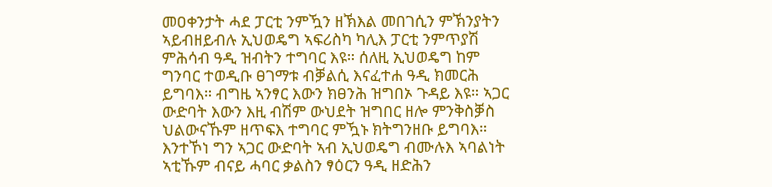መዐቀንታት ሓደ ፓርቲ ንምዃን ዘኽእል መበገሲን ምኽንያትን ኣይብዘይብሉ ኢህወዴግ ኣፍሪስካ ካሊእ ፓርቲ ንምጥያሽ ምሕሳብ ዓዲ ዝብትን ተግባር እዩ። ሰለዚ ኢህወዴግ ከም ግንባር ተወዲቡ ፀገማቱ ብቓልሲ እናፈተሐ ዓዲ ክመርሕ ይግባእ። ብግዜ ኣንፃር እውን ክፀንሕ ዝግበኦ ጉዳይ እዩ። ኣጋር ውድባት እውን እዚ ብሽም ውህደት ዝግበር ዘሎ ምንቅስቓስ ህልውናኹም ዘጥፍእ ተግባር ምዃኑ ክትግንዘቡ ይግባእ። እንተኾነ ግን ኣጋር ውድባት ኣብ ኢህወዴግ ብሙሉእ ኣባልነት ኣቲኹም ብናይ ሓባር ቃልስን ፃዕርን ዓዲ ዘድሕን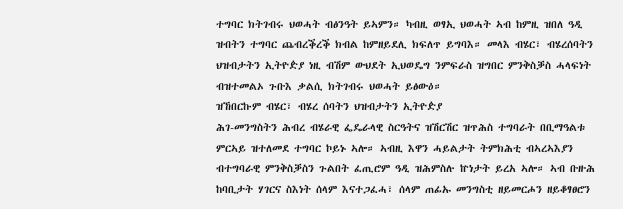ተግባር ክትገብሩ ህወሓት ብፅንዓት ይኣምን። ካብዚ ወፃኢ ህወሓት ኣብ ከምዚ ዝበለ ዓዲ ዝብትን ተግባር ጨብረቕረቕ ክብል ከምዘይደሊ ክፍለጥ ይግባእ። መላእ ብሄር፣ ብሄረሰባትን ህዝብታትን ኢትዮዽያ ነዚ ብሽም ውህደት ኢህወዴግ ንምፍራስ ዝግበር ምንቅስቓስ ሓላፍነት ብዝተመልኦ ጉቡእ ቃልሲ ክትገብሩ ህወሓት ይፅውዕ።
ዝኸበርኩም ብሄር፣ ብሄረ ሰባትን ህዝብታትን ኢትዮዽያ
ሕገ-መንግስትን ሕብረ ብሄራዊ ፌዴራላዊ ስርዓትና ዝሽርሽር ዝጥሕስ ተግባራት በቢማዓልቱ ምርኣይ ዝተለመደ ተግባር ኮይኑ ኣሎ። ኣብዚ እዋን ሓይልታት ትምክሕቲ ብኣረኣእያን ብተግባራዊ ምንቅስቓስን ጉልበት ፈጢሮም ዓዲ ዝሕምስሉ ኵነታት ይረአ ኣሎ። ኣብ ቡዙሕ ከባቢታት ሃገርና ስእነት ሰላም እናተጋፈሓ፣ ሰላም ጠፊኡ መንግስቲ ዘይመርሖን ዘይቆፃፀሮን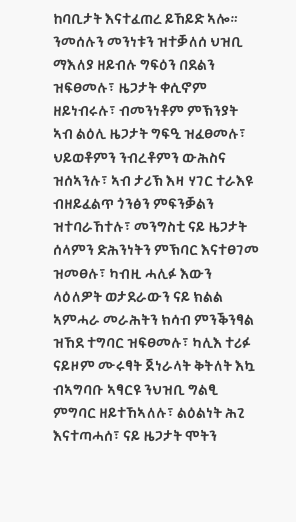ከባቢታት እናተፈጠረ ይኸይድ ኣሎ። ንመሰሉን መንነቱን ዝተቓለሰ ህዝቢ ማእለያ ዘይብሉ ግፍዕን በደልን ዝፍፀመሉ፣ ዜጋታት ቀሲኖም ዘይነብሩሉ፣ ብመንነቶም ምኽንያት ኣብ ልዕሊ ዜጋታት ግፍዒ ዝፈፀመሉ፣ ህይወቶምን ንብረቶምን ውሕስና ዝሰኣንሉ፣ ኣብ ታሪኽ እዛ ሃገር ተራእዩ ብዘይፈልጥ ጎንፅን ምፍንቓልን ዝተባራኸተሉ፣ መንግስቲ ናይ ዜጋታት ሰላምን ድሕንነትን ምኽባር እናተፀገመ ዝመፀሉ፣ ካብዚ ሓሊፉ እውን ላዕለዎት ወታደራውን ናይ ክልል ኣምሓራ መራሕትን ክሳብ ምንቕንፃል ዝኸደ ተግባር ዝፍፀመሉ፣ ካሊእ ተሪፉ ናይዞም ሙሩፃት ጀነራላት ቅትለት እኳ ብኣግባቡ ኣፃርዩ ንህዝቢ ግልፂ ምግባር ዘይተኸኣለሉ፣ ልዕልነት ሕጊ እናተጣሓሰ፣ ናይ ዜጋታት ሞትን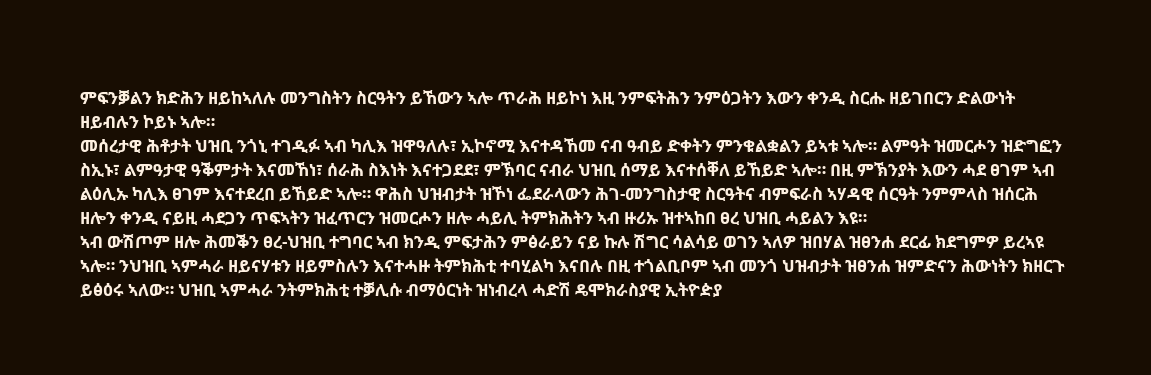ምፍንቓልን ክድሕን ዘይከኣለሉ መንግስትን ስርዓትን ይኸውን ኣሎ ጥራሕ ዘይኮነ እዚ ንምፍትሕን ንምዕጋትን እውን ቀንዲ ስርሑ ዘይገበርን ድልውነት ዘይብሉን ኮይኑ ኣሎ።
መሰረታዊ ሕቶታት ህዝቢ ንጎኒ ተገዲፉ ኣብ ካሊእ ዝዋዓለሉ፣ ኢኮኖሚ እናተዳኸመ ናብ ዓብይ ድቀትን ምንቁልቋልን ይኣቱ ኣሎ። ልምዓት ዝመርሖን ዝድግፎን ስኢኑ፣ ልምዓታዊ ዓቕምታት እናመኸነ፣ ሰራሕ ስእነት እናተጋደደ፣ ምኽባር ናብራ ህዝቢ ሰማይ እናተሰቐለ ይኸይድ ኣሎ። በዚ ምኽንያት እውን ሓደ ፀገም ኣብ ልዕሊኡ ካሊእ ፀገም እናተደረበ ይኸይድ ኣሎ። ዋሕስ ህዝብታት ዝኾነ ፌደራላውን ሕገ-መንግስታዊ ስርዓትና ብምፍራስ ኣሃዳዊ ሰርዓት ንምምላስ ዝሰርሕ ዘሎን ቀንዲ ናይዚ ሓደጋን ጥፍኣትን ዝፈጥርን ዝመርሖን ዘሎ ሓይሊ ትምክሕትን ኣብ ዙሪኡ ዝተኣከበ ፀረ ህዝቢ ሓይልን እዩ።
ኣብ ውሽጦም ዘሎ ሕመቕን ፀረ-ህዝቢ ተግባር ኣብ ክንዲ ምፍታሕን ምፅራይን ናይ ኩሉ ሽግር ሳልሳይ ወገን ኣለዎ ዝበሃል ዝፀንሐ ደርፊ ክደግምዎ ይረኣዩ ኣሎ። ንህዝቢ ኣምሓራ ዘይናሃቱን ዘይምስሉን እናተሓዙ ትምክሕቲ ተባሂልካ እናበሉ በዚ ተጎልቢቦም ኣብ መንጎ ህዝብታት ዝፀንሐ ዝምድናን ሕውነትን ክዘርጉ ይፅዕሩ ኣለው። ህዝቢ ኣምሓራ ንትምክሕቲ ተቓሊሱ ብማዕርነት ዝነብረላ ሓድሽ ዴሞክራስያዊ ኢትዮዽያ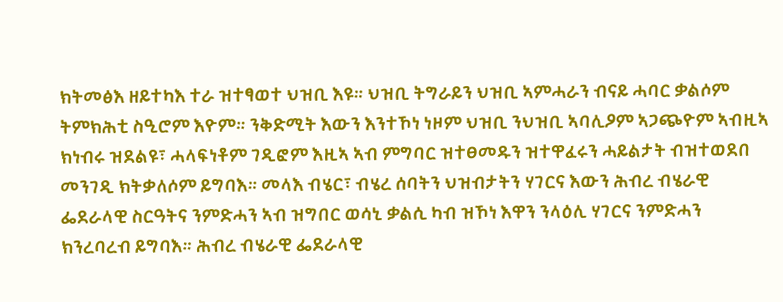ክትመፅእ ዘይተካእ ተራ ዝተፃወተ ህዝቢ እዩ። ህዝቢ ትግራይን ህዝቢ ኣምሓራን ብናይ ሓባር ቃልሶም ትምክሕቲ ስዒሮም እዮም። ንቅድሚት እውን እንተኾነ ነዞም ህዝቢ ንህዝቢ ኣባሊዖም ኣጋጭዮም ኣብዚኣ ክነብሩ ዝደልዩ፣ ሓላፍነቶም ገዲፎም እዚኣ ኣብ ምግባር ዝተፀመዱን ዝተዋፈሩን ሓይልታት ብዝተወደበ መንገዲ ክትቃለሶም ይግባእ። መላእ ብሄር፣ ብሄረ ሰባትን ህዝብታትን ሃገርና እውን ሕብረ ብሄራዊ ፌደራላዊ ስርዓትና ንምድሓን ኣብ ዝግበር ወሳኒ ቃልሲ ካብ ዝኾነ እዋን ንላዕሊ ሃገርና ንምድሓን ክንረባረብ ይግባእ። ሕብረ ብሄራዊ ፌደራላዊ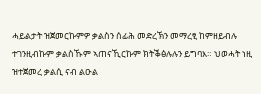ሓይልታት ዝጀመርኩምዎ ቃልስን ሰፊሕ መድረኽን መማረፂ ከምዘይብሉ ተገንዚብኩም ቃልስኹም ኣጠናኺርኩም ክትቕፅሉሉን ይግባእ። ህወሓት ነዚ ዝተጀመረ ቃልሲ ናብ ልዑል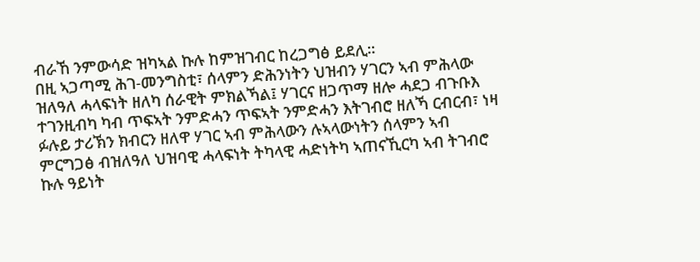ብራኸ ንምውሳድ ዝካኣል ኩሉ ከምዝገብር ከረጋግፅ ይደሊ።
በዚ ኣጋጣሚ ሕገ-መንግስቲ፣ ሰላምን ድሕንነትን ህዝብን ሃገርን ኣብ ምሕላው ዝለዓለ ሓላፍነት ዘለካ ሰራዊት ምክልኻል፤ ሃገርና ዘጋጥማ ዘሎ ሓደጋ ብጉቡእ ተገንዚብካ ካብ ጥፍኣት ንምድሓን ጥፍኣት ንምድሓን እትገብሮ ዘለኻ ርብርብ፣ ነዛ ፉሉይ ታሪኽን ክብርን ዘለዋ ሃገር ኣብ ምሕላውን ሉኣላውነትን ሰላምን ኣብ ምርግጋፅ ብዝለዓለ ህዝባዊ ሓላፍነት ትካላዊ ሓድነትካ ኣጠናኺርካ ኣብ ትገብሮ ኩሉ ዓይነት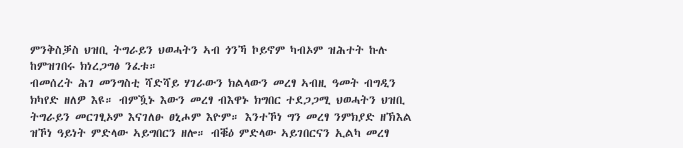ምንቅስቓስ ህዝቢ ትግራይን ህወሓትን ኣብ ጎንኻ ኮይኖም ካብኦም ዝሕተት ኩሉ ከምዝገበሩ ክነረጋግፅ ንፈቱ።
ብመሰረት ሕገ መንግስቲ ሻድሻይ ሃገራውን ክልላውን መረፃ ኣብዚ ዓመት ብግዲን ክካየድ ዘለዎ እዩ። ብምዃኑ እውን መረፃ ብእዋኑ ክግበር ተደጋጋሚ ህወሓትን ህዝቢ ትግራይን መርገፂኦም እናገለፁ ፀኒሖም እዮም። እንተኾነ ግን መረፃ ንምክያድ ዘኽእል ዝኾነ ዓይነት ምድላው ኣይግበርን ዘሎ። ብቑዕ ምድላው ኣይገበርናን ኢልካ መረፃ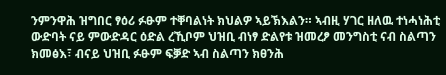ንምንዋሕ ዝግበር ፃዕሪ ፉፁም ተቐባልነት ክህልዎ ኣይኽእልን። ኣብዚ ሃገር ዘለዉ ተነሓነሕቲ ውድባት ናይ ምውድዳር ዕድል ረኺቦም ህዝቢ ብነፃ ድልየቱ ዝመረፆ መንግስቲ ናብ ስልጣን ክመፅእ፣ ብናይ ህዝቢ ፉፁም ፍቓድ ኣብ ስልጣን ክፀንሕ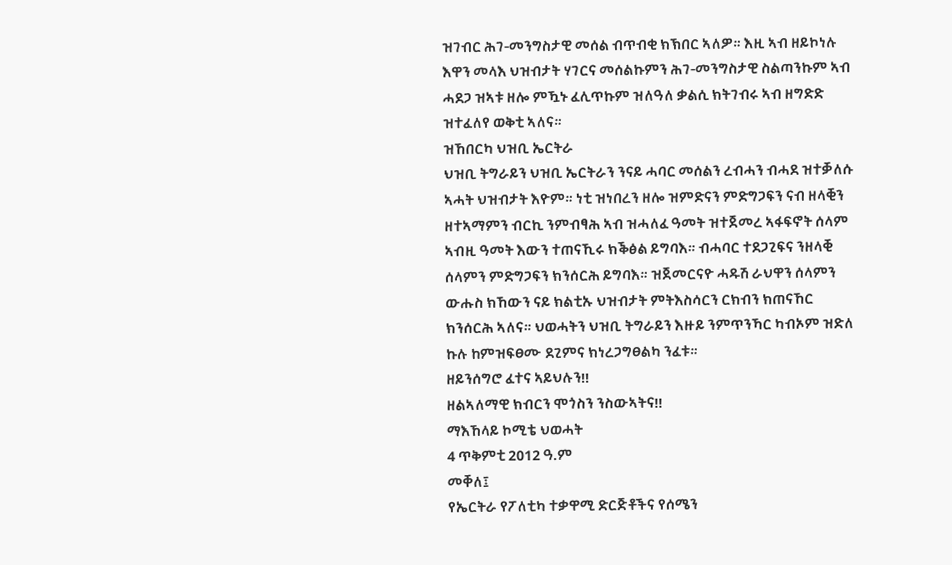ዝገብር ሕገ-መንግስታዊ መሰል ብጥብቂ ክኽበር ኣለዎ። እዚ ኣብ ዘይኮነሉ እዋን መላእ ህዝብታት ሃገርና መሰልኩምን ሕገ-መንግስታዊ ስልጣንኩም ኣብ ሓደጋ ዝኣቱ ዘሎ ምዃኑ ፈሊጥኩም ዝለዓለ ቃልሲ ክትገብሩ ኣብ ዘግድድ ዝተፈለየ ወቅቲ ኣለና።
ዝኸበርካ ህዝቢ ኤርትራ
ህዝቢ ትግራይን ህዝቢ ኤርትራን ንናይ ሓባር መሰልን ረብሓን ብሓደ ዝተቓለሱ ኣሓት ህዝብታት እዮም። ነቲ ዝነበረን ዘሎ ዝምድናን ምድግጋፍን ናብ ዘላቒን ዘተኣማምን ብርኪ ንምብፃሕ ኣብ ዝሓለፈ ዓመት ዝተጀመረ ኣፋፍኖት ሰላም ኣብዚ ዓመት እውን ተጠናኺሩ ክቕፅል ይግባእ። ብሓባር ተደጋጊፍና ንዘላቒ ሰላምን ምድግጋፍን ክንሰርሕ ይግባእ። ዝጀመርናዮ ሓዱሽ ራህዋን ሰላምን ውሑስ ክኸውን ናይ ክልቲኡ ህዝብታት ምትእስሳርን ርክብን ክጠናኸር ክንሰርሕ ኣለና። ህወሓትን ህዝቢ ትግራይን እዙይ ንምጥንኻር ካብኦም ዝድለ ኩሉ ከምዝፍፀሙ ደጊምና ክነረጋግፀልካ ንፈቱ።
ዘይንሰግሮ ፈተና ኣይህሉን!!
ዘልኣለማዊ ክብርን ሞጎስን ንስውኣትና!!
ማእኸላይ ኮሚቴ ህወሓት
4 ጥቅምቲ 2012 ዓ.ም
መቐለ፤
የኤርትራ የፖለቲካ ተቃዋሚ ድርጅቶችና የሰሜን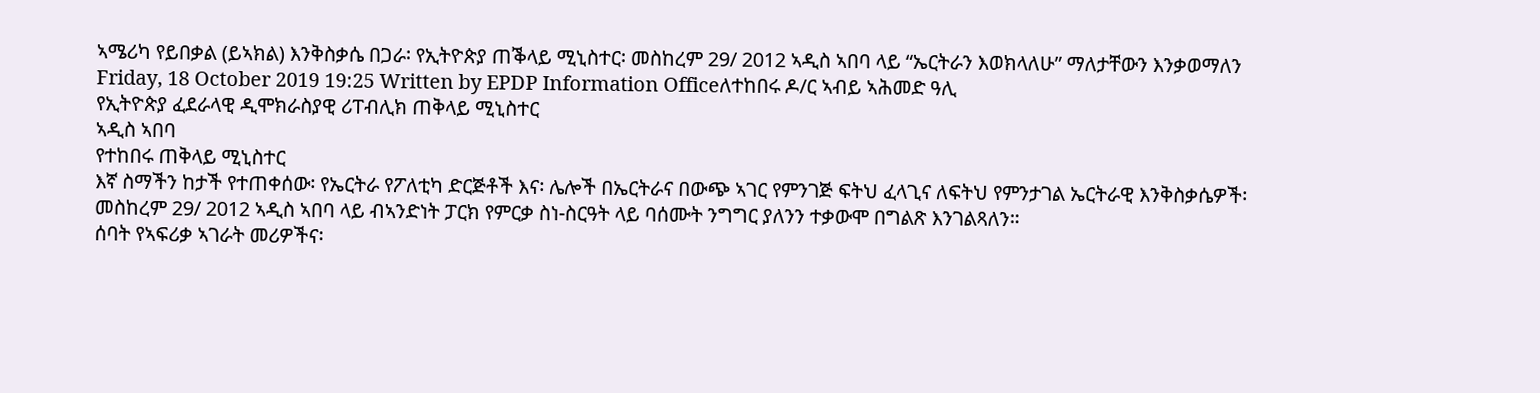ኣሜሪካ የይበቃል (ይኣክል) እንቅስቃሴ በጋራ፡ የኢትዮጵያ ጠቕላይ ሚኒስተር፡ መስከረም 29/ 2012 ኣዲስ ኣበባ ላይ “ኤርትራን እወክላለሁ” ማለታቸውን እንቃወማለን
Friday, 18 October 2019 19:25 Written by EPDP Information Officeለተከበሩ ዶ/ር ኣብይ ኣሕመድ ዓሊ
የኢትዮጵያ ፈደራላዊ ዲሞክራስያዊ ሪፐብሊክ ጠቅላይ ሚኒስተር
ኣዲስ ኣበባ
የተከበሩ ጠቅላይ ሚኒስተር
እኛ ስማችን ከታች የተጠቀሰው፡ የኤርትራ የፖለቲካ ድርጅቶች እና፡ ሌሎች በኤርትራና በውጭ ኣገር የምንገጅ ፍትህ ፈላጊና ለፍትህ የምንታገል ኤርትራዊ እንቅስቃሴዎች፡ መስከረም 29/ 2012 ኣዲስ ኣበባ ላይ ብኣንድነት ፓርክ የምርቃ ስነ-ስርዓት ላይ ባሰሙት ንግግር ያለንን ተቃውሞ በግልጽ እንገልጻለን።
ሰባት የኣፍሪቃ ኣገራት መሪዎችና፡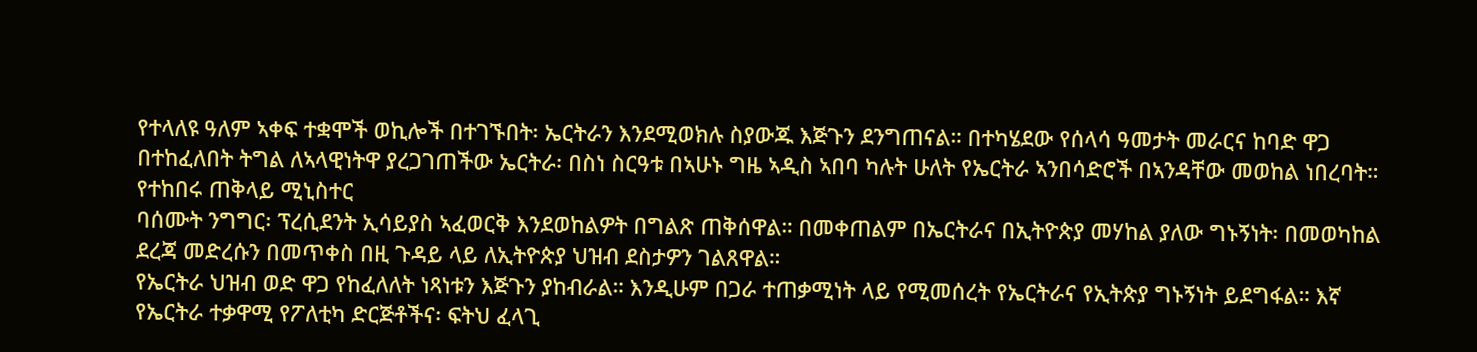የተላለዩ ዓለም ኣቀፍ ተቋሞች ወኪሎች በተገኙበት፡ ኤርትራን እንደሚወክሉ ስያውጁ እጅጉን ደንግጠናል። በተካሄደው የሰላሳ ዓመታት መራርና ከባድ ዋጋ በተከፈለበት ትግል ለኣላዊነትዋ ያረጋገጠችው ኤርትራ፡ በስነ ስርዓቱ በኣሁኑ ግዜ ኣዲስ ኣበባ ካሉት ሁለት የኤርትራ ኣንበሳድሮች በኣንዳቸው መወከል ነበረባት።
የተከበሩ ጠቅላይ ሚኒስተር
ባሰሙት ንግግር፡ ፕረሲደንት ኢሳይያስ ኣፈወርቅ እንደወከልዎት በግልጽ ጠቅሰዋል። በመቀጠልም በኤርትራና በኢትዮጵያ መሃከል ያለው ግኑኝነት፡ በመወካከል ደረጃ መድረሱን በመጥቀስ በዚ ጉዳይ ላይ ለኢትዮጵያ ህዝብ ደስታዎን ገልጸዋል።
የኤርትራ ህዝብ ወድ ዋጋ የከፈለለት ነጻነቱን እጅጉን ያከብራል። እንዲሁም በጋራ ተጠቃሚነት ላይ የሚመሰረት የኤርትራና የኢትጵያ ግኑኝነት ይደግፋል። እኛ የኤርትራ ተቃዋሚ የፖለቲካ ድርጅቶችና፡ ፍትህ ፈላጊ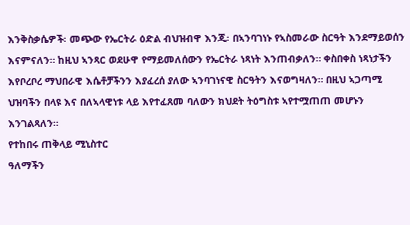እንቅስቃሴዎች፡ መጭው የኤርትራ ዕድል ብህዝብዋ እንጂ፡ በኣንባገነኑ የኣስመራው ስርዓት እንደማይወሰን እናምናለን። ከዚህ ኣንጻር ወደሁዋ የማይመለሰውን የኤርትራ ነጻነት እንጠብቃለን። ቀስበቀስ ነጻነታችን እየቦረቦረ ማህበራዊ እሴቶቻችንን እያፈረሰ ያለው ኣንባገነናዊ ስርዓትን እናወግዛለን። በዚህ ኣጋጣሚ ህዝባችን በላዩ እና በለኣላዊነቱ ላይ እየተፈጸመ ባለውን ክህደት ትዕግስቱ ኣየተሟጠጠ መሆኑን እንገልጻለን።
የተከበሩ ጠቅላይ ሚኒስተር
ዓለማችን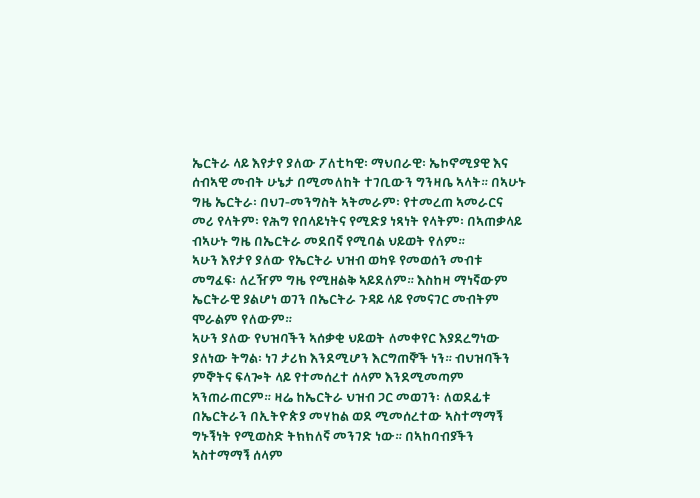ኤርትራ ላይ እየታየ ያለው ፖለቲካዊ፡ ማህበራዊ፡ ኤኮኖሚያዊ እና ሰብኣዊ መብት ሁኔታ በሚመለከት ተገቢውን ግንዛቤ ኣላት። በኣሁኑ ግዜ ኤርትራ፡ በህገ-መንግስት ኣትመራም፡ የተመረጠ ኣመራርና መሪ የላትም፡ የሕግ የበላይነትና የሚድያ ነጻነት የላትም፡ በኣጠቃላይ ብኣሁኑ ግዜ በኤርትራ መደበኛ የሚባል ህይወት የለም።
ኣሁን እየታየ ያለው የኤርትራ ህዝብ ወካዩ የመወሰን መብቱ መግፈፍ፡ ለረዥም ግዜ የሚዘልቅ ኣይደለም። እስከዛ ማነኛውም ኤርትራዊ ያልሆነ ወገን በኤርትራ ጉዳይ ላይ የመናገር መብትም ሞራልም የለውም።
ኣሁን ያለው የህዝባችን ኣሰቃቂ ህይወት ለመቀየር እያደረግነው ያለነው ትግል፡ ነገ ታሪክ እንደሚሆን እርግጠኞች ነን። ብህዝባችን ምኞትና ፍላጐት ላይ የተመሰረተ ሰላም እንደሚመጣም ኣንጠራጠርም። ዛሬ ከኤርትራ ህዝብ ጋር መወገን፡ ለወደፊቱ በኤርትራን በኢትዮጵያ መሃከል ወደ ሚመሰረተው ኣስተማማኝ ግኑኝነት የሚወስድ ትክክለኛ መንገድ ነው። በኣከባብያችን ኣስተማማኝ ሰላም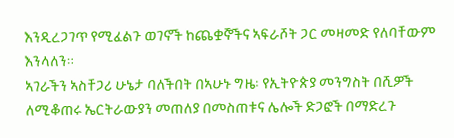እንዲረጋገጥ የሚፈልጉ ወገኖች ከጨቋኞችና ኣፍራሾት ጋር መዛመድ የለባቸውም እንላለን።
ኣገራችን ኣስቸጋሪ ሁኔታ ባለችበት በኣሁኑ ግዜ፡ የኢትዮጵያ መንግስት በሺዎች ለሚቆጠሩ ኤርትራውያን መጠለያ በመስጠቱና ሌሎች ድጋፎች በማድረጉ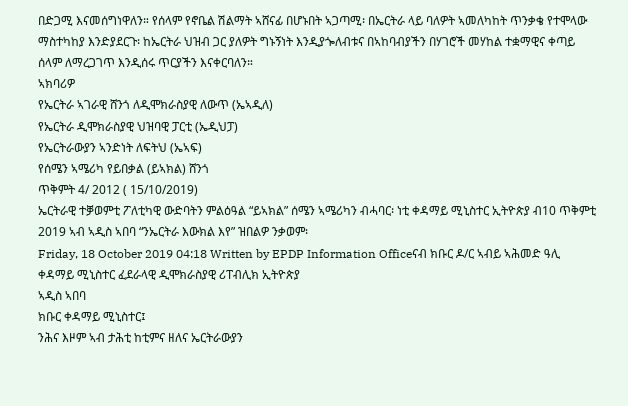በድጋሚ እናመሰግነዋለን። የሰላም የኖቤል ሽልማት ኣሸናፊ በሆኑበት ኣጋጣሚ፡ በኤርትራ ላይ ባለዎት ኣመለካከት ጥንቃቄ የተሞላው ማስተካከያ እንድያደርጉ፡ ከኤርትራ ህዝብ ጋር ያለዎት ግኑኝነት እንዲያጐለብቱና በኣከባብያችን በሃገሮች መሃከል ተቋማዊና ቀጣይ ሰላም ለማረጋገጥ እንዲሰሩ ጥርያችን እናቀርባለን።
ኣክባሪዎ
የኤርትራ ኣገራዊ ሸንጎ ለዲሞክራስያዊ ለውጥ (ኤኣዲለ)
የኤርትራ ዲሞክራስያዊ ህዝባዊ ፓርቲ (ኤዲህፓ)
የኤርትራውያን ኣንድነት ለፍትህ (ኤኣፍ)
የሰሜን ኣሜሪካ የይበቃል (ይኣክል) ሸንጎ
ጥቅምት 4/ 2012 ( 15/10/2019)
ኤርትራዊ ተቓወምቲ ፖለቲካዊ ውድባትን ምልዕዓል “ይኣክል” ሰሜን ኣሜሪካን ብሓባር፡ ነቲ ቀዳማይ ሚኒስተር ኢትዮጵያ ብ10 ጥቅምቲ 2019 ኣብ ኣዲስ ኣበባ “ንኤርትራ እውክል እየ” ዝበልዎ ንቃወም፡
Friday, 18 October 2019 04:18 Written by EPDP Information Officeናብ ክቡር ዶ/ር ኣብይ ኣሕመድ ዓሊ
ቀዳማይ ሚኒስተር ፈደራላዊ ዲሞክራስያዊ ሪፐብሊክ ኢትዮጵያ
ኣዲስ ኣበባ
ክቡር ቀዳማይ ሚኒስተር፤
ንሕና እዞም ኣብ ታሕቲ ከቲምና ዘለና ኤርትራውያን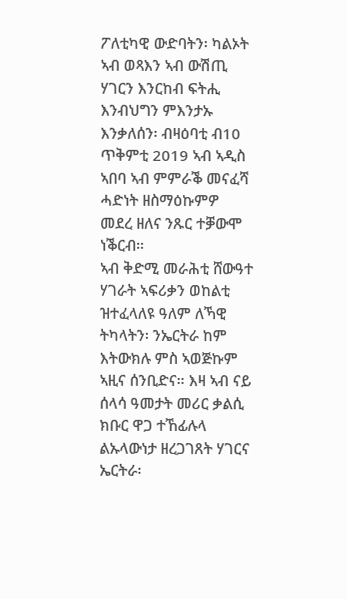ፖለቲካዊ ውድባትን፡ ካልኦት ኣብ ወጻእን ኣብ ውሽጢ ሃገርን እንርከብ ፍትሒ እንብህግን ምእንታኡ እንቃለሰን፡ ብዛዕባቲ ብ10 ጥቅምቲ 2019 ኣብ ኣዲስ ኣበባ ኣብ ምምራቕ መናፈሻ ሓድነት ዘስማዕኩምዎ መደረ ዘለና ንጹር ተቓውሞ ነቕርብ።
ኣብ ቅድሚ መራሕቲ ሸውዓተ ሃገራት ኣፍሪቃን ወከልቲ ዝተፈላለዩ ዓለም ለኻዊ ትካላትን፡ ንኤርትራ ከም እትውክሉ ምስ ኣወጅኩም ኣዚና ሰንቢድና። እዛ ኣብ ናይ ሰላሳ ዓመታት መሪር ቃልሲ ክቡር ዋጋ ተኸፊሉላ ልኡላውነታ ዘረጋገጸት ሃገርና ኤርትራ፡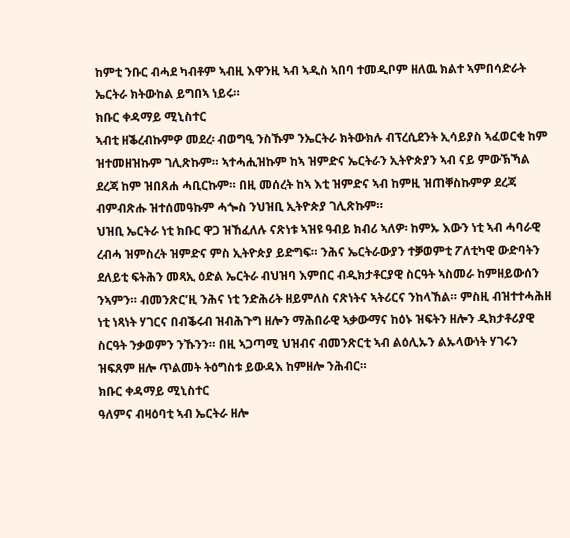ከምቲ ንቡር ብሓደ ካብቶም ኣብዚ እዋንዚ ኣብ ኣዲስ ኣበባ ተመዲቦም ዘለዉ ክልተ ኣምበሳድራት ኤርትራ ክትውከል ይግበኣ ነይሩ።
ክቡር ቀዳማይ ሚኒስተር
ኣብቲ ዘቕረብኩምዎ መደረ፡ ብወግዒ ንስኹም ንኤርትራ ክትውክሉ ብፕረሲደንት ኢሳይያስ ኣፈወርቂ ከም ዝተመዘዝኩም ገሊጽኩም። ኣተሓሒዝኩም ከኣ ዝምድና ኤርትራን ኢትዮጵያን ኣብ ናይ ምውኽኻል ደረጃ ከም ዝበጸሐ ሓቢርኩም። በዚ መሰረት ከኣ እቲ ዝምድና ኣብ ከምዚ ዝጠቐስኩምዎ ደረጃ ብምብጽሑ ዝተሰመዓኩም ሓጐስ ንህዝቢ ኢትዮጵያ ገሊጽኩም።
ህዝቢ ኤርትራ ነቲ ክቡር ዋጋ ዝኸፈለሉ ናጽነቱ ኣዝዩ ዓብይ ክብሪ ኣለዎ፡ ከምኡ እውን ነቲ ኣብ ሓባራዊ ረብሓ ዝምስረት ዝምድና ምስ ኢትዮጵያ ይድግፍ። ንሕና ኤርትራውያን ተቓወምቲ ፖለቲካዊ ውድባትን ደለይቲ ፍትሕን መጻኢ ዕድል ኤርትራ ብህዝባ እምበር ብዲክታቶርያዊ ስርዓት ኣስመራ ከምዘይውሰን ንኣምን። ብመንጽር’ዚ ንሕና ነቲ ንድሕሪት ዘይምለስ ናጽነትና ኣትሪርና ንከላኸል። ምስዚ ብዝተተሓሕዘ ነቲ ነጻነት ሃገርና በብቕሩብ ዝብሕጉግ ዘሎን ማሕበራዊ ኣቃውማና ከዕኑ ዝፍትን ዘሎን ዲክታቶሪያዊ ስርዓት ንቃወምን ንኹንን። በዚ ኣጋጣሚ ህዝብና ብመንጽርቲ ኣብ ልዕሊኡን ልኡላውነት ሃገሩን ዝፍጸም ዘሎ ጥልመት ትዕግስቱ ይውዳእ ከምዘሎ ንሕብር።
ክቡር ቀዳማይ ሚኒስተር
ዓለምና ብዛዕባቲ ኣብ ኤርትራ ዘሎ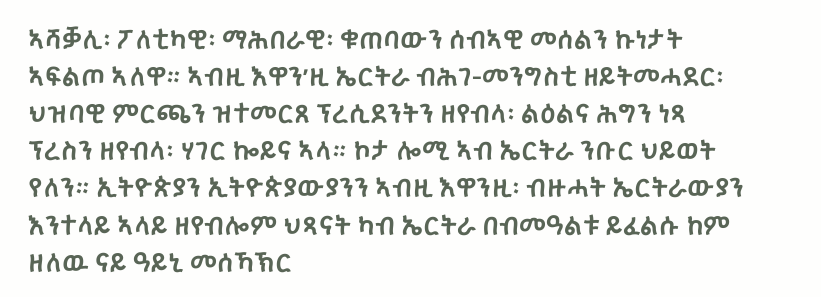ኣሻቓሊ፡ ፖለቲካዊ፡ ማሕበራዊ፡ ቁጠባውን ሰብኣዊ መሰልን ኩነታት ኣፍልጦ ኣለዋ። ኣብዚ እዋን’ዚ ኤርትራ ብሕገ-መንግስቲ ዘይትመሓደር፡ ህዝባዊ ምርጫን ዝተመርጸ ፕረሲደንትን ዘየብላ፡ ልዕልና ሕግን ነጻ ፕረስን ዘየብላ፡ ሃገር ኰይና ኣላ። ኮታ ሎሚ ኣብ ኤርትራ ንቡር ህይወት የለን። ኢትዮጵያን ኢትዮጵያውያንን ኣብዚ እዋንዚ፡ ብዙሓት ኤርትራውያን እንተላይ ኣላይ ዘየብሎም ህጻናት ካብ ኤርትራ በብመዓልቱ ይፈልሱ ከም ዘለዉ ናይ ዓይኒ መሰኻኽር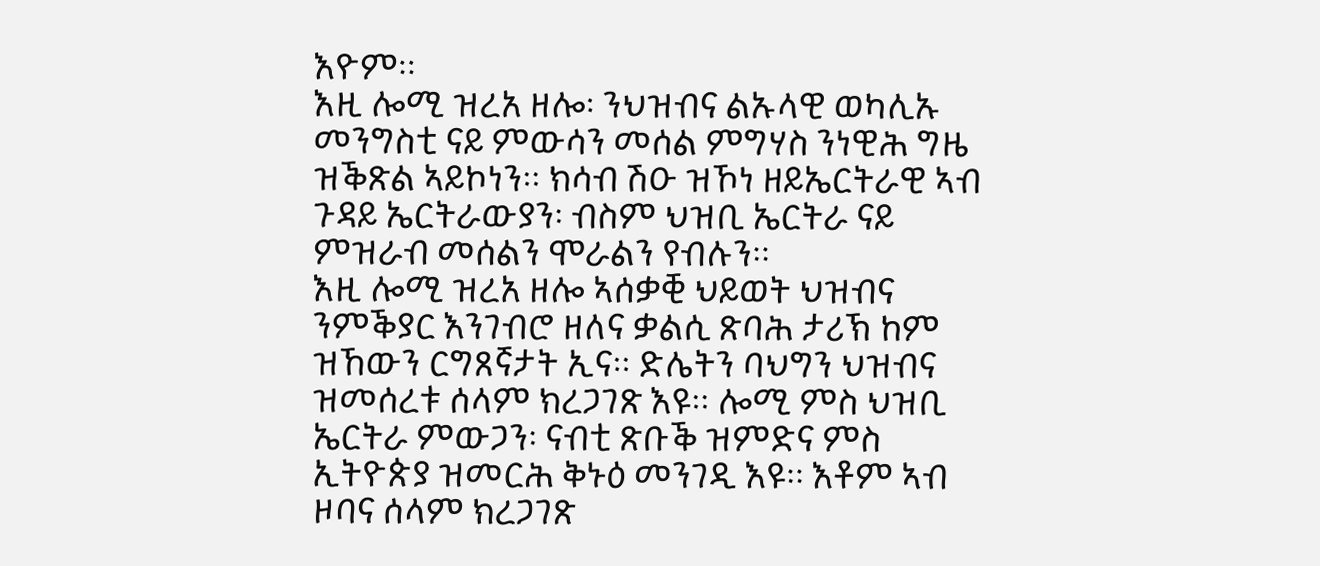እዮም።
እዚ ሎሚ ዝረአ ዘሎ፡ ንህዝብና ልኡላዊ ወካሊኡ መንግስቲ ናይ ምውሳን መሰል ምግሃስ ንነዊሕ ግዜ ዝቕጽል ኣይኮነን። ክሳብ ሽዑ ዝኾነ ዘይኤርትራዊ ኣብ ጉዳይ ኤርትራውያን፡ ብስም ህዝቢ ኤርትራ ናይ ምዝራብ መሰልን ሞራልን የብሉን።
እዚ ሎሚ ዝረአ ዘሎ ኣሰቃቒ ህይወት ህዝብና ንምቕያር እንገብሮ ዘለና ቃልሲ ጽባሕ ታሪኽ ከም ዝኸውን ርግጸኛታት ኢና። ድሌትን ባህግን ህዝብና ዝመሰረቱ ሰላም ክረጋገጽ እዩ። ሎሚ ምስ ህዝቢ ኤርትራ ምውጋን፡ ናብቲ ጽቡቕ ዝምድና ምስ ኢትዮጵያ ዝመርሕ ቅኑዕ መንገዲ እዩ። እቶም ኣብ ዞባና ሰላም ክረጋገጽ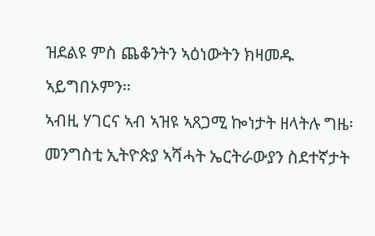ዝደልዩ ምስ ጨቆንትን ኣዕነውትን ክዛመዱ ኣይግበኦምን።
ኣብዚ ሃገርና ኣብ ኣዝዩ ኣጸጋሚ ኰነታት ዘላትሉ ግዜ፡ መንግስቲ ኢትዮጵያ ኣሻሓት ኤርትራውያን ስደተኛታት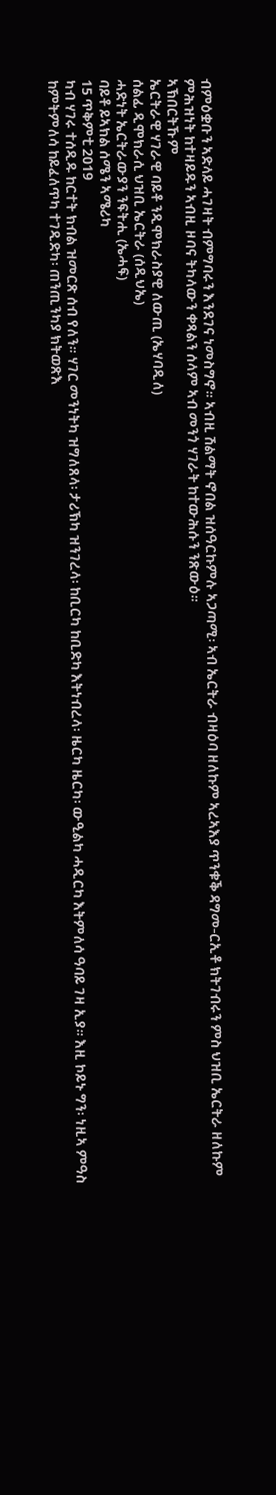ብምዕቋቡን ኣድላይ ሓገዛት ብምግባሩን እንደገና ነመስግኖ። ኣብዚ ሽልማት ኖበል ዝሰዓርኩምሉ ኣጋጣሚ፡ ኣብ ኤርትራ ብዛዕባ ዘለኩም ኣረኣእያ ጥንቁቕ ዳግመ-ርኢቶ ክትገብሩን ምስ ህዝቢ ኤርትራ ዘለኩም ምሕዝነት ከተዛይዱን ኣብዚ ዞባና ትካላውን ቀጻልን ሰላም ኣብ መንጎ ሃገራት ከተውሕሱን ንጽውዕ።
ኣኽበርትኹም
ኤርትራዊ ሃገራዊ ባይቶ ንዲሞክራስያዊ ለውጢ (ኤሃባዲለ)
ሰልፊ ዲሞክራሲ ህዝቢ ኤርትራ (ሰዲህኤ)
ሓድነት ኤርትራውያን ንፍትሒ (ኤሓፍ)
ባይቶ ይኣክል ሰሜን ኣሜሪካ
15 ጥቅምቲ 2019
ካብ ሃገሩ ተሰዲዱ ከርተት ክብል ዝመርጽ ሰብ የለን። ሃገር መንነትካ ዝግለጸላ፡ ታሪኽካ ዝንገረላ፡ ከቢርካ ከቢድካ እትነብረላ፡ ዜርካ ዜርካ፡ ውዒልካ ሓዲርካ እትምለሳ ዓባይ ገዛ ኢያ። እዚ ኮይኑ ግን፡ ነዚኣ ምዓስ ከምትምለሳ ከይፈለጥካ ተገዲድካ፡ ጠንጢንካያ ክትወጽእ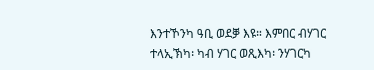እንተኾንካ ዓቢ ወደቓ እዩ። እምበር ብሃገር ተላኢኽካ፡ ካብ ሃገር ወጺእካ፡ ንሃገርካ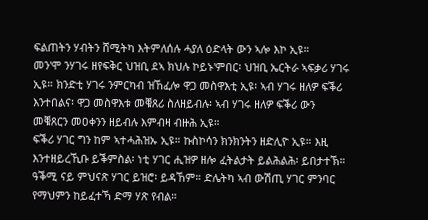ፍልጠትን ሃብትን ሸሚትካ እትምለሰሉ ሓያለ ዕድላት ውን ኣሎ እኮ ኢዩ።
መን'ሞ ንሃገሩ ዘየፍቅር ህዝቢ ደኣ ክህሉ ኮይኑ'ምበር፡ ህዝቢ ኤርትራ ኣፍቃሪ ሃገሩ ኢዩ። ክንድቲ ሃገሩ ንምርካብ ዝኸፈሎ ዋጋ መስዋእቲ ኢዩ፡ ኣብ ሃገሩ ዘለዎ ፍቕሪ እንተበልና፡ ዋጋ መስዋእቱ መቑጸሪ ስለዘይብሉ፡ ኣብ ሃገሩ ዘለዎ ፍቕሪ ውን መቑጸርን መዐቀንን ዘይብሉ እምብዛ ብዙሕ ኢዩ።
ፍቕሪ ሃገር ግን ከም ኣተሓሕዝኡ ኢዩ። ኩስኮሳን ክንክንትን ዘድሊዮ ኢዩ። እዚ እንተዘይረኺቡ ይቕምስል፡ ነቲ ሃገር ሒዝዎ ዘሎ ፈትልታት ይልሕልሕ፡ ይበታተኽ። ዓቕሚ ናይ ምህናጽ ሃገር ይዝሮ፡ ይዳኸም። ድሌትካ ኣብ ውሽጢ ሃገር ምንባር የማህምን ከይፈተኻ ድማ ሃጽ የብል።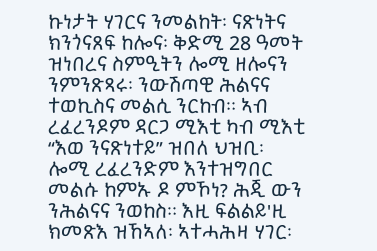ኩነታት ሃገርና ንመልከት፡ ናጽነትና ክንጎናጸፍ ከሎና፡ ቅድሚ 28 ዓመት ዝነበረና ስምዒትን ሎሚ ዘሎናን ንምንጽጻሩ፡ ንውሽጣዊ ሕልናና ተወኪስና መልሲ ንርከብ። ኣብ ረፈረንዶም ዳርጋ ሚእቲ ካብ ሚእቲ “እወ ንናጽነተይ” ዝበለ ህዝቢ፡ ሎሚ ረፈረንድም እንተዝግበር መልሱ ከምኡ ዶ ምኾነ? ሕጂ ውን ንሕልናና ንወከስ። እዚ ፍልልይ'ዚ ክመጽእ ዝኸኣለ፡ ኣተሓሕዛ ሃገር፡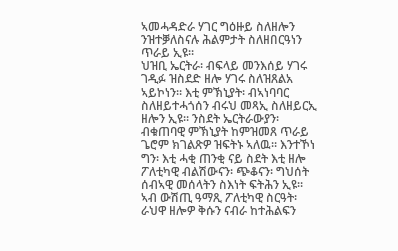ኣመሓዳድራ ሃገር ግዕዙይ ስለዘሎን ንዝተቓለስናሉ ሕልምታት ስለዘበርዓነን ጥራይ ኢዩ።
ህዝቢ ኤርትራ፡ ብፍላይ መንእሰይ ሃገሩ ገዲፉ ዝስደድ ዘሎ ሃገሩ ስለዝጸልአ ኣይኮነን። እቲ ምኽኒያት፡ ብኣነባባር ስለዘይተሓጎሰን ብሩህ መጻኢ ስለዘይርኢ ዘሎን ኢዩ። ንስደት ኤርትራውያን፡ ብቁጠባዊ ምኽኒያት ከምዝመጸ ጥራይ ጌሮም ክገልጽዎ ዝፍትኑ ኣለዉ። እንተኾነ ግን፡ እቲ ሓቂ ጠንቂ ናይ ስደት እቲ ዘሎ ፖለቲካዊ ብልሽውናን፡ ጭቆናን፡ ግህሰት ሰብኣዊ መሰላትን ስእነት ፍትሕን ኢዩ።
ኣብ ውሽጢ ዓማጺ ፖለቲካዊ ስርዓት፡ ራህዋ ዘሎዎ ቅሱን ናብራ ከተሕልፍን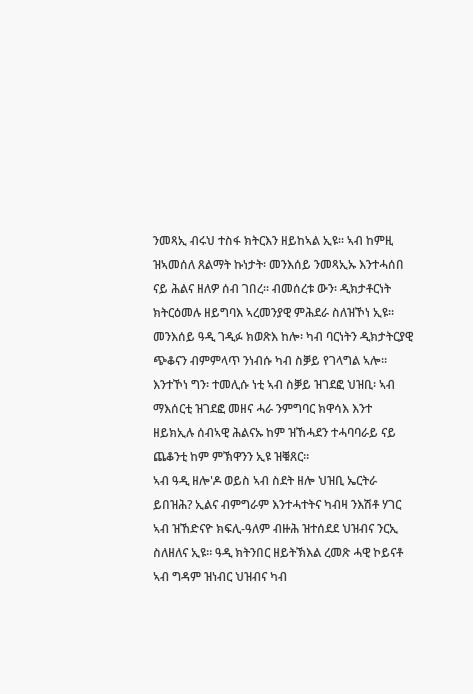ንመጻኢ ብሩህ ተስፋ ክትርእን ዘይከኣል ኢዩ። ኣብ ከምዚ ዝኣመሰለ ጸልማት ኩነታት፡ መንእሰይ ንመጻኢኡ እንተሓሰበ ናይ ሕልና ዘለዎ ሰብ ገበረ። ብመሰረቱ ውን፡ ዲክታቶርነት ክትርዕመሉ ዘይግባእ ኣረመንያዊ ምሕደራ ስለዝኾነ ኢዩ።
መንእሰይ ዓዲ ገዲፉ ክወጽእ ከሎ፡ ካብ ባርነትን ዲክታትርያዊ ጭቆናን ብምምላጥ ንነብሱ ካብ ስቓይ የገላግል ኣሎ። እንተኾነ ግን፡ ተመሊሱ ነቲ ኣብ ስቓይ ዝገደፎ ህዝቢ፡ ኣብ ማእሰርቲ ዝገደፎ መዘና ሓራ ንምግባር ክዋሳእ እንተ ዘይክኢሉ ሰብኣዊ ሕልናኡ ከም ዝኸሓደን ተሓባባራይ ናይ ጨቆንቲ ከም ምኽዋንን ኢዩ ዝቑጸር።
ኣብ ዓዲ ዘሎ'ዶ ወይስ ኣብ ስደት ዘሎ ህዝቢ ኤርትራ ይበዝሕ? ኢልና ብምግራም እንተሓተትና ካብዛ ንእሽቶ ሃገር ኣብ ዝኸድናዮ ክፍሊ-ዓለም ብዙሕ ዝተሰደደ ህዝብና ንርኢ ስለዘለና ኢዩ። ዓዲ ክትንበር ዘይትኽእል ረመጽ ሓዊ ኮይናቶ ኣብ ግዳም ዝነብር ህዝብና ካብ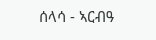ሰላሳ - ኣርብዓ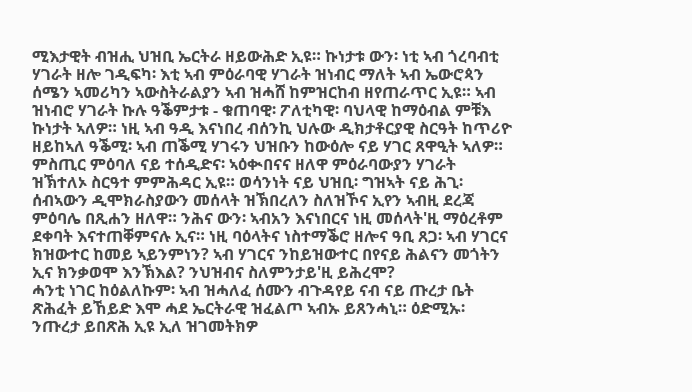ሚእታዊት ብዝሒ ህዝቢ ኤርትራ ዘይውሕድ ኢዩ። ኩነታቱ ውን፡ ነቲ ኣብ ጎረባብቲ ሃገራት ዘሎ ገዲፍካ፡ እቲ ኣብ ምዕራባዊ ሃገራት ዝነብር ማለት ኣብ ኤውሮጳን ሰሜን ኣመሪካን ኣውስትራልያን ኣብ ዝሓሸ ከምዝርከብ ዘየጠራጥር ኢዩ። ኣብ ዝነብሮ ሃገራት ኩሉ ዓቕምታቱ - ቁጠባዊ፡ ፖለቲካዊ፡ ባህላዊ ከማዕብል ምቹእ ኩነታት ኣለዎ። ነዚ ኣብ ዓዲ እናነበረ ብሰንኪ ህሉው ዲክታቶርያዊ ስርዓት ከጥሪዮ ዘይከኣለ ዓቕሚ፡ ኣብ ጠቕሚ ሃገሩን ህዝቡን ከውዕሎ ናይ ሃገር ጸዋዒት ኣለዎ።
ምስጢር ምዕባለ ናይ ተሰዲድና፡ ኣዕቊበናና ዘለዋ ምዕራባውያን ሃገራት ዝኽተለኦ ስርዓተ ምምሕዳር ኢዩ። ወሳንነት ናይ ህዝቢ፡ ግዝኣት ናይ ሕጊ፡ሰብኣውን ዲሞክራስያውን መሰላት ዝኽበረለን ስለዝኾና ኢየን ኣብዚ ደረጃ ምዕባሌ በጺሐን ዘለዋ። ንሕና ውን፡ ኣብአን እናነበርና ነዚ መሰላት'ዚ ማዕረቶም ደቀባት እናተጠቐምናሉ ኢና። ነዚ ባዕላትና ነስተማቕሮ ዘሎና ዓቢ ጸጋ፡ ኣብ ሃገርና ክዝውተር ከመይ ኣይንምነን? ኣብ ሃገርና ንከይዝውተር በየናይ ሕልናን መጎትን ኢና ክንቃወሞ እንኽእል? ንህዝብና ስለምንታይ'ዚ ይሕረሞ?
ሓንቲ ነገር ከዕልለኩም፡ ኣብ ዝሓለፈ ሰሙን ብጉዳየይ ናብ ናይ ጡረታ ቤት ጽሕፈት ይኸይድ እሞ ሓደ ኤርትራዊ ዝፈልጦ ኣብኡ ይጸንሓኒ። ዕድሚኡ፡ ንጡረታ ይበጽሕ ኢዩ ኢለ ዝገመትክዎ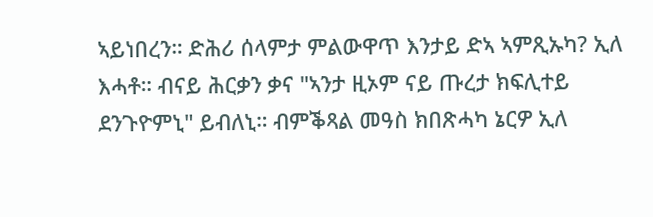ኣይነበረን። ድሕሪ ሰላምታ ምልውዋጥ እንታይ ድኣ ኣምጺኡካ? ኢለ እሓቶ። ብናይ ሕርቃን ቃና "ኣንታ ዚኦም ናይ ጡረታ ክፍሊተይ ደንጉዮምኒ" ይብለኒ። ብምቕጻል መዓስ ክበጽሓካ ኔርዎ ኢለ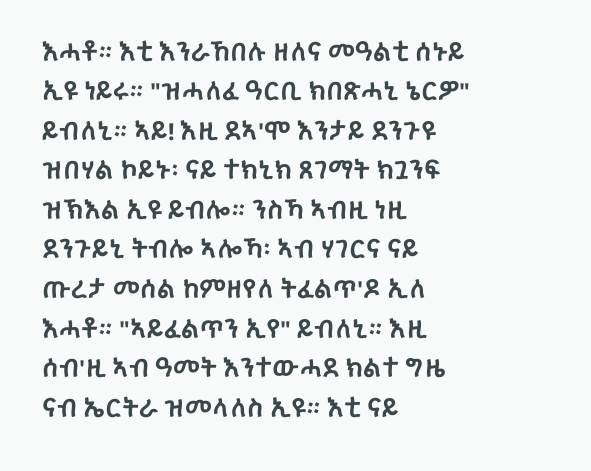እሓቶ። እቲ እንራኸበሉ ዘለና መዓልቲ ሰኑይ ኢዩ ነይሩ። "ዝሓለፈ ዓርቢ ክበጽሓኒ ኔርዎ" ይብለኒ። ኣይ! እዚ ደኣ'ሞ እንታይ ደንጉዩ ዝበሃል ኮይኑ፡ ናይ ተክኒክ ጸገማት ክጓንፍ ዝኽእል ኢዩ ይብሎ። ንስኻ ኣብዚ ነዚ ደንጉይኒ ትብሎ ኣሎኻ፡ ኣብ ሃገርና ናይ ጡረታ መሰል ከምዘየለ ትፈልጥ'ዶ ኢለ እሓቶ። "ኣይፈልጥን ኢየ" ይብለኒ። እዚ ሰብ'ዚ ኣብ ዓመት እንተውሓደ ክልተ ግዜ ናብ ኤርትራ ዝመላለስ ኢዩ። እቲ ናይ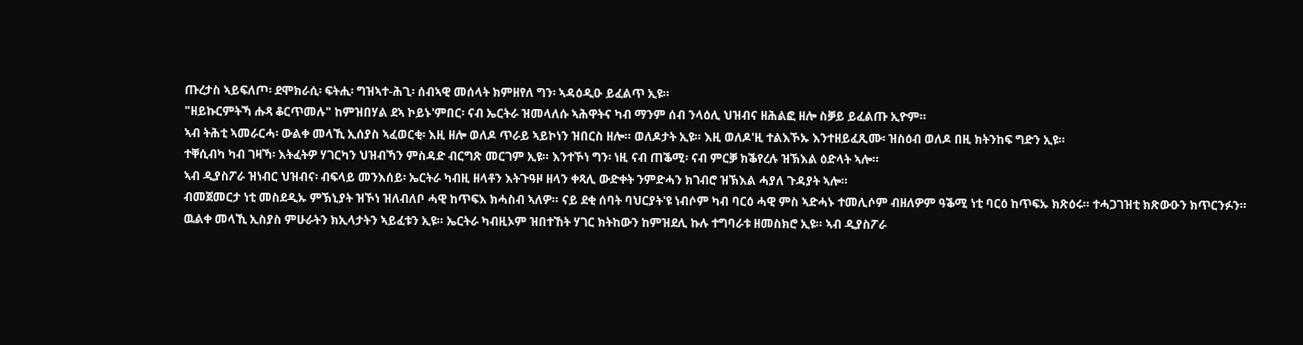ጡረታስ ኣይፍለጦ፡ ደሞክራሲ፡ ፍትሒ፡ ግዝኣተ-ሕጊ፡ ሰብኣዊ መሰላት ክምዘየለ ግን፡ ኣዳዕዲዑ ይፈልጥ ኢዩ።
"ዘይኩርምትኻ ሑጻ ቆርጥመሉ" ከምዝበሃል ደኣ ኮይኑ'ምበር፡ ናብ ኤርትራ ዝመላለሱ ኣሕዋትና ካብ ማንም ሰብ ንላዕሊ ህዝብና ዘሕልፎ ዘሎ ስቓይ ይፈልጡ ኢዮም።
ኣብ ትሕቲ ኣመራርሓ፡ ውልቀ መላኺ ኢሰያስ ኣፈወርቂ፡ እዚ ዘሎ ወለዶ ጥራይ ኣይኮነን ዝበርስ ዘሎ። ወለዶታት ኢዩ። እዚ ወለዶ'ዚ ተልእኾኡ እንተዘይፈጺሙ፡ ዝስዕብ ወለዶ በዚ ክትንከፍ ግድን ኢዩ።
ተቐሲብካ ካብ ገዛኻ፡ እትፈትዎ ሃገርካን ህዝብኻን ምስዳድ ብርግጽ መርገም ኢዩ። እንተኾነ ግን፡ ነዚ ናብ ጠቕሚ፡ ናብ ምርቓ ክቕየረሉ ዝኽእል ዕድላት ኣሎ።
ኣብ ዲያስፖራ ዝነብር ህዝብና፡ ብፍላይ መንእሰይ፡ ኤርትራ ካብዚ ዘላቶን እትጉዓዞ ዘላን ቀጻሊ ውድቀት ንምድሓን ክገብሮ ዝኽእል ሓያለ ጉዳያት ኣሎ።
ብመጀመርታ ነቲ መስደዲኡ ምኽኒያት ዝኾነ ዝለብለቦ ሓዊ ከጥፍእ ክሓስብ ኣለዎ። ናይ ደቂ ሰባት ባህርያት'ዩ ነብሶም ካብ ባርዕ ሓዊ ምስ ኣድሓኑ ተመሊሶም ብዘለዎም ዓቕሚ ነቲ ባርዕ ከጥፍኡ ክጽዕሩ። ተሓጋገዝቲ ክጽውዑን ክጥርንፉን።
ዉልቀ መላኺ ኢስያስ ምሁራትን ክኢላታትን ኣይፈቱን ኢዩ። ኤርትራ ካብዚኦም ዝበተኸት ሃገር ክትከውን ከምዝደሊ ኩሉ ተግባራቱ ዘመስክሮ ኢዩ። ኣብ ዲያስፖራ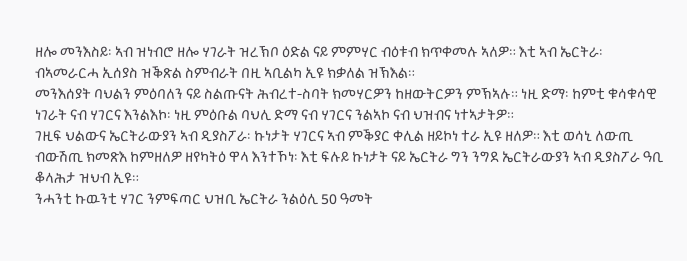ዘሎ መንእስይ፡ ኣብ ዝነብሮ ዘሎ ሃገራት ዝረኽቦ ዕድል ናይ ምምሃር ብዕቱብ ክጥቀመሉ ኣለዎ። እቲ ኣብ ኤርትራ፡ ብኣመራርሓ ኢሰያስ ዝቕጽል ስምብራት በዚ ኣቢልካ ኢዩ ክቃለል ዝኽእል።
መንእሰያት ባህልን ምዕባለን ናይ ስልጡናት ሕብረተ-ስባት ክመሃርዎን ከዘውትርዎን ምኽኣሉ። ነዚ ድማ፡ ከምቲ ቁሳቁሳዊ ነገራት ናብ ሃገርና እንልእኮ፡ ነዚ ምዕቡል ባህሊ ድማ ናብ ሃገርና ንልኣኮ ናብ ህዝብና ነተኣታትዎ።
ገዚፍ ህልውና ኤርትራውያን ኣብ ዲያስፖራ፡ ኩነታት ሃገርና ኣብ ምቕያር ቀሊል ዘይኮነ ተራ ኢዩ ዘለዎ። እቲ ወሳኒ ለውጢ ብውሽጢ ክመጽእ ከምዘለዎ ዘየካትዕ ዋላ እንተኾነ፡ እቲ ፍሉይ ኩነታት ናይ ኤርትራ ግን ንግደ ኤርትራውያን ኣብ ዲያስፖራ ዓቢ ቆላሕታ ዝህብ ኢዩ።
ንሓንቲ ኩዉንቲ ሃገር ንምፍጣር ህዝቢ ኤርትራ ንልዕሊ 50 ዓመት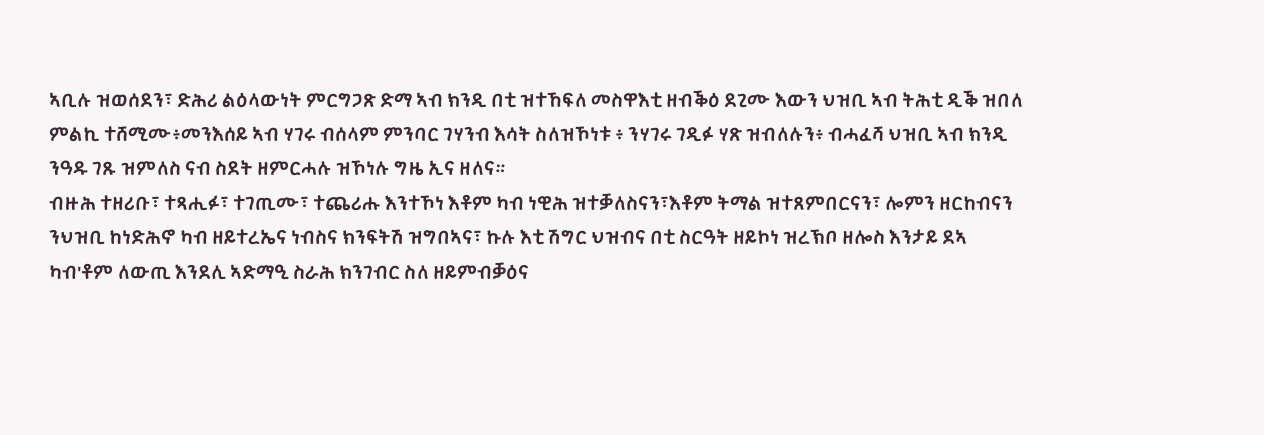ኣቢሉ ዝወሰደን፣ ድሕሪ ልዕላውነት ምርግጋጽ ድማ ኣብ ክንዲ በቲ ዝተኸፍለ መስዋእቲ ዘብቕዕ ደጊሙ እውን ህዝቢ ኣብ ትሕቲ ዲቕ ዝበለ ምልኪ ተሸሚሙ፥መንእሰይ ኣብ ሃገሩ ብሰላም ምንባር ገሃንብ እሳት ስለዝኾነቱ ፥ ንሃገሩ ገዲፉ ሃጽ ዝብለሉን፥ ብሓፈሻ ህዝቢ ኣብ ክንዲ ንዓዱ ገጹ ዝምለስ ናብ ስደት ዘምርሓሉ ዝኾነሉ ግዜ ኢና ዘለና።
ብዙሕ ተዘሪቡ፣ ተጻሒፉ፣ ተገጢሙ፣ ተጨሪሑ እንተኾነ እቶም ካብ ነዊሕ ዝተቓለስናን፣እቶም ትማል ዝተጸምበርናን፣ ሎምን ዘርከብናን ንህዝቢ ከነድሕኖ ካብ ዘይተረኤና ነብስና ክንፍትሽ ዝግበኣና፣ ኩሉ እቲ ሽግር ህዝብና በቲ ስርዓት ዘይኮነ ዝረኽቦ ዘሎስ እንታይ ደኣ ካብ'ቶም ለውጢ እንደሊ ኣድማዒ ስራሕ ክንገብር ስለ ዘይምብቓዕና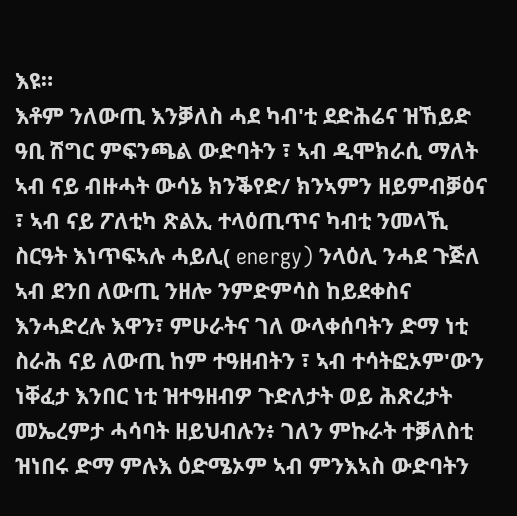እዩ።
እቶም ንለውጢ እንቓለስ ሓደ ካብ'ቲ ደድሕሬና ዝኸይድ ዓቢ ሽግር ምፍንጫል ውድባትን ፣ ኣብ ዲሞክራሲ ማለት ኣብ ናይ ብዙሓት ውሳኔ ክንቕየድ/ ክንኣምን ዘይምብቓዕና ፣ ኣብ ናይ ፖለቲካ ጽልኢ ተላዕጢጥና ካብቲ ንመላኺ ስርዓት እነጥፍኣሉ ሓይሊ( energy) ንላዕሊ ንሓደ ጉጅለ ኣብ ደንበ ለውጢ ንዘሎ ንምድምሳስ ከይደቀስና እንሓድረሉ እዋን፣ ምሁራትና ገለ ውላቀሰባትን ድማ ነቲ ስራሕ ናይ ለውጢ ከም ተዓዘብትን ፣ ኣብ ተሳትፎኦም'ውን ነቐፈታ እንበር ነቲ ዝተዓዘብዎ ጉድለታት ወይ ሕጽረታት መኤረምታ ሓሳባት ዘይህብሉን፥ ገለን ምኩራት ተቓለስቲ ዝነበሩ ድማ ምሉእ ዕድሜኦም ኣብ ምንእኣስ ውድባትን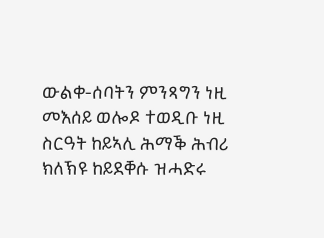ውልቀ-ሰባትን ምንጻግን ነዚ መእሰይ ወሎዶ ተወዲቡ ነዚ ስርዓት ከይኣሊ ሕማቕ ሕብሪ ክለኽዩ ከይደቐሱ ዝሓድሩ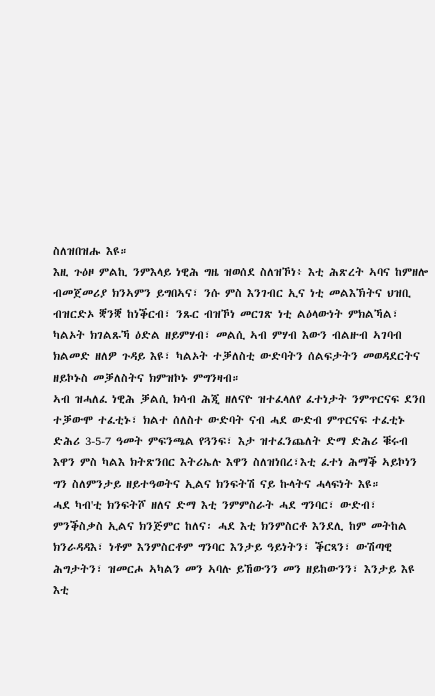ስለዝበዝሑ እዩ።
እዚ ጉዕዞ ምልኪ ንምእላይ ነዊሕ ግዜ ዝወሰደ ስለዝኾነ፥ እቲ ሕጽረት ኣባና ከምዘሎ ብመጀመሪያ ክንኣምን ይግበኣና፣ ንሱ ምስ እንገብር ኢና ነቲ መልእኽትና ህዝቢ ብዝርድኦ ቛንቛ ከነቕርብ፣ ንጹር ብዝኾነ መርገጽ ነቲ ልዕላውነት ምክልኻል፣ ካልኦት ክገልጹኻ ዕድል ዘይምሃብ፣ መልሲ ኣብ ምሃብ እውን ብልዙብ ኣገባብ ክልመድ ዘለዎ ጉዳይ እዩ፣ ካልኦት ተቓለስቲ ውድባትን ሰልፍታትን መወዳደርትና ዘይኮኑስ መቓለስትና ክምዝኮኑ ምግንዛብ።
ኣብ ዝሓለፈ ነዊሕ ቓልሲ ክሳብ ሕጂ ዘለናዮ ዝተፈላለየ ፈተነታት ንምጥርናፍ ደንበ ተቓውሞ ተፈቲኑ፣ ክልተ ሰለስተ ውድባት ናብ ሓደ ውድብ ምጥርናፍ ተፈቲኑ ድሕሪ 3-5-7 ዓመት ምፍንጫል የጓንፍ፣ እታ ዝተፈንጨለት ድማ ድሕሪ ቑሩብ እዋን ምስ ካልእ ክትጽንበር እትሪኤሉ እዋን ስለዝነበረ፣እቲ ፈተነ ሕማቕ ኣይኮነን ግን ስለምንታይ ዘይተዓወትና ኢልና ክንፍትሽ ናይ ኩላትና ሓላፍነት እዩ።
ሓደ ካብ'ቲ ክንፍትሾ ዘለና ድማ እቲ ንምምስራት ሓደ ግንባር፣ ውድብ፣ ምንቕስቃስ ኢልና ክንጅምር ከለና፡ ሓደ እቲ ክንምስርቶ እንደሊ ከም መትከል ክንራዳዳእ፣ ነቶም እንምስርቶም ግንባር እንታይ ዓይነትን፣ ቕርጻን፣ ውሽጣዊ ሕግታትን፣ ዝመርሖ ኣካልን መን ኣባሉ ይኸውንን መን ዘይከውንን፣ እንታይ እዩ እቲ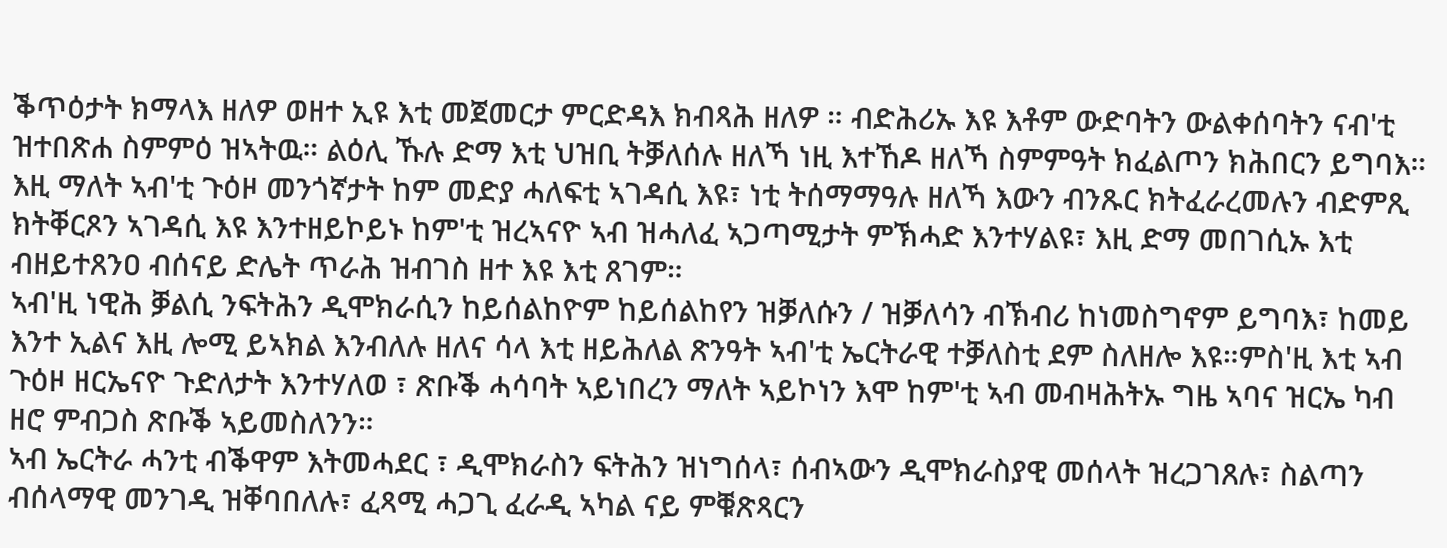ቕጥዕታት ክማላእ ዘለዎ ወዘተ ኢዩ እቲ መጀመርታ ምርድዳእ ክብጻሕ ዘለዎ ። ብድሕሪኡ እዩ እቶም ውድባትን ውልቀሰባትን ናብ'ቲ ዝተበጽሐ ስምምዕ ዝኣትዉ። ልዕሊ ኹሉ ድማ እቲ ህዝቢ ትቓለሰሉ ዘለኻ ነዚ እተኸዶ ዘለኻ ስምምዓት ክፈልጦን ክሕበርን ይግባእ። እዚ ማለት ኣብ'ቲ ጉዕዞ መንጎኛታት ከም መድያ ሓለፍቲ ኣገዳሲ እዩ፣ ነቲ ትሰማማዓሉ ዘለኻ እውን ብንጹር ክትፈራረመሉን ብድምጺ ክትቐርጾን ኣገዳሲ እዩ እንተዘይኮይኑ ከም'ቲ ዝረኣናዮ ኣብ ዝሓለፈ ኣጋጣሚታት ምኽሓድ እንተሃልዩ፣ እዚ ድማ መበገሲኡ እቲ ብዘይተጸንዐ ብሰናይ ድሌት ጥራሕ ዝብገስ ዘተ እዩ እቲ ጸገም።
ኣብ'ዚ ነዊሕ ቓልሲ ንፍትሕን ዲሞክራሲን ከይሰልከዮም ከይሰልከየን ዝቓለሱን / ዝቓለሳን ብኽብሪ ከነመስግኖም ይግባእ፣ ከመይ እንተ ኢልና እዚ ሎሚ ይኣክል እንብለሉ ዘለና ሳላ እቲ ዘይሕለል ጽንዓት ኣብ'ቲ ኤርትራዊ ተቓለስቲ ደም ስለዘሎ እዩ።ምስ'ዚ እቲ ኣብ ጉዕዞ ዘርኤናዮ ጉድለታት እንተሃለወ ፣ ጽቡቕ ሓሳባት ኣይነበረን ማለት ኣይኮነን እሞ ከም'ቲ ኣብ መብዛሕትኡ ግዜ ኣባና ዝርኤ ካብ ዘሮ ምብጋስ ጽቡቕ ኣይመስለንን።
ኣብ ኤርትራ ሓንቲ ብቕዋም እትመሓደር ፣ ዲሞክራስን ፍትሕን ዝነግሰላ፣ ሰብኣውን ዲሞክራስያዊ መሰላት ዝረጋገጸሉ፣ ስልጣን ብሰላማዊ መንገዲ ዝቐባበለሉ፣ ፈጻሚ ሓጋጊ ፈራዲ ኣካል ናይ ምቑጽጻርን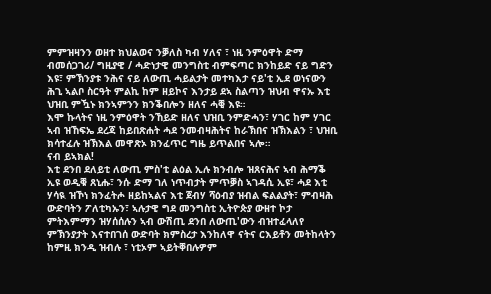ምምዝዛንን ወዘተ ክህልወና ንቓለስ ካብ ሃለና ፣ ነዚ ንምዕዋት ድማ ብመሰጋገሪ/ ግዚያዊ / ሓድነታዊ መንግስቲ ብምፍጣር ክንከይድ ናይ ግድን እዩ፣ ምኽንያቱ ንሕና ናይ ለውጢ ሓይልታት መተካእታ ናይ'ቲ ኢደ ወነናውን ሕጊ ኣልቦ ስርዓት ምልኪ ከም ዘይኮና እንታይ ደኣ ስልጣን ዝህብ ዋናኡ እቲ ህዝቢ ምዃኑ ክንኣምንን ክንቕበሎን ዘለና ሓቒ እዩ።
እሞ ኩላትና ነዚ ንምዕዋት ንኸይድ ዘለና ህዝቢ ንምድሓን፣ ሃገር ከም ሃገር ኣብ ዝኸፍኤ ደረጃ ከይበጽሐት ሓደ ንመብዛሕትና ከራኽበና ዝኽእልን ፣ ህዝቢ ክሳተፈሉ ዝኽእል መዋጽኦ ክንፈጥር ግዜ ይጥልበና ኣሎ።
ናብ ይኣክል!
እቲ ደንበ ደለይቲ ለውጢ ምስ'ቲ ልዕል ኢሉ ክንብሎ ዝጸናሕና ኣብ ሕማቕ ኢዩ ወዲቑ ጸኒሑ፣ ንሱ ድማ ገለ ነጥብታት ምጥቓስ ኣገዳሲ ኢዩ፣ ሓደ እቲ ሃሳዪ ዝኾነ ክንፈትሖ ዘይከኣልና እቲ ጀብሃ ሻዕብያ ዝብል ፍልልያት፣ ምብዛሕ ውድባትን ፖለቲካኡን፣ ኣሉታዊ ግደ መንግስቲ ኢትዮጵያ ውዘተ ኮታ ምትእምማን ዝሃሰሰሉን ኣብ ውሽጢ ደንበ ለውጢ'ውን ብዝተፈላለየ ምኽንያታት እናተበገሰ ውድባት ክምስረታ እንከለዋ ናትና ርእይቶን መትከላትን ከምዚ ክንዲ ዝብሉ ፣ ነቲኦም ኣይትቐበሉዎም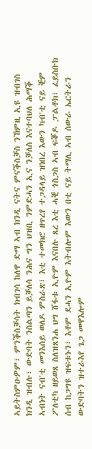ኣይትስምዑዎም፣ ምንቕስቓሳት ክብገሳ ከለዋ ድማ ኣብ ክንዲ ናትና ምናቕስቓስ ንኸምዚ ኢዩ ዝብገስ ክንዲ ዝብሉ፣ ውድባት ንስልጣን ይቓለሳ ንሕና ግን ህዝቢ ንምድሓን ኢና ንቓለስ እናተባህለ ሕማቕ ኣብነት ናብ'ቲ መንእሰይ ወለዶ ምስራጽ፣ እቲ ተመክሮ ዘጥረየ ተጋዳላይ ዝነበረ እውን ካብ'ቲ ናይ ቒም ፖለቲካ ዘይወጸ ስለዝጸንሐ ህግ ሸፋቱ ኢዮም እናበሉ ጸረ እቲ ሓቒ ጎስጋስ ኣብ ፍቖዶ ፓልቶክ፣ ፈይስቡክ ሰብ ከጋግዩ ዝፍቱኑን፣ እቶም ደሓን ኢዮም እትብሎም እውን በቲ ናይ ትማሊ ኣብ ሰውራ ኤርትራን ውድባትን ዝተራእየ ጌጋ መዋእሎም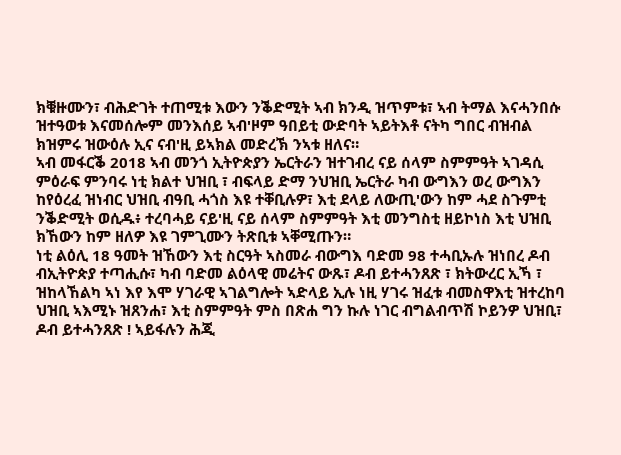ክቑዙሙን፣ ብሕድገት ተጠሚቱ እውን ንቕድሚት ኣብ ክንዲ ዝጥምቱ፣ ኣብ ትማል እናሓንበሱ ዝተዓወቱ እናመሰሎም መንእሰይ ኣብ'ዞም ዓበይቲ ውድባት ኣይትእቶ ናትካ ግበር ብዝብል ክዝምሩ ዝውዕሉ ኢና ናብ'ዚ ይኣክል መድረኽ ንኣቱ ዘለና።
ኣብ መፋርቕ 2018 ኣብ መንጎ ኢትዮጵያን ኤርትራን ዝተገብረ ናይ ሰላም ስምምዓት ኣገዳሲ ምዕራፍ ምንባሩ ነቲ ክልተ ህዝቢ ፣ ብፍላይ ድማ ንህዝቢ ኤርትራ ካብ ውግእን ወረ ውግእን ከየዕረፈ ዝነብር ህዝቢ ብዓቢ ሓጎስ እዩ ተቐቢሉዎ፣ እቲ ደላይ ለውጢ'ውን ከም ሓደ ስጉምቲ ንቕድሚት ወሲዱ፥ ተረባሓይ ናይ'ዚ ናይ ሰላም ስምምዓት እቲ መንግስቲ ዘይኮነስ እቲ ህዝቢ ክኸውን ከም ዘለዎ እዩ ገምጊሙን ትጽቢቱ ኣቐሚጡን።
ነቲ ልዕሊ 18 ዓመት ዝኸውን እቲ ስርዓት ኣስመራ ብውግእ ባድመ 98 ተሓቢኡሉ ዝነበረ ዶብ ብኢትዮጵያ ተጣሒሱ፣ ካብ ባድመ ልዕላዊ መሬትና ውጹ፣ ዶብ ይተሓንጸጽ ፣ ክትውረር ኢኻ ፣ ዝከላኸልካ ኣነ እየ እሞ ሃገራዊ ኣገልግሎት ኣድላይ ኢሉ ነዚ ሃገሩ ዝፈቱ ብመስዋእቲ ዝተረከባ ህዝቢ ኣእሚኑ ዝጸንሐ፣ እቲ ስምምዓት ምስ በጽሐ ግን ኩሉ ነገር ብግልብጥሽ ኮይንዎ ህዝቢ፣ ዶብ ይተሓንጸጽ ! ኣይፋሉን ሕጂ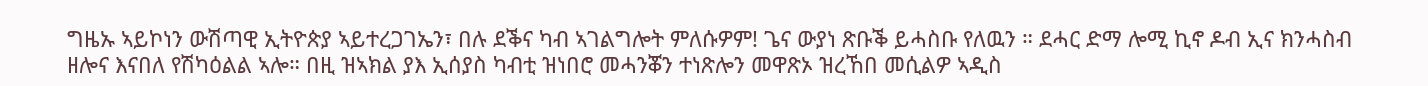ግዜኡ ኣይኮነን ውሽጣዊ ኢትዮጵያ ኣይተረጋገኤን፣ በሉ ደቕና ካብ ኣገልግሎት ምለሱዎም! ጌና ውያነ ጽቡቕ ይሓስቡ የለዉን ። ደሓር ድማ ሎሚ ኪኖ ዶብ ኢና ክንሓስብ ዘሎና እናበለ የሽካዕልል ኣሎ። በዚ ዝኣክል ያእ ኢሰያስ ካብቲ ዝነበሮ መሓንቖን ተነጽሎን መዋጽኦ ዝረኸበ መሲልዎ ኣዲስ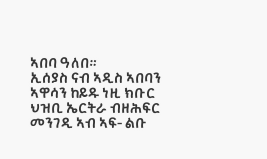ኣበባ ዓለበ።
ኢሰያስ ናብ ኣዲስ ኣበባን ኣዋሳን ከይዱ ነዚ ክቡር ህዝቢ ኤርትራ ብዘሕፍር መንገዲ ኣብ ኣፍ- ልቡ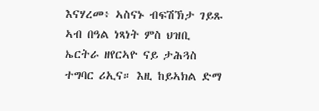እናሃረመ፥ ኣስናኑ ብፍሽኽታ ገይጹ ኣብ በዓል ነጻነት ምስ ህዝቢ ኤርትራ ዘየርኣዮ ናይ ታሕጓስ ተግባር ሪኢና። እዚ ከይኣክል ድማ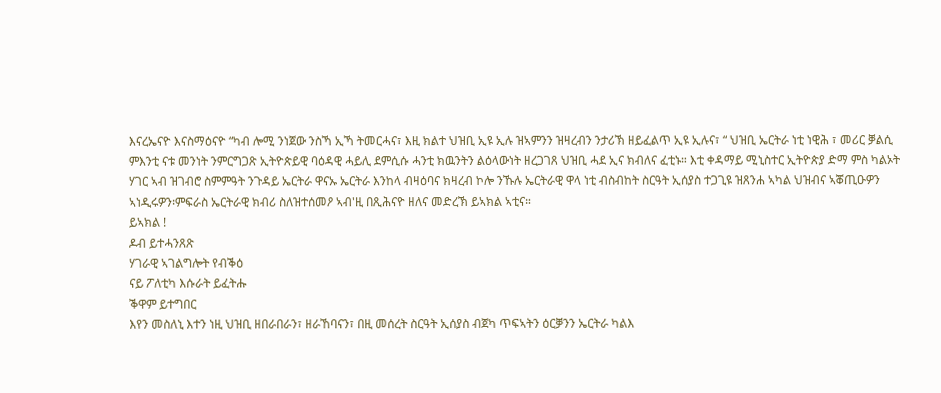እናረኤናዮ እናስማዕናዮ “ካብ ሎሚ ንነጀው ንስኻ ኢኻ ትመርሓና፣ እዚ ክልተ ህዝቢ ኢዩ ኢሉ ዝኣምንን ዝዛረብን ንታሪኽ ዘይፈልጥ ኢዩ ኢሉና፣ “ ህዝቢ ኤርትራ ነቲ ነዊሕ ፣ መሪር ቓልሲ ምእንቲ ናቱ መንነት ንምርግጋጽ ኢትዮጵይዊ ባዕዳዊ ሓይሊ ደምሲሱ ሓንቲ ክዉንትን ልዕላውነት ዘረጋገጸ ህዝቢ ሓደ ኢና ክብለና ፈቲኑ። እቲ ቀዳማይ ሚኒስተር ኢትዮጵያ ድማ ምስ ካልኦት ሃገር ኣብ ዝገብሮ ስምምዓት ንጉዳይ ኤርትራ ዋናኡ ኤርትራ እንከላ ብዛዕባና ክዛረብ ኮሎ ንኹሉ ኤርትራዊ ዋላ ነቲ ብስብከት ስርዓት ኢሰያስ ተጋጊዩ ዝጸንሐ ኣካል ህዝብና ኣቖጢዑዎን ኣነዲሩዎን፡ምፍራስ ኤርትራዊ ክብሪ ስለዝተሰመዖ ኣብ'ዚ በጺሕናዮ ዘለና መድረኽ ይኣክል ኣቲና።
ይኣክል !
ዶብ ይተሓንጸጽ
ሃገራዊ ኣገልግሎት የብቕዕ
ናይ ፖለቲካ እሱራት ይፈትሑ
ቕዋም ይተግበር
እየን መስለኒ እተን ነዚ ህዝቢ ዘበራበራን፣ ዘራኸባናን፣ በዚ መሰረት ስርዓት ኢሰያስ ብጀካ ጥፍኣትን ዕርቓንን ኤርትራ ካልእ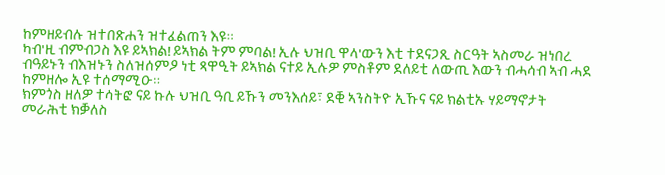ከምዘይብሉ ዝተበጽሐን ዝተፈልጠን እዩ።
ካብ'ዚ ብምብጋስ እዩ ይኣክል! ይኣክል ትም ምባል! ኢሉ ህዝቢ ዋላ'ውን እቲ ተደናጋጺ ስርዓት ኣስመራ ዝነበረ ብዓይኑን ብእዝኑን ስለዝሰምዖ ነቲ ጻዋዒት ይኣክል ናተይ ኢሉዎ ምስቶም ደለይቲ ለውጢ እውን ብሓሳብ ኣብ ሓደ ከምዘሎ ኢዩ ተሰማሚዑ።
ክምጎስ ዘለዎ ተሳትፎ ናይ ኩሉ ህዝቢ ዓቢ ይኹን መንእሰይ፣ ደቒ ኣንስትዮ ኢኹና ናይ ክልቲኡ ሃይማኖታት መራሕቲ ክቓለስ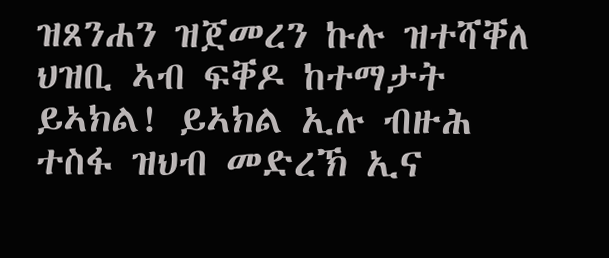ዝጸንሐን ዝጀመረን ኩሉ ዝተሻቐለ ህዝቢ ኣብ ፍቐዶ ከተማታት ይኣክል! ይኣክል ኢሉ ብዙሕ ተስፋ ዝህብ መድረኽ ኢና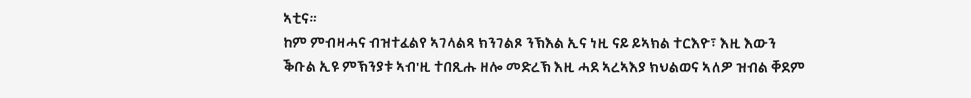ኣቲና።
ከም ምብዛሓና ብዝተፈልየ ኣገላልጻ ክንገልጾ ንኽእል ኢና ነዚ ናይ ይኣክል ተርእዮ፣ እዚ እውን ቕቡል ኢዩ ምኽንያቱ ኣብ'ዚ ተበጺሑ ዘሎ መድረኽ እዚ ሓደ ኣረኣእያ ክህልወና ኣለዎ ዝብል ቐደም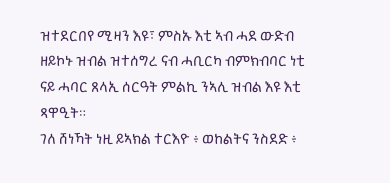ዝተደርበየ ሚዛን እዩ፣ ምስኡ እቲ ኣብ ሓደ ውድብ ዘይኮኑ ዝብል ዝተሰግረ ናብ ሓቢርካ ብምክብባር ነቲ ናይ ሓባር ጸላኢ ሰርዓት ምልኪ ንኣሊ ዝብል እዩ እቲ ጻዋዒት።
ገለ ሸነኻት ነዚ ይኣክል ተርእዮ ፥ ወከልትና ንስደድ ፥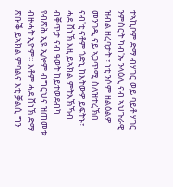ተኣኪቦም ድማ ብሃገር ወይ ባይቶ ሃገር ንምስርት ካብ'ኡ ንላዕሊ ናብ ኣህጉራዊ ዝብል ዘረባታት ፣ ነቲ ንሶም ዘልዕልዎ መንገዲ ናይ ኣጋጥሚ ስለዝተረኽበ ናብ'ቲ ናቶም ጎድኒ ከእትውዎ ይፍትኑ፣ ሓደ ሸነኽ እዚ ይኣክል ምትእኽኻብ ብቐጥታ ናብ ዓወት ከይተወደብካ የብጽሕ ኢዩ ኢሎም ብግርህና ዝጠመቱ ብዙሓት ኢዮም። እቶም ሓደ ሸነኽ ድማ ጽቡቕ ይኣክል ምባልና እቲ ቓልሲ ግን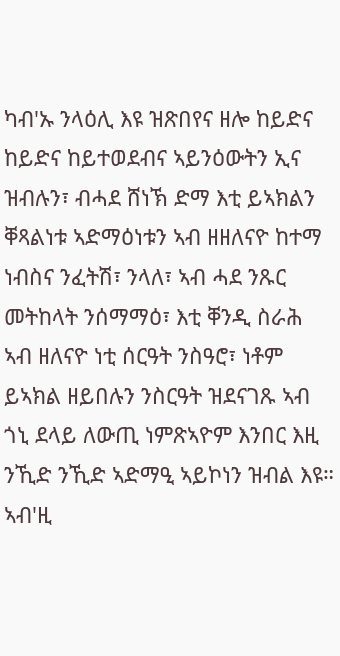ካብ'ኡ ንላዕሊ እዩ ዝጽበየና ዘሎ ከይድና ከይድና ከይተወደብና ኣይንዕውትን ኢና ዝብሉን፣ ብሓደ ሸነኽ ድማ እቲ ይኣክልን ቐጻልነቱ ኣድማዕነቱን ኣብ ዘዘለናዮ ከተማ ነብስና ንፈትሽ፣ ንላለ፣ ኣብ ሓደ ንጹር መትከላት ንሰማማዕ፣ እቲ ቐንዲ ስራሕ ኣብ ዘለናዮ ነቲ ሰርዓት ንስዓሮ፣ ነቶም ይኣክል ዘይበሉን ንስርዓት ዝደናገጹ ኣብ ጎኒ ደላይ ለውጢ ነምጽኣዮም እንበር እዚ ንኺድ ንኺድ ኣድማዒ ኣይኮነን ዝብል እዩ። ኣብ'ዚ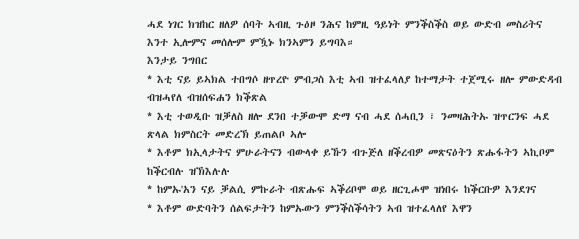ሓደ ነገር ክዝከር ዘለዎ ሰባት ኣብዚ ጉዕዞ ንሕና ከምዚ ዓይነት ምንቕስቕስ ወይ ውድብ መስሪትና እንተ ኢሎምና መሰሎም ምዃኑ ክንኣምን ይግባእ።
እንታይ ንግበር
* እቲ ናይ ይኣክል ተበግሶ ዘጥረዮ ምብጋስ እቲ ኣብ ዝተፈላለያ ከተማታት ተጀሚሩ ዘሎ ምውድዳብ ብዝሓየለ ብዝሰፍሐን ክቕጽል
* እቲ ተወዲቡ ዝቓለስ ዘሎ ደንበ ተቓውሞ ድማ ናብ ሓደ ሰሓቢን ፣ ንመዛሕትኡ ዝጥርንፍ ሓደ ጽላል ክምስርት መድረኽ ይጠልቦ ኣሎ
* እቶም ክኢላታትና ምሁራትናን ብውላቀ ይኹን ብጉጅለ ዘቕረብዎ መጽናዕትን ጽሑፋትን ኣኪቦም ከቕርብሉ ዝኽእሉሉ
* ከምኡ'አን ናይ ቓልሲ ምኩራት ብጽሑፍ ኣቕሪቦሞ ወይ ዘርጊሖሞ ዝነበሩ ከቕርቡዎ እንደገና
* እቶም ውድባትን ሰልፍታትን ከምኡውን ምንቕስቕሳትን ኣብ ዝተፈላለየ እዋን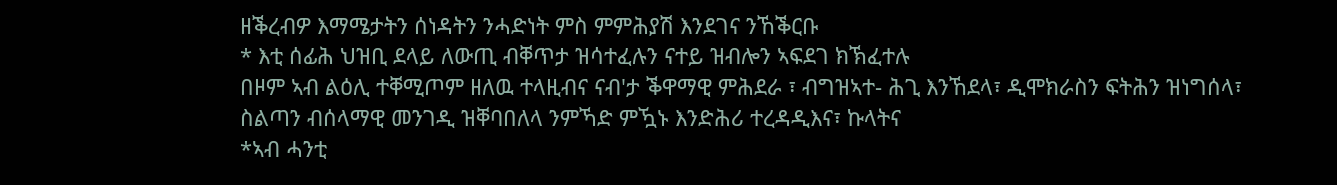ዘቕረብዎ እማሜታትን ሰነዳትን ንሓድነት ምስ ምምሕያሽ እንደገና ንኸቕርቡ
* እቲ ሰፊሕ ህዝቢ ደላይ ለውጢ ብቐጥታ ዝሳተፈሉን ናተይ ዝብሎን ኣፍደገ ክኽፈተሉ
በዞም ኣብ ልዕሊ ተቐሚጦም ዘለዉ ተላዚብና ናብ'ታ ቕዋማዊ ምሕደራ ፣ ብግዝኣተ- ሕጊ እንኸደላ፣ ዲሞክራስን ፍትሕን ዝነግሰላ፣ ስልጣን ብሰላማዊ መንገዲ ዝቐባበለላ ንምኻድ ምዃኑ እንድሕሪ ተረዳዲእና፣ ኩላትና
*ኣብ ሓንቲ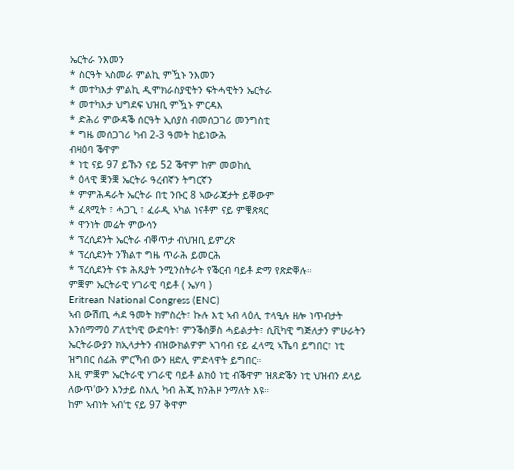ኤርትራ ንእመን
* ስርዓት ኣስመራ ምልኪ ምዃኑ ንእመን
* መተካእታ ምልኪ ዲሞክራስያዊትን ፍትሓዊትን ኤርትራ
* መተካእታ ህግደፍ ህዝቢ ምዃኑ ምርዳእ
* ድሕሪ ምውዳቕ ሰርዓት ኢሰያስ ብመሰጋገሪ መንግስቲ
* ግዜ መሰጋገሪ ካብ 2-3 ዓመት ከይነውሕ
ብዛዕባ ቕዋም
* ነቲ ናይ 97 ይኹን ናይ 52 ቕዋም ከም መወከሲ
* ዕላዊ ቛንቛ ኤርትራ ዓረብኛን ትግርኛን
* ምምሕዳራት ኤርትራ በቲ ንቡር 8 ኣውራጃታት ይቐውም
* ፈጻሚት ፣ ሓጋጊ ፣ ፈራዲ ኣካል ነናቶም ናይ ምቑጽጻር
* ዋንነት መሬት ምውሳን
* ፕረሲደንት ኤርትራ ብቐጥታ ብህዝቢ ይምረጽ
* ፕረሲደንት ንኽልተ ግዜ ጥራሕ ይመርሕ
* ፕረሲደንት ናቱ ሕጹያት ንሚንስትራት የቕርብ ባይቶ ድማ የጽድቐሉ።
ምቛም ኤርትራዊ ሃገራዊ ባይቶ ( ኤሃባ )
Eritrean National Congress (ENC)
ኣብ ውሽጢ ሓደ ዓመት ክምስረት፣ ኩሉ እቲ ኣብ ላዕሊ ተላዒሉ ዘሎ ነጥብታት እንሰማማዕ ፖለቲካዊ ውድባት፣ ምንቕስቓስ ሓይልታት፣ ሲቪካዊ ግጅለታን ምሁራትን ኤርትራውያን ክኢላታትን ብዝውክልዎም ኣገባብ ናይ ፈላሚ ኣኼባ ይግበር፣ ነቲ ዝግበር ሰፊሕ ምርኻብ ውን ዘድሊ ምድላዋት ይግበር።
እዚ ምቛም ኤርትራዊ ሃገራዊ ባይቶ ልክዕ ነቲ ብቕዋም ዝጸድቕን ነቲ ህዝብን ደላይ ለውጥ'ውን እንታይ ስእሊ ካብ ሕጂ ክንሕዞ ንማለት እዩ።
ከም ኣብነት ኣብ'ቲ ናይ 97 ቅዋም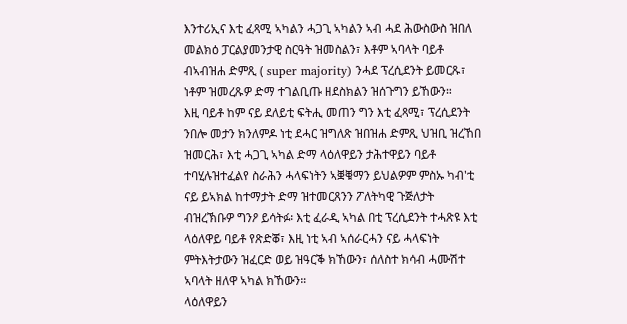እንተሪኢና እቲ ፈጻሚ ኣካልን ሓጋጊ ኣካልን ኣብ ሓደ ሕውስውስ ዝበለ መልክዕ ፓርልያመንታዊ ስርዓት ዝመስልን፣ እቶም ኣባላት ባይቶ ብኣብዝሐ ድምጺ ( super majority) ንሓደ ፕረሲደንት ይመርጹ፣ ነቶም ዝመረጹዎ ድማ ተገልቢጡ ዘደስክልን ዝሰጉግን ይኸውን።
እዚ ባይቶ ከም ናይ ደለይቲ ፍትሒ መጠን ግን እቲ ፈጻሚ፣ ፕረሲደንት ንበሎ መታን ክንለምዶ ነቲ ደሓር ዝግለጽ ዝበዝሐ ድምጺ ህዝቢ ዝረኸበ ዝመርሕ፣ እቲ ሓጋጊ ኣካል ድማ ላዕለዋይን ታሕተዋይን ባይቶ ተባሂሉዝተፈልየ ስራሕን ሓላፍነትን ኣቛቑማን ይህልዎም ምስኡ ካብ'ቲ ናይ ይኣክል ከተማታት ድማ ዝተመርጸንን ፖለትካዊ ጉጅለታት ብዝረኽቡዎ ግንዖ ይሳትፉ፡ እቲ ፈራዲ ኣካል በቲ ፕረሲደንት ተሓጽዩ እቲ ላዕለዋይ ባይቶ የጽድቖ፣ እዚ ነቲ ኣብ ኣሰራርሓን ናይ ሓላፍነት ምትእትታውን ዝፈርድ ወይ ዝዓርቕ ክኸውን፣ ሰለስተ ክሳብ ሓሙሽተ ኣባላት ዘለዋ ኣካል ክኸውን።
ላዕለዋይን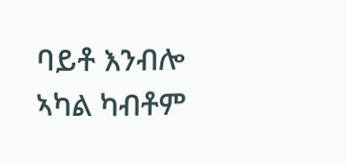ባይቶ እንብሎ ኣካል ካብቶም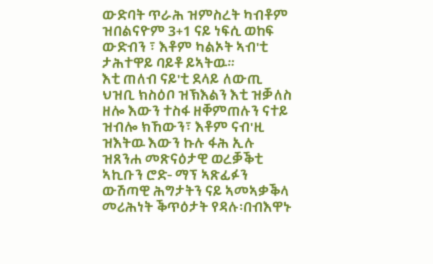ውድባት ጥራሕ ዝምስረት ካብቶም ዝበልናዮም 3+1 ናይ ነፍሲ ወከፍ ውድብን ፣ እቶም ካልኦት ኣብ'ቲ ታሕተዋይ ባይቶ ይኣትዉ።
እቲ ጠለብ ናይ'ቲ ደላይ ለውጢ ህዝቢ ክስዕቦ ዝኽእልን እቲ ዝቓለስ ዘሎ እውን ተስፋ ዘቐምጠሉን ናተይ ዝብሎ ክኸውን፣ እቶም ናብ'ዚ ዝእትዉ እውን ኩሉ ፋሕ ኢሉ ዝጸንሐ መጽናዕታዊ ወረቓቕቲ ኣኪቡን ሮድ- ማፕ ኣጽፊፉን ውሽጣዊ ሕግታትን ናይ ኣመኣቃቕላ መሪሕነት ቕጥዕታት የዳሉ፡በብእዋኑ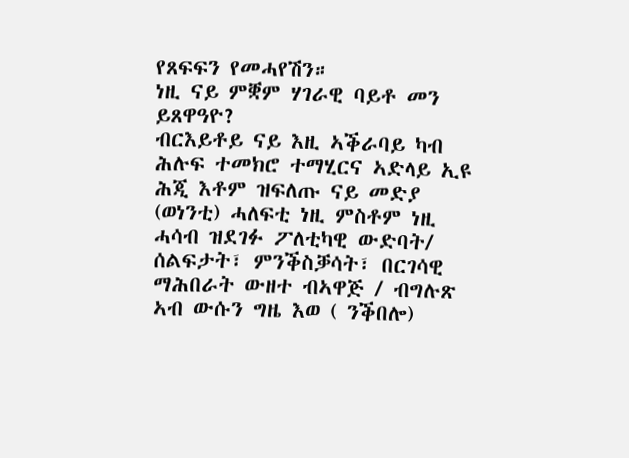የጸፍፍን የመሓየሽን።
ነዚ ናይ ምቛም ሃገራዊ ባይቶ መን ይጸዋዓዮ?
ብርእይቶይ ናይ እዚ ኣቕራባይ ካብ ሕሉፍ ተመክሮ ተማሂርና ኣድላይ ኢዩ ሕጂ እቶም ዝፍለጡ ናይ መድያ (ወነንቲ) ሓለፍቲ ነዚ ምስቶም ነዚ ሓሳብ ዝደገፉ ፖለቲካዊ ውድባት/ ሰልፍታት፣ ምንቕስቓሳት፣ በርገሳዊ ማሕበራት ውዘተ ብኣዋጅ / ብግሉጽ ኣብ ውሱን ግዜ እወ ( ንቕበሎ)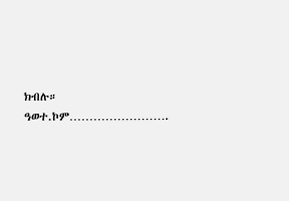ክብሉ።
ዓወተ.ኮም…………………….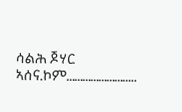ሳልሕ ጆሃር
ኣሰና.ኮም……………………..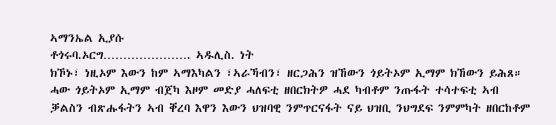ኣማንኤል ኢያሱ
ቶጎሩባ.ኦርግ…………………. ኣዱሊስ. ነት
ክኾኑ፣ ነዚኦም እውን ከም ኣማእካልን ፣ኣራኻብን፣ ዘርጋሕን ዝኸውን ጎይትኦም ኢማም ክኸውን ይሕጸ።
ሓው ጎይትኦም ኢማም ብጀካ እዞም መድያ ሓለፍቲ ዘበርክትዎ ሓደ ካብቶም ንጡፋት ተሳተፍቲ ኣብ ቓልስን ብጽሑፋትን ኣብ ቐረባ እዋን እውን ህዝባዊ ንምጥርናፋት ናይ ህዝቢ ንህግደፍ ንምምካት ዘበርከቶም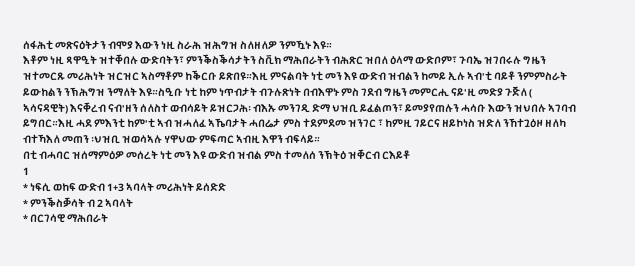ሰፋሕቲ መጽናዕትታን ብሞያ እውን ነዚ ስራሕ ዝሕግዝ ስለዘለዎ ንምዃኑ እዩ።
እቶም ነዚ ጻዋዒት ዝተቐበሉ ውድባትን፣ ምንቕስቕሳታትን ስቪክ ማሕበራትን ብሕጽር ዝበለ ዕላማ ውድቦም፣ ጉባኤ ዝገበሩሉ ግዜን ዝተመርጹ መሪሕነት ዝርዝር ኣስማቶም ከቕርቡ ይጽበዩ።እዚ ምናልባት ነቲ መን እዩ ውድብ ዝብልን ከመይ ኢሉ ኣብ'ቲ ባይቶ ንምምስራት ይውከልን ንኽሕግዝ ንማለት እዩ።ስዒቡ ነቲ ከም ነጥብታት ብጉሉጽነት በብእዋኑ ምስ ገደብ ግዜን መምርሒ ናይ'ዚ መድያ ጉጅለ ( ኣሳናዳዊት) እናቐረብ ናብ'ዘን ሰለስተ ወብሳይት ይዝርጋሕ፡ ብእኡ መንገዲ ድማ ህዝቢ ይፈልጦን፣ ይመያየጠሉን ሓሳቡ እውን ዝህበሉ ኣገባብ ይግበር።እዚ ሓደ ምእንቲ ከም'ቲ ኣብ ዝሓለፈ ኣኼባታት ሓበሬታ ምስ ተደምደመ ዝንገር ፣ ከምዚ ገይርና ዘይኮነስ ዝድለ ንኸተጓዕዞ ዘለካ ብተኻእለ መጠን ፡ህዝቢ ዝወሳኣሉ ሃዋህው ምፍጣር ኣብዚ እዋን ብፍላይ።
በቲ ብሓባር ዝሰማምዕዎ መሰረት ነቲ መን እዩ ውድብ ዝብል ምስ ተመለሰ ንኽትዕ ዝቐርብ ርእይቶ
1
* ነፍሲ ወከፍ ውድብ 1+3 ኣባላት መሪሕነት ይሰድድ
* ምንቕስቓሳት ብ 2 ኣባላት
* በርገሳዊ ማሕበራት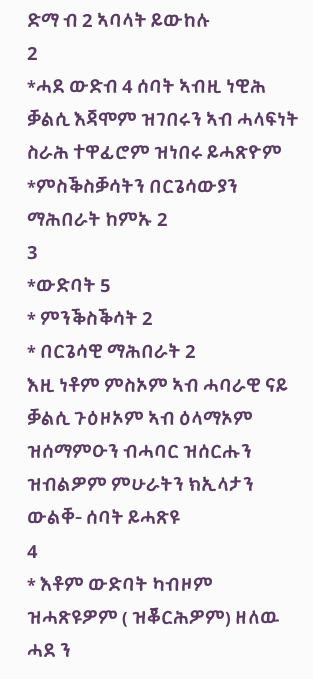ድማ ብ 2 ኣባላት ይውከሉ
2
*ሓደ ውድብ 4 ሰባት ኣብዚ ነዊሕ ቓልሲ እጃሞም ዝገበሩን ኣብ ሓላፍነት ስራሕ ተዋፊሮም ዝነበሩ ይሓጽዮም
*ምስቕስቓሳትን በርጌሳውያን ማሕበራት ከምኡ 2
3
*ውድባት 5
* ምንቕስቕሳት 2
* በርጌሳዊ ማሕበራት 2
እዚ ነቶም ምስኦም ኣብ ሓባራዊ ናይ ቓልሲ ጉዕዞኦም ኣብ ዕላማኦም ዝሰማምዑን ብሓባር ዝሰርሑን ዝብልዎም ምሁራትን ክኢላታን ውልቐ- ሰባት ይሓጽዩ
4
* እቶም ውድባት ካብዞም ዝሓጽዩዎም ( ዝቖርሕዎም) ዘለዉ ሓደ ን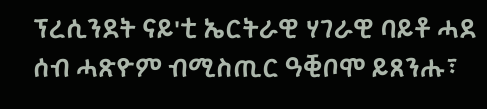ፕረሲንደት ናይ'ቲ ኤርትራዊ ሃገራዊ ባይቶ ሓደ ሰብ ሓጽዮም ብሚስጢር ዓቒቦሞ ይጸንሑ፣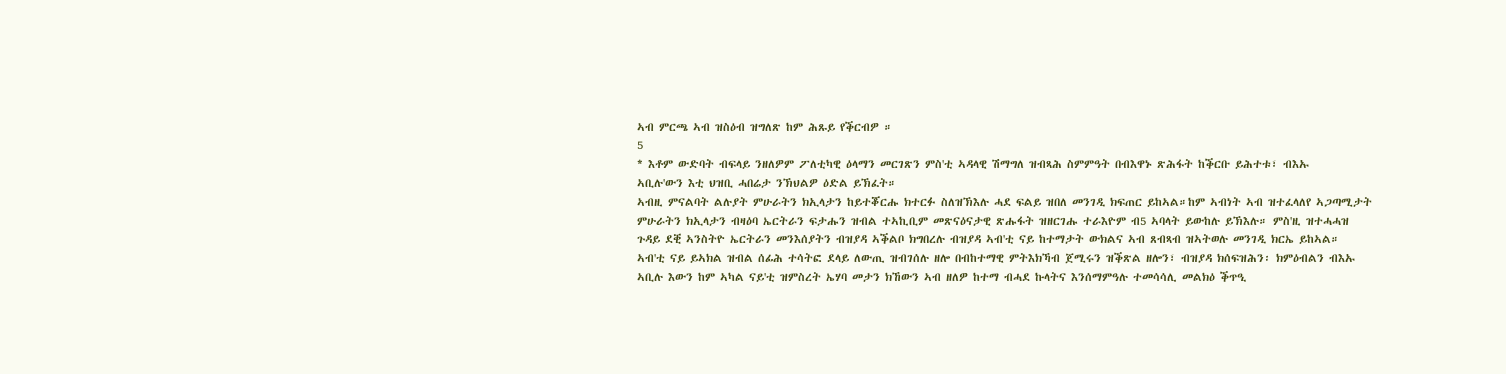ኣብ ምርጫ ኣብ ዝስዕብ ዝግለጽ ከም ሕጹይ የቕርብዎ ።
5
* እቶም ውድባት ብፍላይ ንዘለዎም ፖለቲካዊ ዕላማን መርገጽን ምስ'ቲ ኣዳላዊ ሽማግለ ዝብጻሕ ስምምዓት በብእዋኑ ጽሕፋት ከቕርቡ ይሕተቱ፣ ብእኡ
ኣቢሉ'ውን እቲ ህዝቢ ሓበሬታ ንኽህልዎ ዕድል ይኽፈት።
ኣብዚ ምናልባት ልሉያት ምሁራትን ክኢላታን ከይተቖርሑ ክተርፉ ስለዝኽእሉ ሓደ ፍልይ ዝበለ መንገዲ ክፍጠር ይከኣል።ከም ኣብነት ኣብ ዝተፈላለየ ኣጋጣሚታት ምሁራትን ክኢላታን ብዛዕባ ኤርትራን ፍታሑን ዝብል ተኣኪቢም መጽናዕናታዊ ጽሑፋት ዝዘርገሑ ተራእዮም ብ5 ኣባላት ይውከሉ ይኽእሉ። ምስ'ዚ ዝተሓሓዝ ጉዳይ ደቒ ኣንስትዮ ኤርትራን መንእሰያትን ብዝያዳ ኣቕልቦ ክግበረሉ ብዝያዳ ኣብ'ቲ ናይ ከተማታት ውክልና ኣብ ጸብጻብ ዝኣትወሉ መንገዲ ክርኤ ይከኣል።
ኣብ'ቲ ናይ ይኣክል ዝብል ሰፊሕ ተሳትፎ ደላይ ለውጢ ዝብገሰሉ ዘሎ በብከተማዊ ምትእክኻብ ጀሚሩን ዝቕጽል ዘሎን፣ ብዝያዳ ክሰፍዝሕን፡ ክምዕብልን ብእኡ ኣቢሉ እውን ከም ኣካል ናይ'ቲ ዝምስረት ኤሃባ መታን ክኸውን ኣብ ዘለዎ ከተማ ብሓደ ኩላትና እንሰማምዓሉ ተመሳሳሊ መልክዕ ቕጥዒ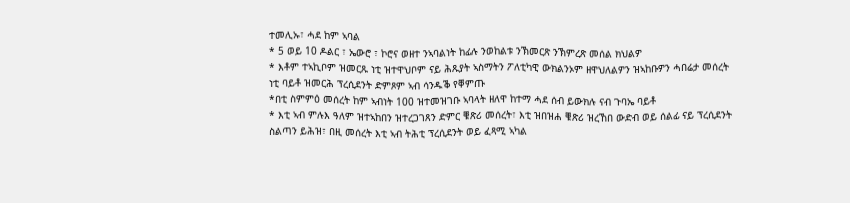ተመሊኡ፣ ሓደ ከም ኣባል
* 5 ወይ 10 ዶልር ፣ ኤውሮ ፣ ኮሮና ወዘተ ንኣባልነት ከፊሉ ንወከልቱ ንኽመርጽ ንኽምረጽ መሰል ክህልዎ
* እቶም ተኣኪቦም ዝመርጹ ነቲ ዝተዋህቦም ናይ ሕጹያት ኣስማትን ፖለቲካዊ ውክልንኦም ዘዋህለልዎን ዝኣከቡዎን ሓበሬታ መሰረት ነቲ ባይቶ ዝመርሕ ፕረሲደንት ድምጾም ኣብ ሳንዱቕ የቐምጡ
*በቲ ስምምዕ መሰረት ከም ኣብነት 100 ዝተመዝገቡ ኣባላት ዘለዋ ከተማ ሓደ ሰብ ይውክሉ ናብ ጉባኤ ባይቶ
* እቲ ኣብ ምሉእ ዓለም ዝተኣከበን ዝተረጋገጸን ድምር ቑጽሪ መሰረት፣ እቲ ዝበዝሐ ቑጽሪ ዝረኸበ ውድብ ወይ ሰልፊ ናይ ፕረሲደንት ስልጣን ይሕዝ፣ በዚ መሰረት እቲ ኣብ ትሕቲ ፕረሲደንት ወይ ፈጻሚ ኣካል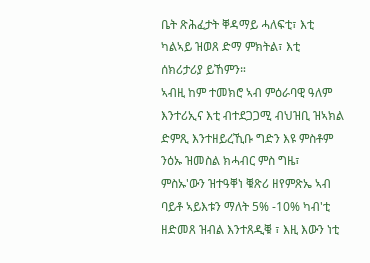ቤት ጽሕፈታት ቐዳማይ ሓለፍቲ፣ እቲ ካልኣይ ዝወጸ ድማ ምክትል፣ እቲ
ሰክሪታሪያ ይኸምን።
ኣብዚ ከም ተመክሮ ኣብ ምዕራባዊ ዓለም እንተሪኢና እቲ ብተደጋጋሚ ብህዝቢ ዝኣክል ድምጺ እንተዘይረኺቡ ግድን እዩ ምስቶም ንዕኡ ዝመስል ክሓብር ምስ ግዜ፣ ምስኡ'ውን ዝተዓቐነ ቑጽሪ ዘየምጽኤ ኣብ ባይቶ ኣይእቱን ማለት 5% -10% ካብ'ቲ ዘድመጸ ዝብል እንተጸዲቑ ፣ እዚ እውን ነቲ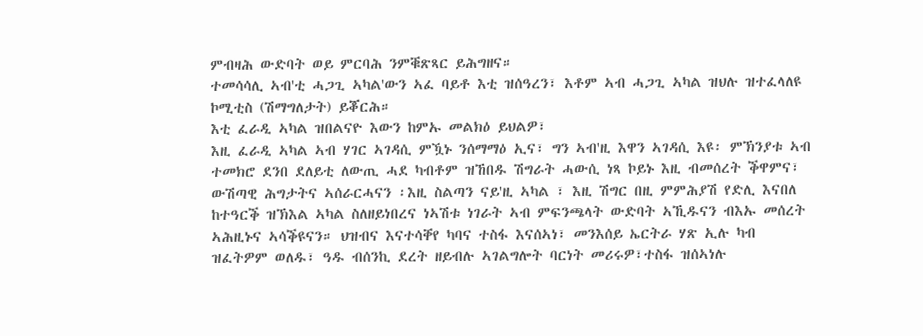ምብዛሕ ውድባት ወይ ምርባሕ ንምቑጽጻር ይሕግዘና።
ተመሳሳሊ ኣብ'ቲ ሓጋጊ ኣካል'ውን ኣፈ ባይቶ እቲ ዝሰዓረን፣ እቶም ኣብ ሓጋጊ ኣካል ዝህሉ ዝተፈላለዩ ኮሚቲስ (ሽማግለታት) ይቖርሕ።
እቲ ፈራዲ ኣካል ዝበልናዮ እውን ከምኡ መልክዕ ይህልዎ፣
እዚ ፈራዲ ኣካል ኣብ ሃገር ኣገዳሲ ምዃኑ ንሰማማዕ ኢና፣ ግን ኣብ'ዚ እዋን ኣገዳሲ እዩ፡ ምኽንያቱ ኣብ ተመክሮ ደንበ ደለይቲ ለውጢ ሓደ ካብቶም ዝኸበዱ ሽግራት ሓውሲ ነጻ ኮይኑ እዚ ብመሰረት ቕዋምና፣ ውሽጣዊ ሕግታትና ኣሰራርሓናን ፡እዚ ስልጣን ናይ'ዚ ኣካል ፣ እዚ ሽግር በዚ ምምሕያሽ የድሊ እናበለ ከተዓርቕ ዝኽእል ኣካል ስለዘይነበረና ነኣሽቱ ነገራት ኣብ ምፍንጫላት ውድባት ኣኺዱናን ብእኡ መሰረት ኣሕዚኑና ኣሳቕዩናን። ህዝብና እናተሳቐየ ካባና ተስፋ እናሰኣነ፣ መንእሰይ ኤርትራ ሃጽ ኢሉ ካብ ዝፈትዎም ወለዱ፣ ዓዱ ብሰንኪ ደረት ዘይብሉ ኣገልግሎት ባርነት መሪሩዎ፣ተስፋ ዝሰኣነሉ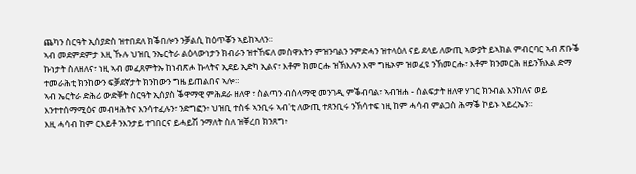ጨካን ስርዓት ኢሰያድስ ዝተበደለ ክቕበሎን ንቓልሲ ከዕጥቖን ኣይከኣለን።
ኣብ መደምደምታ እዚ ኹሉ ህዝቢ ንኤርትራ ልዕላውነታን ክብራን ዝተኸፍለ መስዋእትን ምዝንባልን ንምድሓን ዝተላዕለ ናይ ደላይ ለውጢ ኣውያት ይኣክል ምብርባር ኣብ ጽቡቕ ኩነታት ስለዘለና፣ ነዚ ኣብ መፈጸምትኡ ከነብጽሖ ኩላትና ኢደይ ኢድካ ኢልና፣ እቶም ክመርሑ ዝኽእሉን እሞ ግዜኦም ዝወፈዩ ንኽመርሑ፣ እቶም ክንመርሕ ዘይንኽእል ድማ ተመራሕቲ ክንከውን ፍቓደኛታት ክንከውን ግዜ ይጠልበና ኣሎ።
ኣብ ኤርትራ ድሕሪ ውድቐት ስርዓት ኢሰያስ ቕዋማዊ ምሕደራ ዘለዋ ፣ ስልጣን ብሰላማዊ መንገዲ ምቕብባል፣ ኣብዝሐ - ሰልፍታት ዘለዋ ሃገር ክንብል እንከለና ወይ እንተተሰማሚዕና መብዛሕትና እንሳተፈሉን፣ ንድግፎን፥ ህዝቢ ተስፋ ኣንቢሩ ኣብ'ቲ ለውጢ ተጸንቢሩ ንኽሳተፍ ነዚ ከም ሓሳብ ምልጋስ ሕማቕ ኮይኑ ኣይረኤን።
እዚ ሓሳብ ከም ርእይቶ ንእንታይ ተገበርና ይሓይሽ ንማለት ስለ ዝቐረበ ክንጸግ፥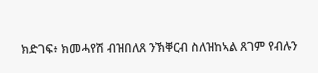ክድገፍ፥ ክመሓየሽ ብዝበለጸ ንኽቐርብ ስለዝከኣል ጸገም የብሉን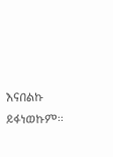እናበልኩ ይፋነወኩም።